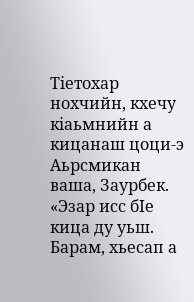Тiетохар нохчийн, кхечу кiаьмнийн а кицанаш цоци-э
Аьрсмикан ваша, Заурбек.
«Эзар исс бIе кица ду уьш. Барам, хьесап а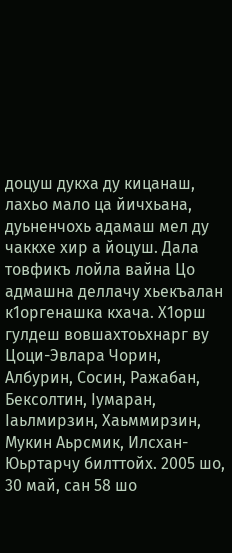доцуш дукха ду кицанаш, лахьо мало ца йичхьана, дуьненчохь адамаш мел ду чаккхе хир а йоцуш. Дала товфикъ лойла вайна Цо адмашна деллачу хьекъалан к1оргенашка кхача. Х1орш гулдеш вовшахтоьхнарг ву Цоци-Эвлара Чорин, Албурин, Сосин, Ражабан, Бексолтин, Iумаран, Iаьлмирзин, Хаьммирзин, Мукин Аьрсмик, Илсхан-Юьртарчу билттойх. 2005 шо, 30 май, сан 58 шо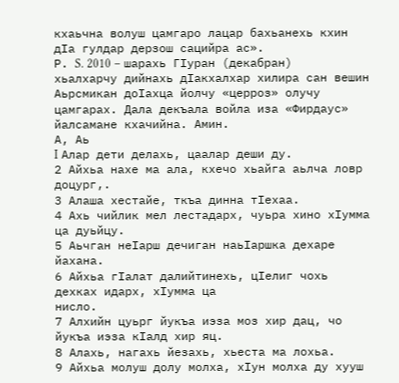кхаьчна волуш цамгаро лацар бахьанехь кхин дIа гулдар дерзош сацийра ас».
Р. S. 2010 – шарахь ГIуран (декабран) хьалхарчу дийнахь дIакхалхар хилира сан вешин Аьрсмикан доIахца йолчу «церроз» олучу цамгарах. Дала декъала войла иза «Фирдаус» йалсамане кхачийна. Амин.
А, Аь
I Алар дети делахь, цаалар деши ду.
2 Айхьа нахе ма ала, кхечо хьайга аьлча ловр доцург,.
3 Алаша хестайе, ткъа динна тIехаа.
4 Ахь чийлик мел лестадарх, чуьра хино хIумма ца дуьйцу.
5 Аьчган неIарш дечиган наьIаршка дехаре йахана.
6 Айхьа гIалат далийтинехь, цIелиг чохь дехках идарх, хIумма ца
нисло.
7 Алхийн цуьрг йукъа иэза моз хир дац, чо йукъа иэза кIалд хир яц.
8 Алахь, нагахь йезахь, хьеста ма лохьа.
9 Айхьа молуш долу молха, хIун молха ду хууш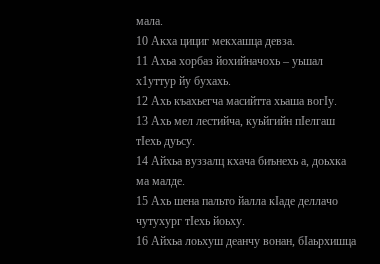мала.
10 Акха цициг мекхашца девза.
11 Ахьа хорбаз йохийначохь – уьшал х1уттур йу бухахь.
12 Ахь къахьегча масийтта хьаша вогIу.
13 Ахь мел лестийча, куьйгийн пIелгаш тIехь дуьсу.
14 Айхьа вуззалц кхача биънехь а, доьхка ма малде.
15 Ахь шена пальто йалла кIаде деллачо чутухург тIехь йоьху.
16 Айхьа лоьхуш деанчу вонан, бIаьрхишца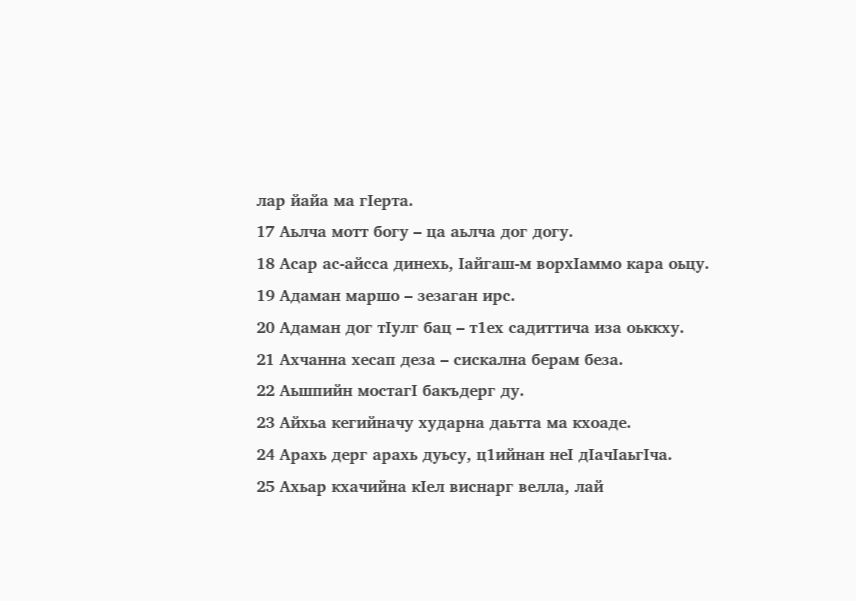лар йайа ма гIерта.
17 Аьлча мотт богу – ца аьлча дог догу.
18 Асар ас-айсса динехь, Iайгаш-м ворхIаммо кара оьцу.
19 Адаман маршо – зезаган ирс.
20 Адаман дог тIулг бац – т1ех садиттича иза оьккху.
21 Ахчанна хесап деза – сискална берам беза.
22 Аьшпийн мостагI бакъдерг ду.
23 Айхьа кегийначу хударна даьтта ма кхоаде.
24 Арахь дерг арахь дуьсу, ц1ийнан неI дIачIаьгIча.
25 Ахьар кхачийна кIел виснарг велла, лай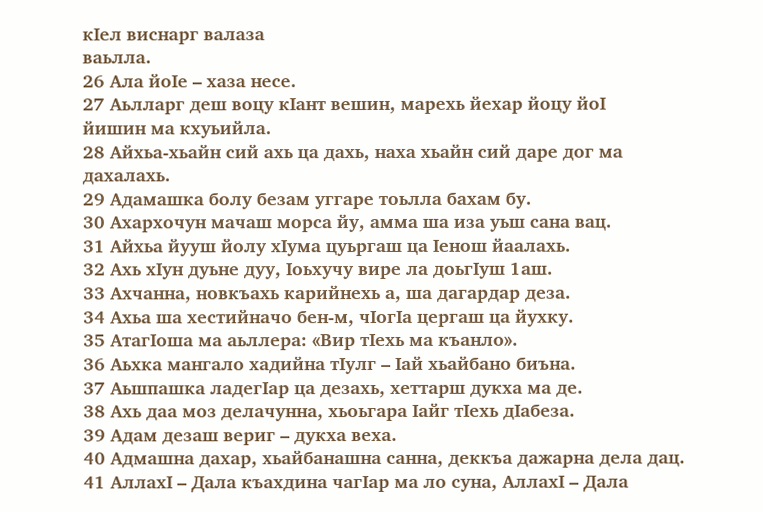кIел виснарг валаза
ваьлла.
26 Ала йоIе – хаза несе.
27 Аьлларг деш воцу кIант вешин, марехь йехар йоцу йоI
йишин ма кхуьийла.
28 Айхьа-хьайн сий ахь ца дахь, наха хьайн сий даре дог ма
дахалахь.
29 Адамашка болу безам уггаре тоьлла бахам бу.
30 Ахархочун мачаш морса йу, амма ша иза уьш сана вац.
31 Айхьа йууш йолу хIума цуьргаш ца Iенош йаалахь.
32 Ахь хIун дуьне дуу, Iоьхучу вире ла доьгIуш 1аш.
33 Ахчанна, новкъахь карийнехь а, ша дагардар деза.
34 Ахьа ша хестийначо бен-м, чIогIа цергаш ца йухку.
35 АтагIоша ма аьллера: «Вир тIехь ма къанло».
36 Аьхка мангало хадийна тIулг – Iай хьайбано биъна.
37 Аьшпашка ладегIар ца дезахь, хеттарш дукха ма де.
38 Ахь даа моз делачунна, хьоьгара Iайг тIехь дIабеза.
39 Адам дезаш вериг – дукха веха.
40 Адмашна дахар, хьайбанашна санна, деккъа дажарна дела дац.
41 АллахI – Дала къахдина чагIар ма ло суна, АллахI – Дала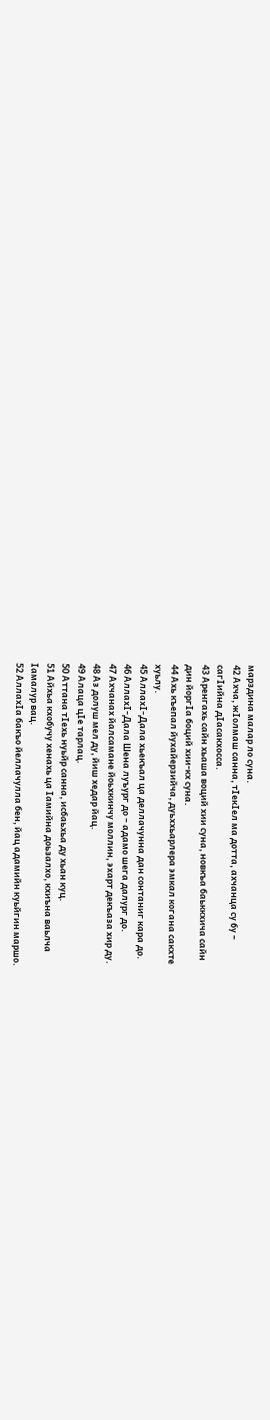марздина малар ло суна.
42 Ахча, жIолмаш санна, тIекIел ма дотта, ахчанца су бу –
сагIийна дIасакхосса.
43 Аренгахь сайн хьаша воций хии суна, новкъа баьккхича сайн
дин йоргIа боций хии-кх суна.
44 Ахь къепал йухайерзийча, дуьххьарлера эмкал когана сакхте
хуьлу.
45 АллахI-Дала хьекъал ца деллачунна дан сонтаниг кара до.
46 АллахI-Дала Шена луъург до – адамо шега далург до.
47 Ахчанах йалсамане йоьхкинчу моллин, эхарт декъаза хир ду.
48 Аз долуш мел ду, йиш хедар йац.
49 Алаца цIе тарлац.
50 Аттана тIехь нуьйр санна, исбаьхьа ду хьан куц.
51 Айхьа кхобучу хенахь ца Iамийна доьзалхо, кхиъна ваьлча
Iамалур вац.
52 АллахIа бакъо йеллачулла бен, йац адамийн куьйгин маршо.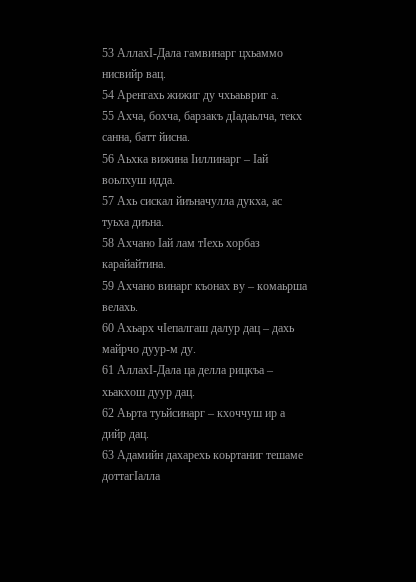53 АллахI-Дала гамвинарг цхьаммо нисвийр вац.
54 Аренгахь жижиг ду чхьаьвриг а.
55 Ахча, бохча, барзакъ дIадаьлча, текх санна, батт йисна.
56 Аьхка вижина Iиллинарг – Iай воьлхуш идда.
57 Ахь сискал йиъначулла дукха, ас туьха диъна.
58 Ахчано Iай лам тIехь хорбаз карайайтина.
59 Ахчано винарг къонах ву – комаьрша велахь.
60 Ахьарх чIепалгаш далур дац – дахь майрчо дуур-м ду.
61 АллахI-Дала ца делла рицкъа – хьакхош дуур дац.
62 Аьрта туьйсинарг – кхоччуш ир а дийр дац.
63 Адамийн дахарехь коьртаниг тешаме доттагIалла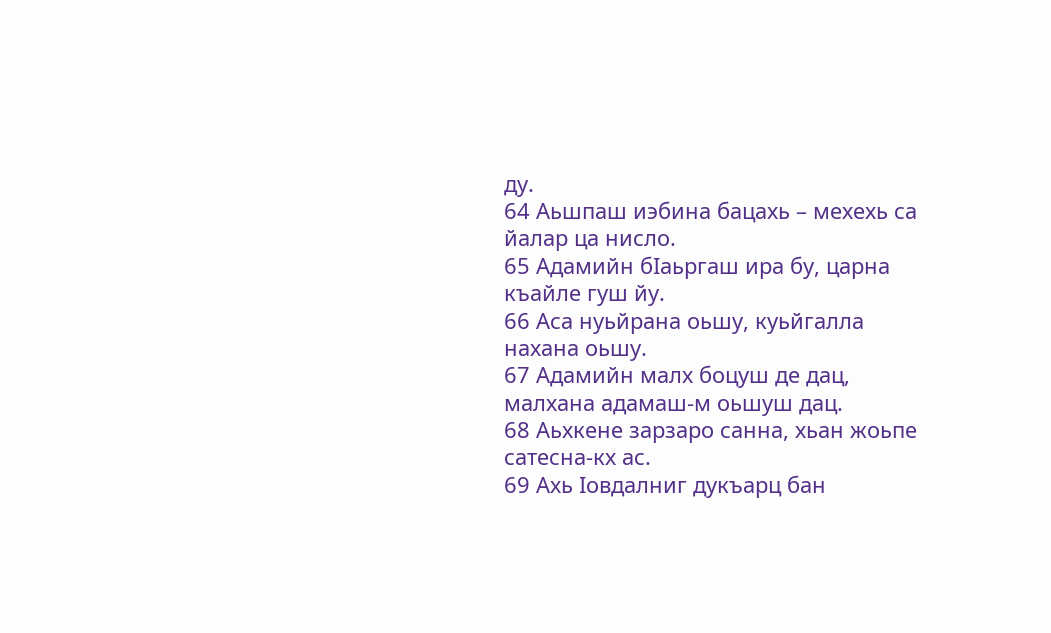ду.
64 Аьшпаш иэбина бацахь – мехехь са йалар ца нисло.
65 Адамийн бIаьргаш ира бу, царна къайле гуш йу.
66 Аса нуьйрана оьшу, куьйгалла нахана оьшу.
67 Адамийн малх боцуш де дац, малхана адамаш-м оьшуш дац.
68 Аьхкене зарзаро санна, хьан жоьпе сатесна-кх ас.
69 Ахь Iовдалниг дукъарц бан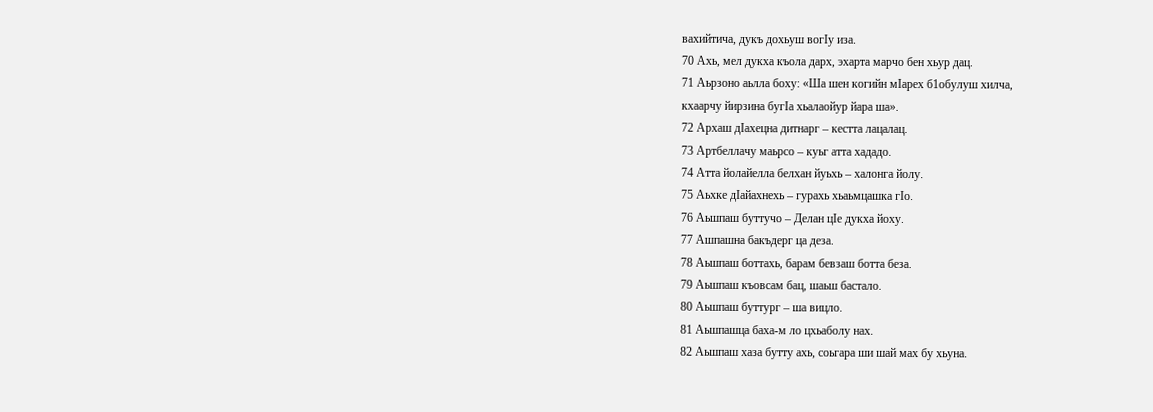вахийтича, дукъ дохьуш вогIу иза.
70 Ахь, мел дукха къола дарх, эхарта марчо бен хьур дац.
71 Аьрзоно аьлла боху: «Ша шен когийн мIарех б1обулуш хилча,
кхаарчу йирзина бугIа хьалаойур йара ша».
72 Архаш дIахецна дитнарг – кестта лацалац.
73 Артбеллачу маьрсо – куьг атта хададо.
74 Атта йолайелла белхан йуьхь – халонга йолу.
75 Аьхке дIайахнехь – гурахь хьаьмцашка гIо.
76 Аьшпаш буттучо – Делан цIе дукха йоху.
77 Ашпашна бакъдерг ца деза.
78 Аьшпаш боттахь, барам бевзаш ботта беза.
79 Аьшпаш къовсам бац, шаьш бастало.
80 Аьшпаш буттург – ша вицло.
81 Аьшпашца баха-м ло цхьаболу нах.
82 Аьшпаш хаза бутту ахь, соьгара ши шай мах бу хьуна.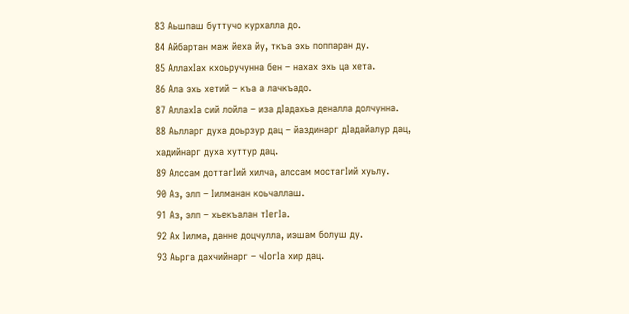83 Аьшпаш буттучо курхалла до.
84 Айбартан маж йеха йу, ткъа эхь поппаран ду.
85 АллахIах кхоьручунна бен – нахах эхь ца хета.
86 Ала эхь хетий – къа а лачкъадо.
87 АллахIа сий лойла – иза дIадахьа деналла долчунна.
88 Аьлларг духа доьрзур дац – йаздинарг дIадайалур дац,
хадийнарг духа хуттур дац.
89 Алссам доттагIий хилча, алссам мостагIий хуьлу.
90 Аз, элп – Iилманан коьчаллаш.
91 Аз, элп – хьекъалан тIегIа.
92 Ах Iилма, данне доцчулла, иэшам болуш ду.
93 Аьрга дахчийнарг – чIогIа хир дац.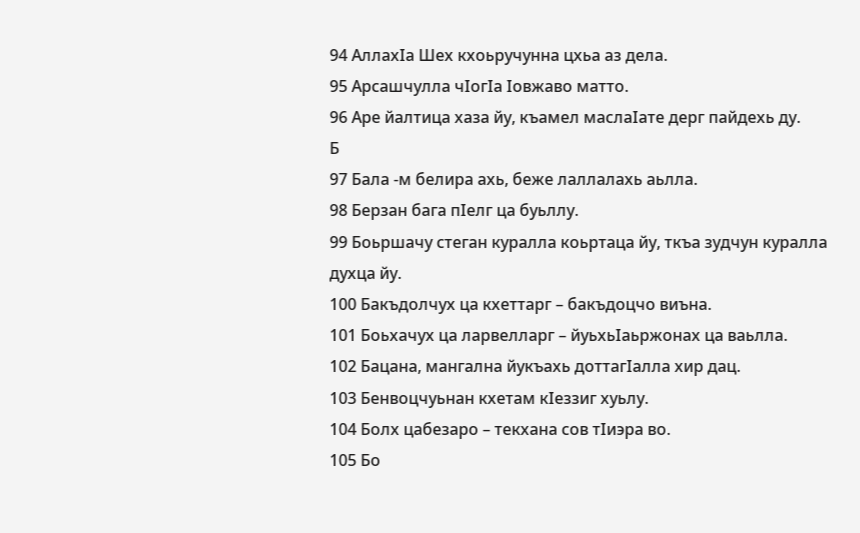94 АллахIа Шех кхоьручунна цхьа аз дела.
95 Арсашчулла чIогIа Iовжаво матто.
96 Аре йалтица хаза йу, къамел маслаIате дерг пайдехь ду.
Б
97 Бала -м белира ахь, беже лаллалахь аьлла.
98 Берзан бага пIелг ца буьллу.
99 Боьршачу стеган куралла коьртаца йу, ткъа зудчун куралла
духца йу.
100 Бакъдолчух ца кхеттарг – бакъдоцчо виъна.
101 Боьхачух ца ларвелларг – йуьхьIаьржонах ца ваьлла.
102 Бацана, мангална йукъахь доттагIалла хир дац.
103 Бенвоцчуьнан кхетам кIеззиг хуьлу.
104 Болх цабезаро – текхана сов тIиэра во.
105 Бо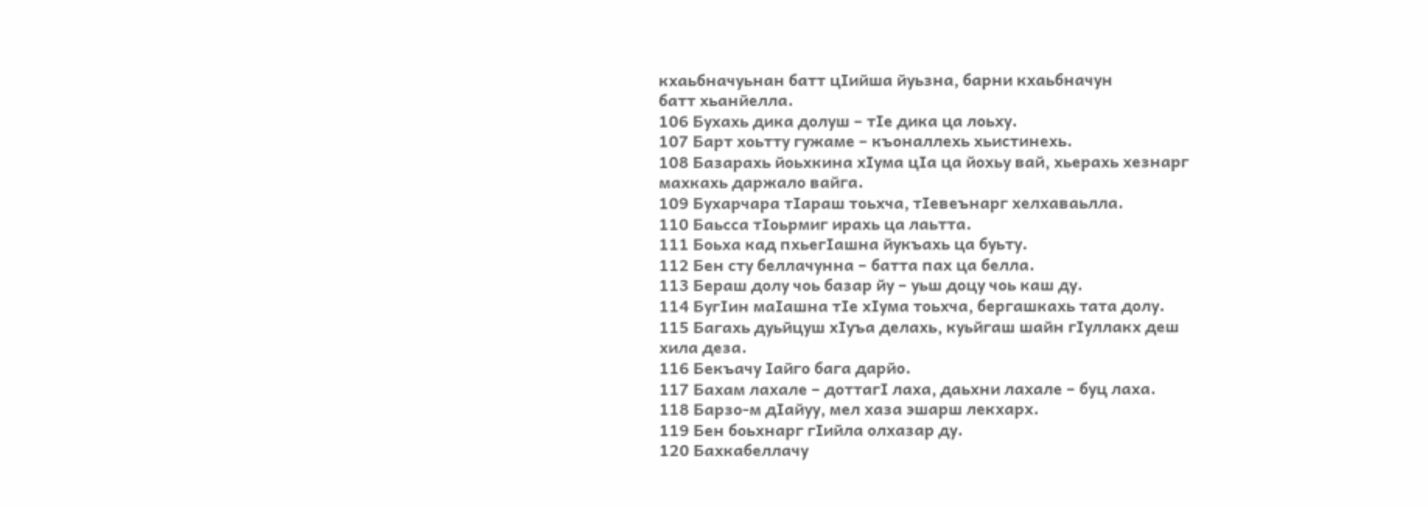кхаьбначуьнан батт цIийша йуьзна, барни кхаьбначун
батт хьанйелла.
106 Бухахь дика долуш – тIе дика ца лоьху.
107 Барт хоьтту гужаме – къоналлехь хьистинехь.
108 Базарахь йоьхкина хIума цIа ца йохьу вай, хьерахь хезнарг
махкахь даржало вайга.
109 Бухарчара тIараш тоьхча, тIевеънарг хелхаваьлла.
110 Баьсса тIоьрмиг ирахь ца лаьтта.
111 Боьха кад пхьегIашна йукъахь ца буьту.
112 Бен сту беллачунна – батта пах ца белла.
113 Бераш долу чоь базар йу – уьш доцу чоь каш ду.
114 БугIин маIашна тIе хIума тоьхча, бергашкахь тата долу.
115 Багахь дуьйцуш хIуъа делахь, куьйгаш шайн гIуллакх деш
хила деза.
116 Бекъачу Iайго бага дарйо.
117 Бахам лахале – доттагI лаха, даьхни лахале – буц лаха.
118 Барзо-м дIайуу, мел хаза эшарш лекхарх.
119 Бен боьхнарг гIийла олхазар ду.
120 Бахкабеллачу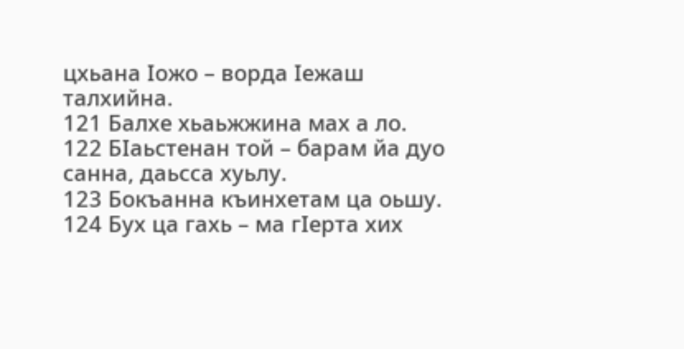цхьана Iожо – ворда Iежаш талхийна.
121 Балхе хьаьжжина мах а ло.
122 БIаьстенан той – барам йа дуо санна, даьсса хуьлу.
123 Бокъанна къинхетам ца оьшу.
124 Бух ца гахь – ма гIерта хих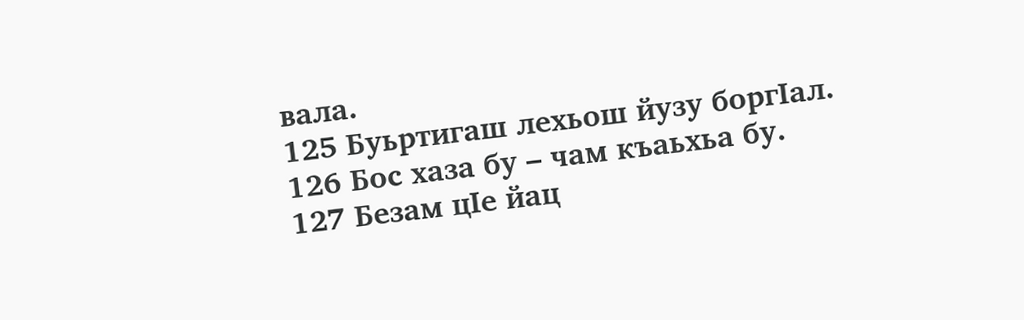вала.
125 Буьртигаш лехьош йузу боргIал.
126 Бос хаза бу – чам къаьхьа бу.
127 Безам цIе йац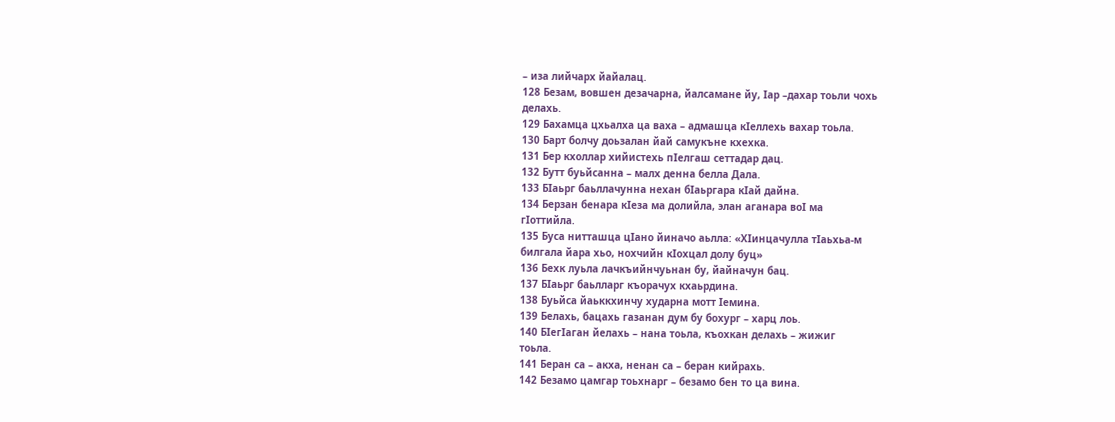– иза лийчарх йайалац.
128 Безам, вовшен дезачарна, йалсамане йу, Iар –дахар тоьли чохь
делахь.
129 Бахамца цхьалха ца ваха – адмашца кIеллехь вахар тоьла.
130 Барт болчу доьзалан йай самукъне кхехка.
131 Бер кхоллар хийистехь пIелгаш сеттадар дац.
132 Бутт буьйсанна – малх денна белла Дала.
133 БIаьрг баьллачунна нехан бIаьргара кIай дайна.
134 Берзан бенара кIеза ма долийла, элан аганара воI ма
гIоттийла.
135 Буса нитташца цIано йиначо аьлла: «ХIинцачулла тIаьхьа-м
билгала йара хьо, нохчийн кIохцал долу буц»
136 Бехк луьла лачкъийнчуьнан бу, йайначун бац.
137 БIаьрг баьлларг къорачух кхаьрдина.
138 Буьйса йаьккхинчу хударна мотт Iемина.
139 Белахь, бацахь газанан дум бу бохург – харц лоь.
140 БIегIаган йелахь – нана тоьла, къохкан делахь – жижиг
тоьла.
141 Беран са – акха, ненан са – беран кийрахь.
142 Безамо цамгар тоьхнарг – безамо бен то ца вина.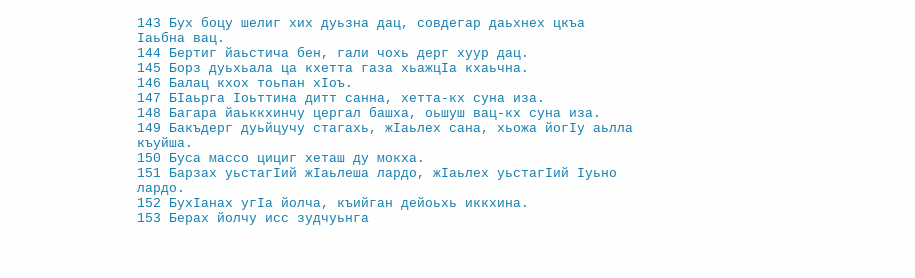143 Бух боцу шелиг хих дуьзна дац, совдегар даьхнех цкъа
Iаьбна вац.
144 Бертиг йаьстича бен, гали чохь дерг хуур дац.
145 Борз дуьхьала ца кхетта газа хьажцIа кхаьчна.
146 Балац кхох тоьпан хIоъ.
147 БIаьрга Iоьттина дитт санна, хетта-кх суна иза.
148 Багара йаьккхинчу цергал башха, оьшуш вац-кх суна иза.
149 Бакъдерг дуьйцучу стагахь, жIаьлех сана, хьожа йогIу аьлла
къуйша.
150 Буса массо цициг хеташ ду мокха.
151 Барзах уьстагIий жIаьлеша лардо, жIаьлех уьстагIий Iуьно
лардо.
152 БухIанах угIа йолча, къийган дейоьхь иккхина.
153 Берах йолчу исс зудчуьнга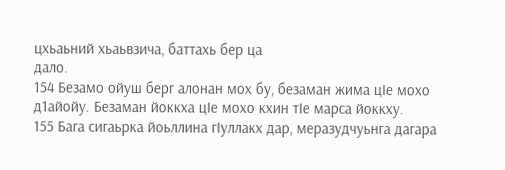цхьаьний хьаьвзича, баттахь бер ца
дало.
154 Безамо ойуш берг алонан мох бу, безаман жима цIе мохо
д1айойу. Безаман йоккха цIе мохо кхин тIе марса йоккху.
155 Бага сигаьрка йоьллина гIуллакх дар, меразудчуьнга дагара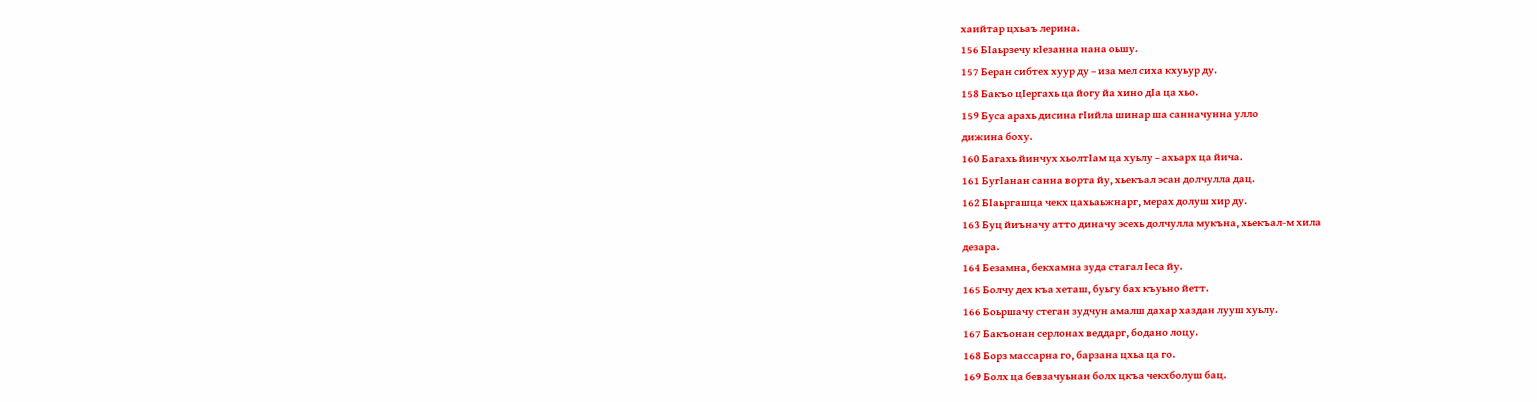хаийтар цхьаъ лерина.
156 БIаьрзечу кIезанна нана оьшу.
157 Беран сибтех хуур ду – иза мел сиха кхуьур ду.
158 Бакъо цIергахь ца йогу йа хино дIа ца хьо.
159 Буса арахь дисина гIийла шинар ша санначунна улло
дижина боху.
160 Багахь йинчух хьолтIам ца хуьлу – ахьарх ца йича.
161 БугIанан санна ворта йу, хьекъал эсан долчулла дац.
162 БIаьргашца чекх цахьаьжнарг, мерах долуш хир ду.
163 Буц йиъначу атто диначу эсехь долчулла мукъна, хьекъал-м хила
дезара.
164 Безамна, бекхамна зуда стагал Iеса йу.
165 Болчу дех къа хеташ, буьгу бах къуьно йетт.
166 Боьршачу стеган зудчун амалш дахар хаздан лууш хуьлу.
167 Бакъонан серлонах веддарг, бодано лоцу.
168 Борз массарна го, барзана цхьа ца го.
169 Болх ца бевзачуьнан болх цкъа чекхболуш бац.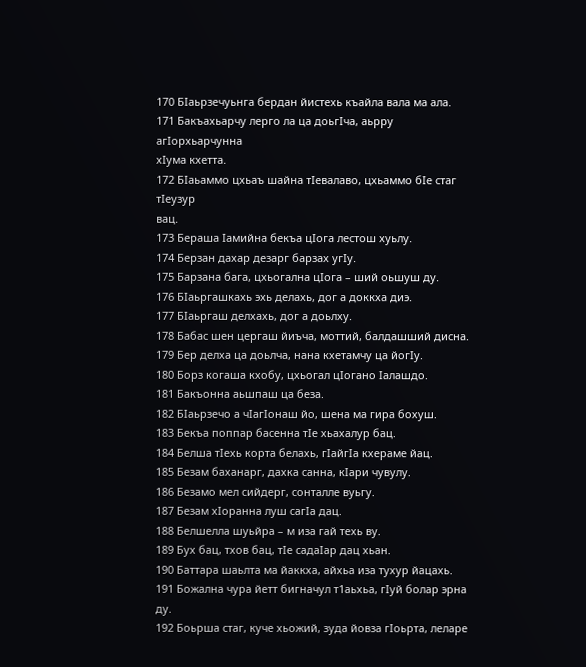170 БIаьрзечуьнга бердан йистехь къайла вала ма ала.
171 Бакъахьарчу лерго ла ца доьгIча, аьрру агIорхьарчунна
хIума кхетта.
172 БIаьаммо цхьаъ шайна тIевалаво, цхьаммо бIе стаг тIеузур
вац.
173 Бераша Iамийна бекъа цIога лестош хуьлу.
174 Берзан дахар дезарг барзах угIу.
175 Барзана бага, цхьогална цIога – ший оьшуш ду.
176 БIаьргашкахь эхь делахь, дог а доккха диэ.
177 БIаьргаш делхахь, дог а доьлху.
178 Бабас шен цергаш йиъча, моттий, балдашший дисна.
179 Бер делха ца доьлча, нана кхетамчу ца йогIу.
180 Борз когаша кхобу, цхьогал цIогано Iалашдо.
181 Бакъонна аьшпаш ца беза.
182 БIаьрзечо а чIагIонаш йо, шена ма гира бохуш.
183 Бекъа поппар басенна тIе хьахалур бац.
184 Белша тIехь корта белахь, гIайгIа кхераме йац.
185 Безам баханарг, дахка санна, кIари чувулу.
186 Безамо мел сийдерг, сонталле вуьгу.
187 Безам хIоранна луш сагIа дац.
188 Белшелла шуьйра – м иза гай техь ву.
189 Бух бац, тхов бац, тIе садаIар дац хьан.
190 Баттара шаьлта ма йаккха, айхьа иза тухур йацахь.
191 Божална чура йетт бигначул т1аьхьа, гIуй болар эрна ду.
192 Боьрша стаг, куче хьожий, зуда йовза гIоьрта, леларе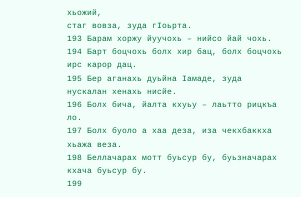хьожий,
стаг вовза, зуда гIоьрта.
193 Барам хоржу йуучохь – нийсо йай чохь.
194 Барт боцчохь болх хир бац, болх боцчохь ирс карор дац.
195 Бер аганахь дуьйна Iамаде, зуда нускалан хенахь нисйе.
196 Болх бича, йалта кхуьу – лаьтто рицкъа ло.
197 Болх буоло а хаа деза, иза чекхбаккха хьажа веза.
198 Беллачарах мотт буьсур бу, буьзначарах кхача буьсур бу.
199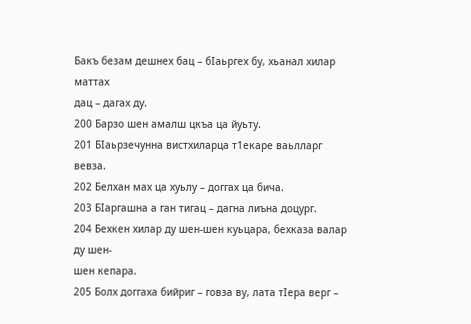Бакъ безам дешнех бац – бIаьргех бу, хьанал хилар маттах
дац – дагах ду.
200 Барзо шен амалш цкъа ца йуьту.
201 БIаьрзечунна вистхиларца т1екаре ваьлларг вевза.
202 Белхан мах ца хуьлу – доггах ца бича.
203 БIаргашна а ган тигац – дагна лиъна доцург.
204 Бехкен хилар ду шен-шен куьцара, бехказа валар ду шен-
шен кепара.
205 Болх доггаха бийриг – говза ву, лата тIера верг –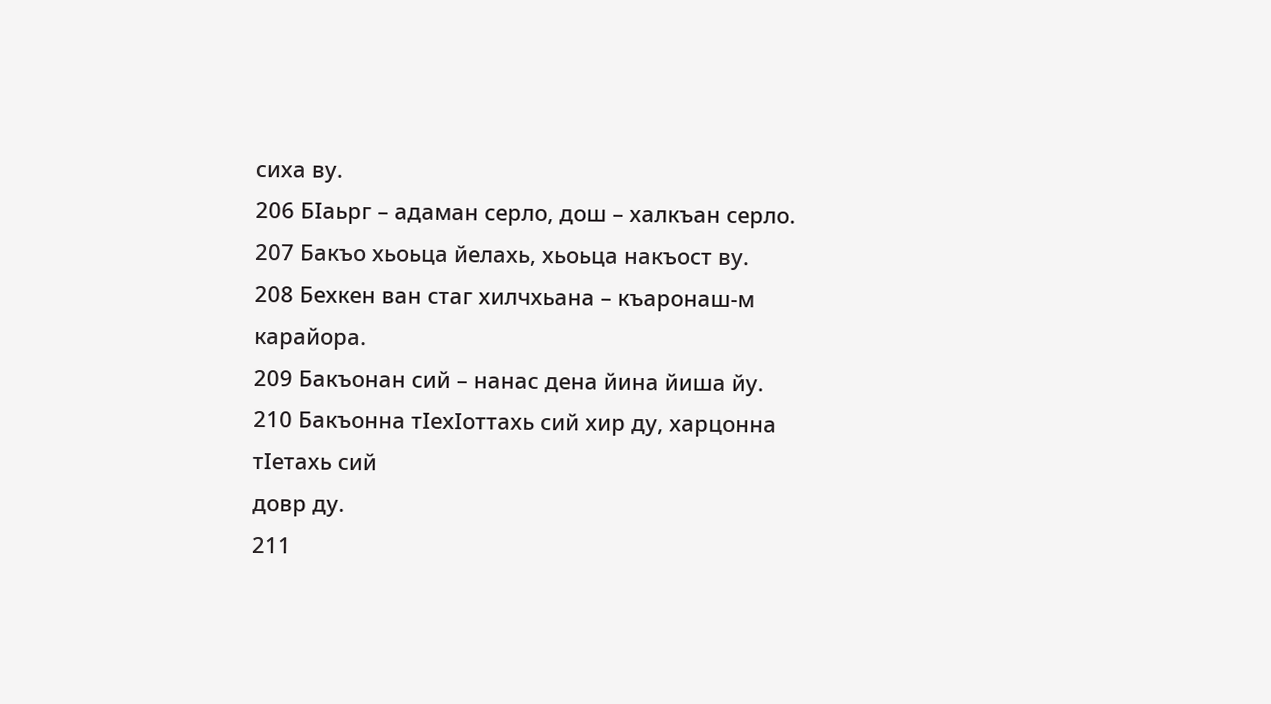сиха ву.
206 БIаьрг – адаман серло, дош – халкъан серло.
207 Бакъо хьоьца йелахь, хьоьца накъост ву.
208 Бехкен ван стаг хилчхьана – къаронаш-м карайора.
209 Бакъонан сий – нанас дена йина йиша йу.
210 Бакъонна тIехIоттахь сий хир ду, харцонна тIетахь сий
довр ду.
211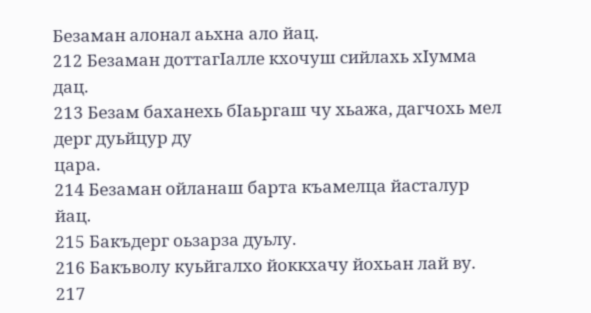Безаман алонал аьхна ало йац.
212 Безаман доттагIалле кхочуш сийлахь хIумма дац.
213 Безам баханехь бIаьргаш чу хьажа, дагчохь мел дерг дуьйцур ду
цара.
214 Безаман ойланаш барта къамелца йасталур йац.
215 Бакъдерг оьзарза дуьлу.
216 Бакъволу куьйгалхо йоккхачу йохьан лай ву.
217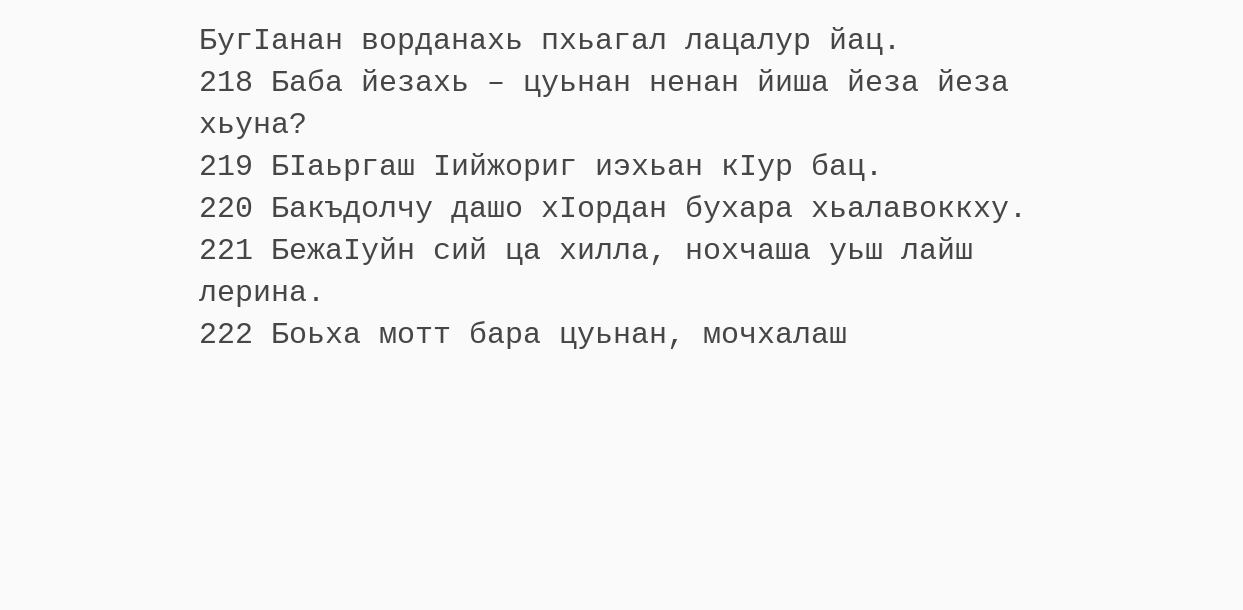БугIанан ворданахь пхьагал лацалур йац.
218 Баба йезахь – цуьнан ненан йиша йеза йеза хьуна?
219 БIаьргаш Iийжориг иэхьан кIур бац.
220 Бакъдолчу дашо хIордан бухара хьалавоккху.
221 БежаIуйн сий ца хилла, нохчаша уьш лайш лерина.
222 Боьха мотт бара цуьнан, мочхалаш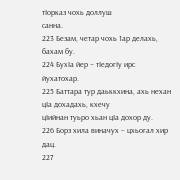тIорказ чохь доллуш
санна.
223 Безам, четар чохь 1ар делахь, бахам бу.
224 БухIа йер – тIедогIу ирс йухатохар.
225 Баттара тур даьккхина, ахь нехан цIа дохадахь, кхечу
цIийнан туьро хьан цIа дохор ду.
226 Борз хила виначух – цхьогал хир дац.
227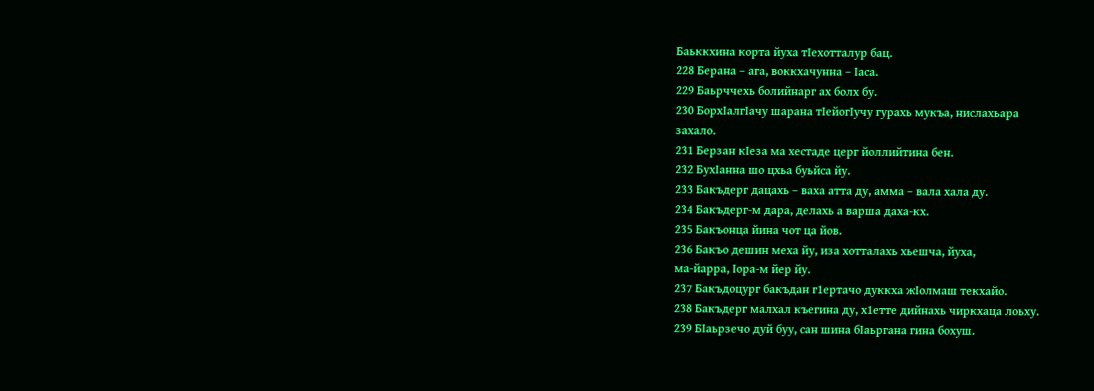Баьккхина корта йуха тIехотталур бац.
228 Берана – ага, воккхачунна – Iаса.
229 Баьрччехь болийнарг ах болх бу.
230 БорхIалгIачу шарана тIейогIучу гурахь мукъа, нислахьара
захало.
231 Берзан кIеза ма хестаде церг йоллийтина бен.
232 БухIанна шо цхьа буьйса йу.
233 Бакъдерг дацахь – ваха атта ду, амма – вала хала ду.
234 Бакъдерг-м дара, делахь а варша даха-кх.
235 Бакъонца йина чот ца йов.
236 Бакъо дешин меха йу, иза хотталахь хьешча, йуха,
ма-йарра, Iора-м йер йу.
237 Бакъдоцург бакъдан г1ертачо дуккха жIолмаш текхайо.
238 Бакъдерг малхал къегина ду, х1етте дийнахь чиркхаца лоьху.
239 БIаьрзечо дуй буу, сан шина бIаьргана гина бохуш.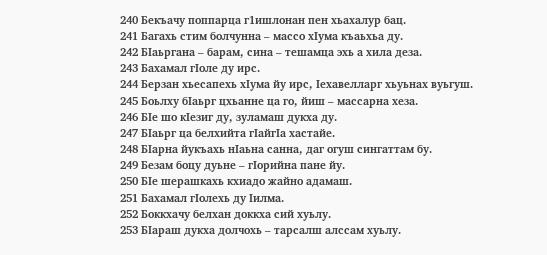240 Бекъачу поппарца г1ишлонан пен хьахалур бац.
241 Багахь стим болчунна – массо хIума къаьхьа ду.
242 БIаьргана – барам, сина – тешамца эхь а хила деза.
243 Бахамал гIоле ду ирс.
244 Берзан хьесапехь хIума йу ирс, Iехавелларг хьуьнах вуьгуш.
245 Боьлху бIаьрг цхьанне ца го, йиш – массарна хеза.
246 БIе шо кIезиг ду, зуламаш дукха ду.
247 БIаьрг ца белхийта гIайгIа хастайе.
248 БIарна йукъахь нIаьна санна, даг огуш сингаттам бу.
249 Безам боцу дуьне – гIорийна пане йу.
250 БIе шерашкахь кхиадо жайно адамаш.
251 Бахамал гIолехь ду Iилма.
252 Боккхачу белхан доккха сий хуьлу.
253 БIараш дукха долчохь – тарсалш алссам хуьлу.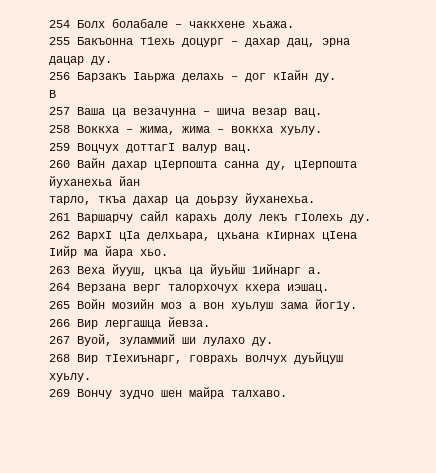254 Болх болабале – чаккхене хьажа.
255 Бакъонна т1ехь доцург – дахар дац, эрна дацар ду.
256 Барзакъ Iаьржа делахь – дог кIайн ду.
В
257 Ваша ца везачунна – шича везар вац.
258 Воккха – жима, жима – воккха хуьлу.
259 Воцчух доттагI валур вац.
260 Вайн дахар цIерпошта санна ду, цIерпошта йуханехьа йан
тарло, ткъа дахар ца доьрзу йуханехьа.
261 Варшарчу сайл карахь долу лекъ гIолехь ду.
262 ВархI цIа делхьара, цхьана кIирнах цIена Iийр ма йара хьо.
263 Веха йууш, цкъа ца йуьйш 1ийнарг а.
264 Верзана верг талорхочух кхера иэшац.
265 Войн мозийн моз а вон хуьлуш зама йог1у.
266 Вир лергашца йевза.
267 Вуой, зуламмий ши лулахо ду.
268 Вир тIехиънарг, говрахь волчух дуьйцуш хуьлу.
269 Вончу зудчо шен майра талхаво.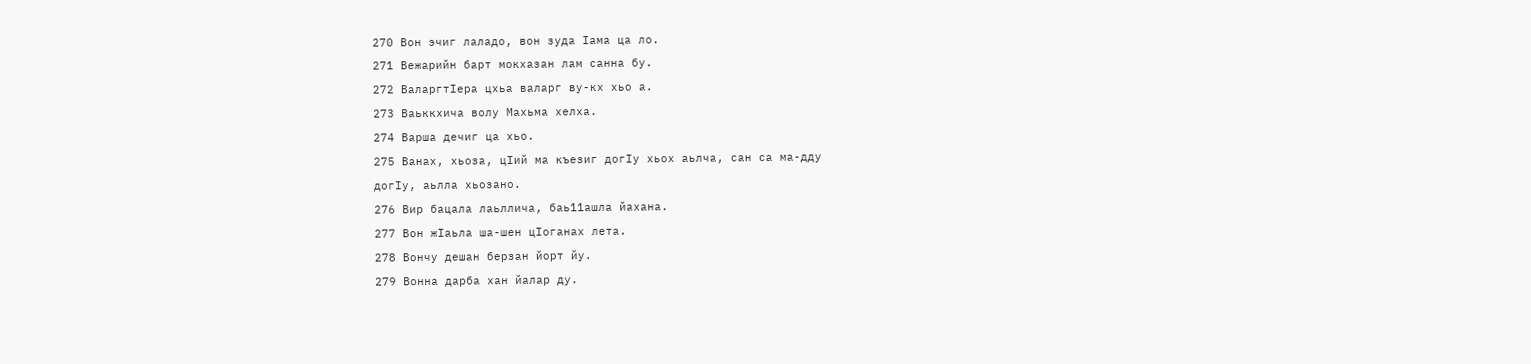270 Вон эчиг лаладо, вон зуда Iама ца ло.
271 Вежарийн барт мокхазан лам санна бу.
272 ВаларгтIера цхьа валарг ву-кх хьо а.
273 Ваьккхича волу Махьма хелха.
274 Варша дечиг ца хьо.
275 Ванах, хьоза, цIий ма къезиг догIу хьох аьлча, сан са ма-дду
догIу, аьлла хьозано.
276 Вир бацала лаьллича, баь11ашла йахана.
277 Вон жIаьла ша-шен цIоганах лета.
278 Вончу дешан берзан йорт йу.
279 Вонна дарба хан йалар ду.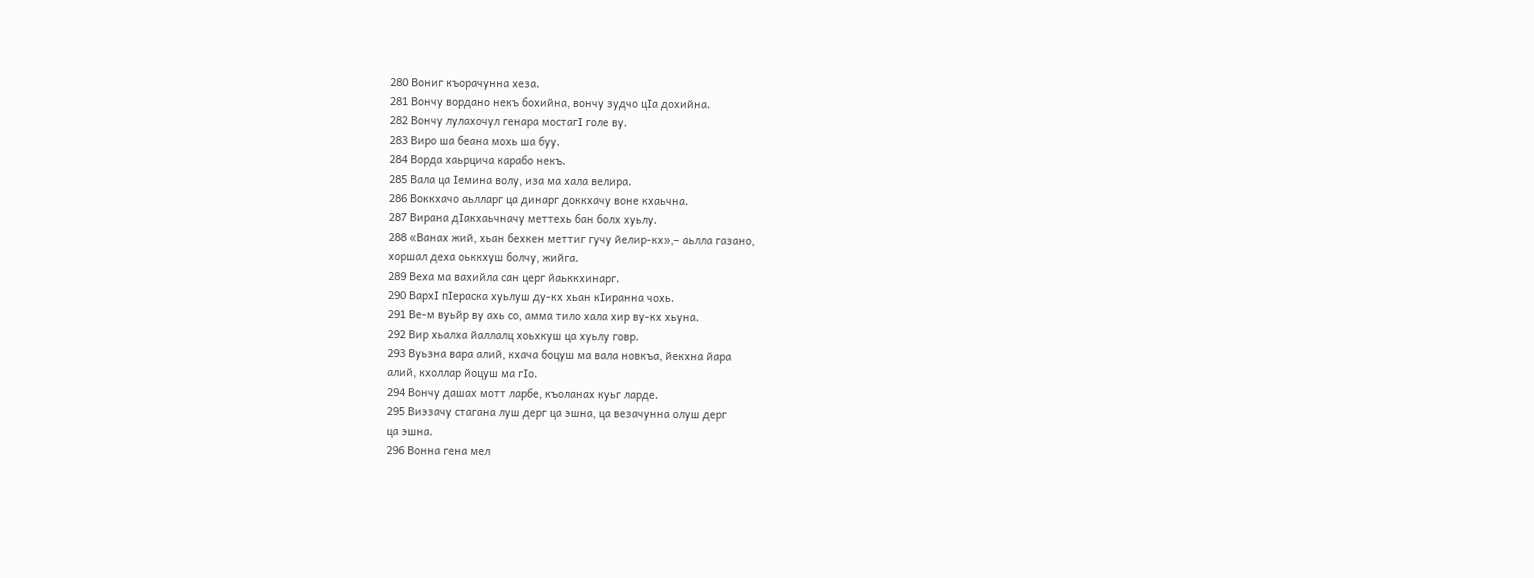280 Вониг къорачунна хеза.
281 Вончу вордано некъ бохийна, вончу зудчо цIа дохийна.
282 Вончу лулахочул генара мостагI голе ву.
283 Виро ша беана мохь ша буу.
284 Ворда хаьрцича карабо некъ.
285 Вала ца Iемина волу, иза ма хала велира.
286 Воккхачо аьлларг ца динарг доккхачу воне кхаьчна.
287 Вирана дIакхаьчначу меттехь бан болх хуьлу.
288 «Ванах жий, хьан бехкен меттиг гучу йелир-кх»,– аьлла газано,
хоршал деха оьккхуш болчу, жийга.
289 Веха ма вахийла сан церг йаьккхинарг.
290 ВархI пIераска хуьлуш ду-кх хьан кIиранна чохь.
291 Ве-м вуьйр ву ахь со, амма тило хала хир ву-кх хьуна.
292 Вир хьалха йаллалц хоьхкуш ца хуьлу говр.
293 Вуьзна вара алий, кхача боцуш ма вала новкъа, йекхна йара
алий, кхоллар йоцуш ма гIо.
294 Вончу дашах мотт ларбе, къоланах куьг ларде.
295 Виэзачу стагана луш дерг ца эшна, ца везачунна олуш дерг
ца эшна.
296 Вонна гена мел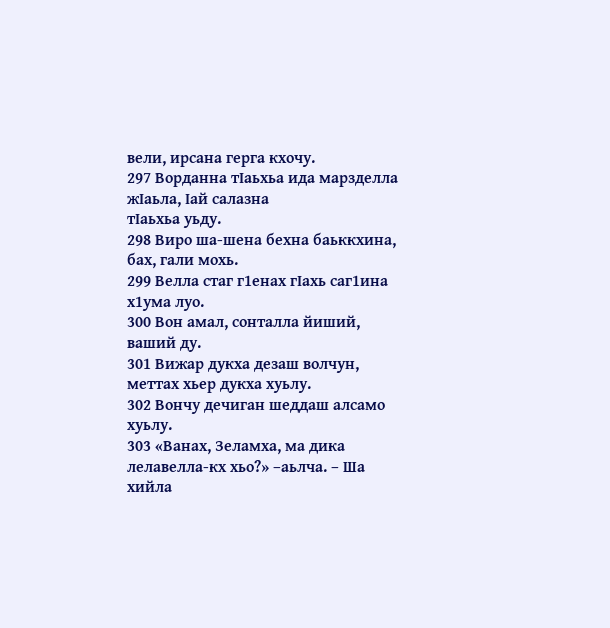вели, ирсана герга кхочу.
297 Ворданна тIаьхьа ида марзделла жIаьла, Iай салазна
тIаьхьа уьду.
298 Виро ша-шена бехна баьккхина, бах, гали мохь.
299 Велла стаг г1енах гIахь саг1ина х1ума луо.
300 Вон амал, сонталла йиший, ваший ду.
301 Вижар дукха дезаш волчун, меттах хьер дукха хуьлу.
302 Вончу дечиган шеддаш алсамо хуьлу.
303 «Ванах, Зеламха, ма дика лелавелла-кх хьо?» –аьлча. – Ша хийла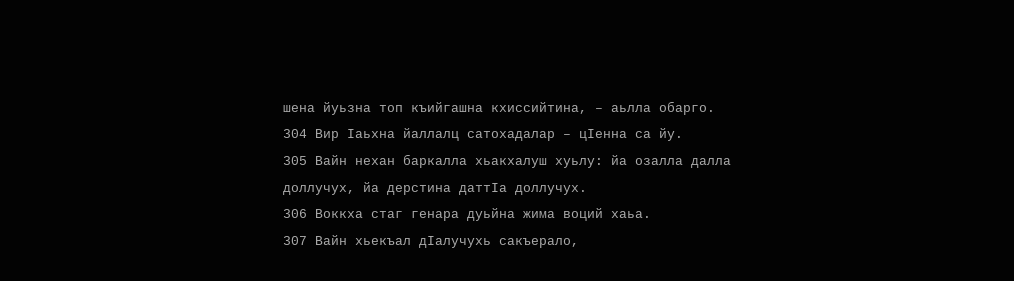шена йуьзна топ къийгашна кхиссийтина, – аьлла обарго.
304 Вир Iаьхна йаллалц сатохадалар – цIенна са йу.
305 Вайн нехан баркалла хьакхалуш хуьлу: йа озалла далла
доллучух, йа дерстина даттIа доллучух.
306 Воккха стаг генара дуьйна жима воций хаьа.
307 Вайн хьекъал дIалучухь сакъерало,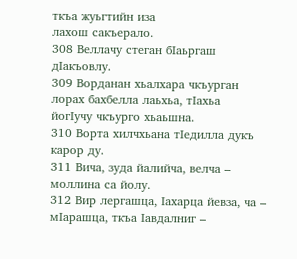ткъа жуьгтийн иза
лахош сакъерало.
308 Веллачу стеган бIаьргаш дIакъовлу.
309 Ворданан хьалхара чкъурган лорах бахбелла лаьхьа, тIахьа
йогIучу чкъурго хьаьшна.
310 Ворта хилчхьана тIедилла дукъ карор ду.
311 Вича, зуда йалийча, велча – моллина са йолу.
312 Вир лергашца, Iахарца йевза, ча – мIарашца, ткъа Iавдалниг –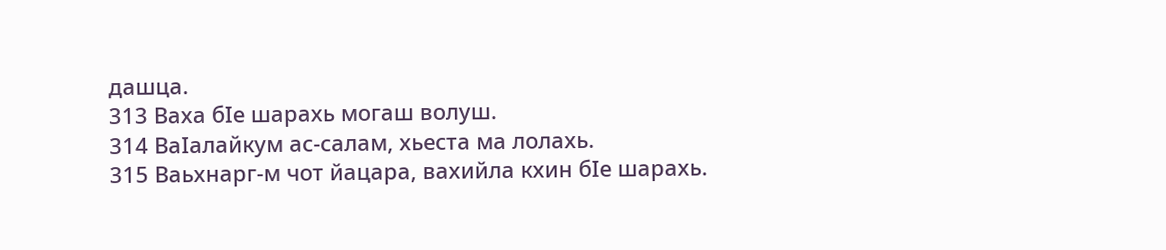дашца.
313 Ваха бIе шарахь могаш волуш.
314 ВаIалайкум ас-салам, хьеста ма лолахь.
315 Ваьхнарг-м чот йацара, вахийла кхин бIе шарахь.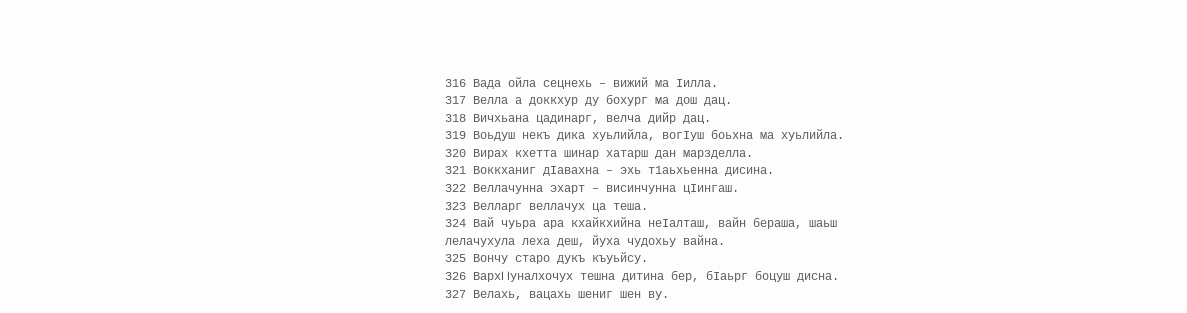316 Вада ойла сецнехь – вижий ма Iилла.
317 Велла а доккхур ду бохург ма дош дац.
318 Вичхьана цадинарг, велча дийр дац.
319 Воьдуш некъ дика хуьлийла, вогIуш боьхна ма хуьлийла.
320 Вирах кхетта шинар хатарш дан марзделла.
321 Воккханиг дIавахна – эхь т1аьхьенна дисина.
322 Веллачунна эхарт – висинчунна цIингаш.
323 Велларг веллачух ца теша.
324 Вай чуьра ара кхайкхийна неIалташ, вайн бераша, шаьш
лелачухула леха деш, йуха чудохьу вайна.
325 Вончу старо дукъ къуьйсу.
326 ВархI Iуналхочух тешна дитина бер, бIаьрг боцуш дисна.
327 Велахь, вацахь шениг шен ву.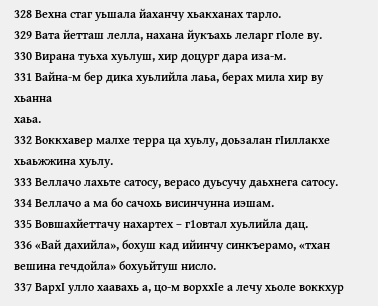328 Вехна стаг уьшала йаханчу хьакханах тарло.
329 Вата йетташ лелла, нахана йукъахь леларг гIоле ву.
330 Вирана туьха хуьлуш, хир доцург дара иза-м.
331 Вайна-м бер дика хуьлийла лаьа, берах мила хир ву хьанна
хаьа.
332 Воккхавер малхе терра ца хуьлу, доьзалан гIиллакхе
хьаьжжина хуьлу.
333 Веллачо лахьте сатосу, верасо дуьсучу даьхнега сатосу.
334 Веллачо а ма бо сачохь висинчунна иэшам.
335 Вовшахйеттачу нахартех – г1овтал хуьлийла дац.
336 «Вай дахийла», бохуш кад ийинчу синкъерамо, «тхан
вешина гечдойла» бохуьйтуш нисло.
337 ВархI улло хаавахь а, цо-м ворххIе а лечу хьоле воккхур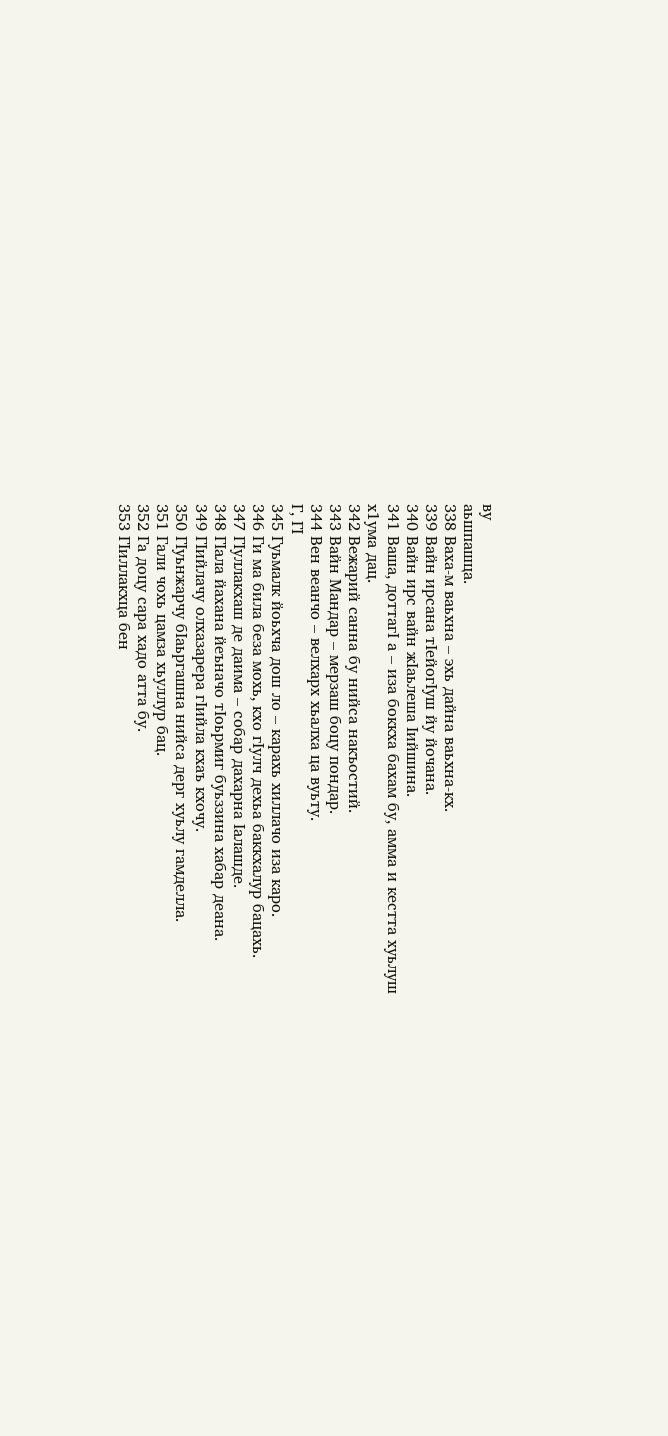ву
аьшпашца.
338 Ваха-м ваьхна – эхь дайна ваьхна-кх.
339 Вайн ирсана тIейогIуш йу йочана.
340 Вайн ирс вайн жIаьлеша Iийшина.
341 Ваша, доттагI а – иза боккха бахам бу, амма и кестта хуьлуш
х1ума дац.
342 Вежарий санна бу нийса накъостий.
343 Вайн Мандар – мерзаш боцу пондар.
344 Вен веанчо – велхарх хьалха ца вуьту.
Г, ГI
345 Гуьмалк йоьхча дош ло – карахь хиллачо иза каро.
346 Ги ма била беза мохь, кхо гIулч дехьа баккхалур бацахь.
347 ГIуллакхаш де даима – собар дахарна Iалашде.
348 ГIала йахана йеъначо тIоьрмиг буьззина хабар деана.
349 ГIийлачу олхазарера гIийла кхаъ кхочу.
350 ГIуьнжарчу бIаьргашна нийса дерг хуьлу гамделла.
351 Гали чохь цамза хьуллур бац.
352 Га доцу сара хадо атта бу.
353 ГIиллакхца бен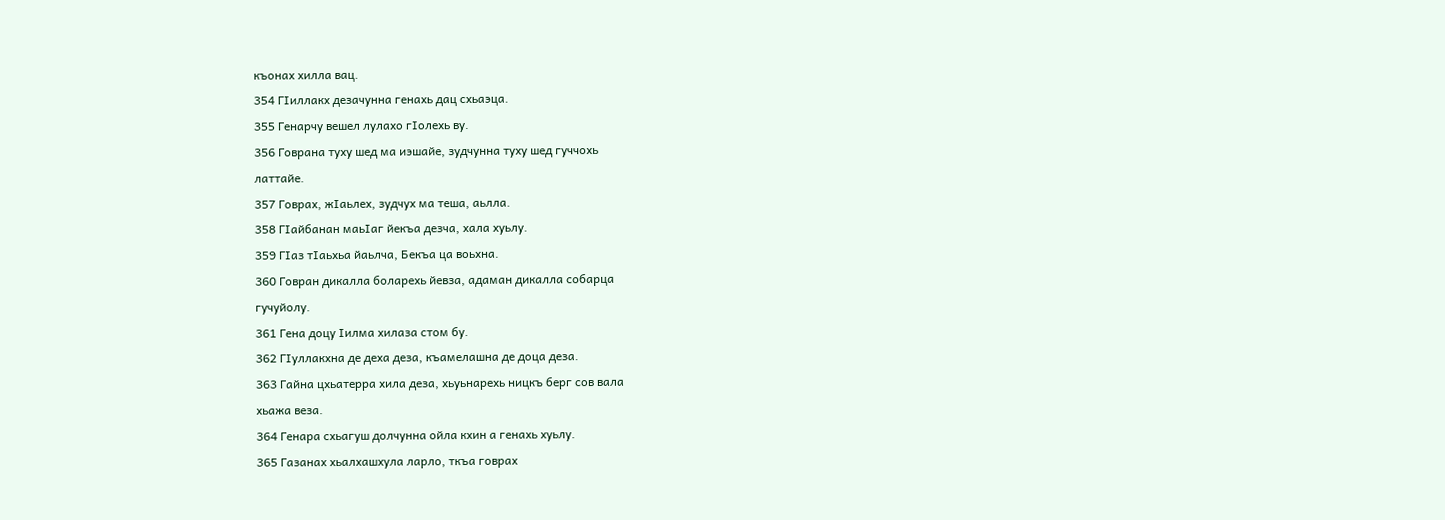къонах хилла вац.
354 ГIиллакх дезачунна генахь дац схьаэца.
355 Генарчу вешел лулахо гIолехь ву.
356 Говрана туху шед ма иэшайе, зудчунна туху шед гуччохь
латтайе.
357 Говрах, жIаьлех, зудчух ма теша, аьлла.
358 ГIайбанан маьIаг йекъа дезча, хала хуьлу.
359 ГIаз тIаьхьа йаьлча, Бекъа ца воьхна.
360 Говран дикалла боларехь йевза, адаман дикалла собарца
гучуйолу.
361 Гена доцу Iилма хилаза стом бу.
362 ГIуллакхна де деха деза, къамелашна де доца деза.
363 Гайна цхьатерра хила деза, хьуьнарехь ницкъ берг сов вала
хьажа веза.
364 Генара схьагуш долчунна ойла кхин а генахь хуьлу.
365 Газанах хьалхашхула ларло, ткъа говрах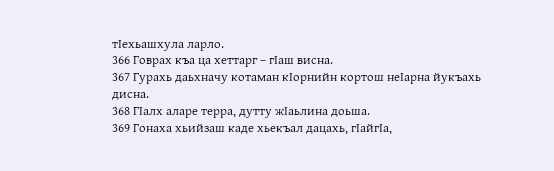тIехьашхула ларло.
366 Говрах къа ца хеттарг – гIаш висна.
367 Гурахь даьхначу котаман кIорнийн кортош неIарна йукъахь
дисна.
368 ГIалх аларе терра, дутту жIаьлина доьша.
369 Гонаха хьийзаш каде хьекъал дацахь, гIайгIа,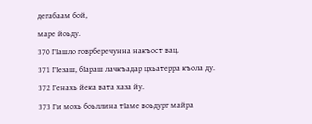дегабаам бой,
маре йоьду.
370 ГIашло говрберечунна накъост вац.
371 ГIезаш, бIараш лачкъадар цхьатерра къола ду.
372 Генахь йека вата хаза йу.
373 Ги мохь боьллина тIаме воьдург майра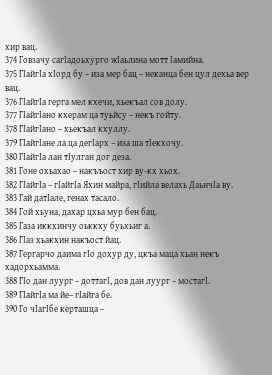хир вац.
374 Говзачу сагIадоьхурго жIаьлина мотт Iамийна.
375 ГIайгIа хIорд бу – иза мер бац – неканца бен цул дехьа вер
вац.
376 ГIайгIа герга мел кхечи, хьекъал сов долу.
377 ГIайгIано кхерам ца туьйсу – некъ гойту.
378 ГIайгIано – хьекъал кхуллу.
379 ГIайгIане ла ца дегIарх – иза ша тIекхочу.
380 ГIайгIа лан тIулган дог деза.
381 Гоне охьахао – накъъост хир ву-кх хьох.
382 ГIайгIа – гIайгIа Яхин майра, гIийла велахь ДаьнчIа ву.
383 Гай датIале, генах тасало.
384 Гой хьуна, дахар цхьа мур бен бац.
385 Газа иккхинчу оьккху буьхьиг а.
386 ГIаз хьакхин накъост йац.
387 Гергарчо даима гIо дохур ду, цкъа маца хьан некъ
хадорхьамма.
388 ГIо дан луург – доттагI, дов дан луург – мостагI.
389 ГIайгIа ма йе– гIайга бе.
390 Го чIагIбе керташца –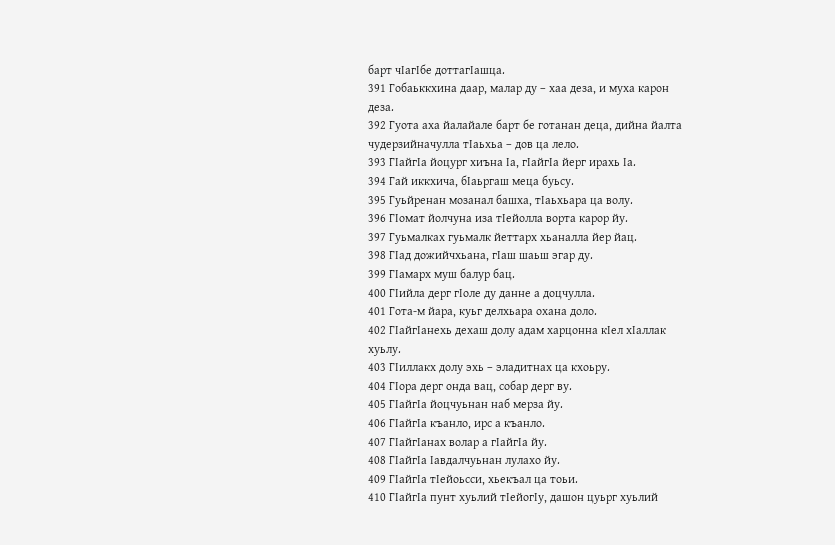барт чIагIбе доттагIашца.
391 Гобаьккхина даар, малар ду – хаа деза, и муха карон
деза.
392 Гуота аха йалайале барт бе готанан деца, дийна йалта
чудерзийначулла тIаьхьа – дов ца лело.
393 ГIайгIа йоцург хиъна Iа, гIайгIа йерг ирахь Iа.
394 Гай иккхича, бIаьргаш меца буьсу.
395 Гуьйренан мозанал башха, тIаьхьара ца волу.
396 ГIомат йолчуна иза тIейолла ворта карор йу.
397 Гуьмалках гуьмалк йеттарх хьаналла йер йац.
398 ГIад дожийчхьана, гIаш шаьш эгар ду.
399 ГIамарх муш балур бац.
400 ГIийла дерг гIоле ду данне а доцчулла.
401 Гота-м йара, куьг делхьара охана доло.
402 ГIайгIанехь дехаш долу адам харцонна кIел хIаллак
хуьлу.
403 ГIиллакх долу эхь – эладитнах ца кхоьру.
404 ГIора дерг онда вац, собар дерг ву.
405 ГIайгIа йоцчуьнан наб мерза йу.
406 ГIайгIа къанло, ирс а къанло.
407 ГIайгIанах волар а гIайгIа йу.
408 ГIайгIа Iавдалчуьнан лулахо йу.
409 ГIайгIа тIейоьсси, хьекъал ца тоьи.
410 ГIайгIа пунт хуьлий тIейогIу, дашон цуьрг хуьлий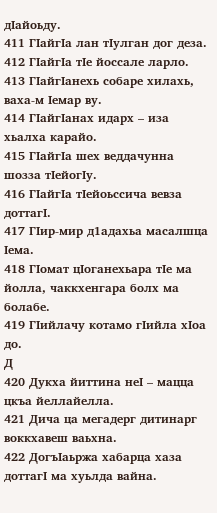дIайоьду.
411 ГIайгIа лан тIулган дог деза.
412 ГIайгIа тIе йоссале ларло.
413 ГIайгIанехь собаре хилахь, ваха-м Iемар ву.
414 ГIайгIанах идарх – иза хьалха карайо.
415 ГIайгIа шех веддачунна шозза тIейогIу.
416 ГIайгIа тIейоьссича вевза доттагI.
417 ГIир-мир д1адахьа масалшца Iема.
418 ГIомат цIоганехьара тIе ма йолла, чаккхенгара болх ма
болабе.
419 ГIийлачу котамо гIийла хIоа до.
Д
420 Дукха йиттина неI – мацца цкъа йеллайелла.
421 Дича ца мегадерг дитинарг воккхавеш ваьхна.
422 ДогъIаьржа хабарца хаза доттагI ма хуьлда вайна.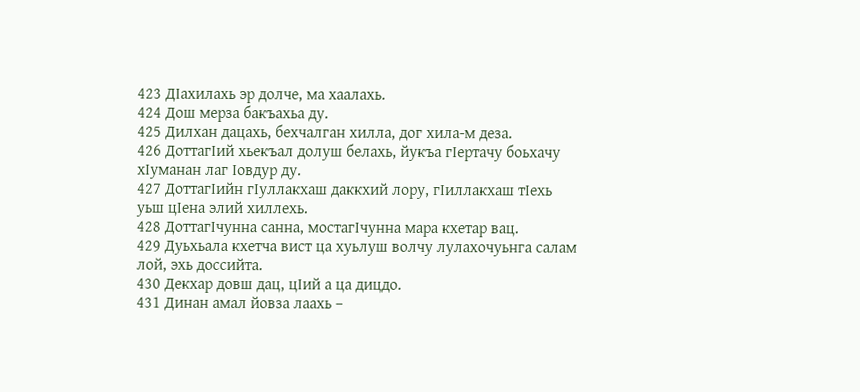423 ДIахилахь эр долче, ма хаалахь.
424 Дош мерза бакъахьа ду.
425 Дилхан дацахь, бехчалган хилла, дог хила-м деза.
426 ДоттагIий хьекъал долуш белахь, йукъа гIертачу боьхачу
хIуманан лаг Iовдур ду.
427 ДоттагIийн гIуллакхаш даккхий лору, гIиллакхаш тIехь
уьш цIена элий хиллехь.
428 ДоттагIчунна санна, мостагIчунна мара кхетар вац.
429 Дуьхьала кхетча вист ца хуьлуш волчу лулахочуьнга салам
лой, эхь доссийта.
430 Декхар довш дац, цIий а ца дицдо.
431 Динан амал йовза лаахь –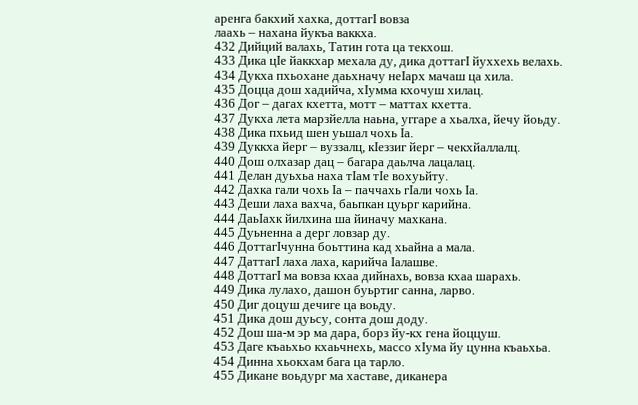аренга бакхий хахка, доттагI вовза
лаахь – нахана йукъа ваккха.
432 Дийций валахь, Татин гота ца текхош.
433 Дика цIе йаккхар мехала ду, дика доттагI йуххехь велахь.
434 Дукха пхьохане даьхначу неIарх мачаш ца хила.
435 Доцца дош хадийча, хIумма кхочуш хилац.
436 Дог – дагах кхетта, мотт – маттах кхетта.
437 Дукха лета марзйелла наьна, уггаре а хьалха, йечу йоьду.
438 Дика пхьид шен уьшал чохь Iа.
439 Дуккха йерг – вуззалц, кIеззиг йерг – чекхйаллалц.
440 Дош олхазар дац – багара даьлча лацалац.
441 Делан дуьхьа наха тIам тIе вохуьйту.
442 Дахка гали чохь Iа – паччахь гIали чохь Iа.
443 Деши лаха вахча, баьпкан цуьрг карийна.
444 ДаьIахк йилхина ша йиначу махкана.
445 Дуьненна а дерг ловзар ду.
446 ДоттагIчунна боьттина кад хьайна а мала.
447 ДаттагI лаха лаха, карийча Iалашве.
448 ДоттагI ма вовза кхаа дийнахь, вовза кхаа шарахь.
449 Дика лулахо, дашон буьртиг санна, ларво.
450 Диг доцуш дечиге ца воьду.
451 Дика дош дуьсу, сонта дош доду.
452 Дош ша-м эр ма дара, борз йу-кх гена йоццуш.
453 Даге къаьхьо кхаьчнехь, массо хIума йу цунна къаьхьа.
454 Динна хьокхам бага ца тарло.
455 Дикане воьдург ма хаставе, диканера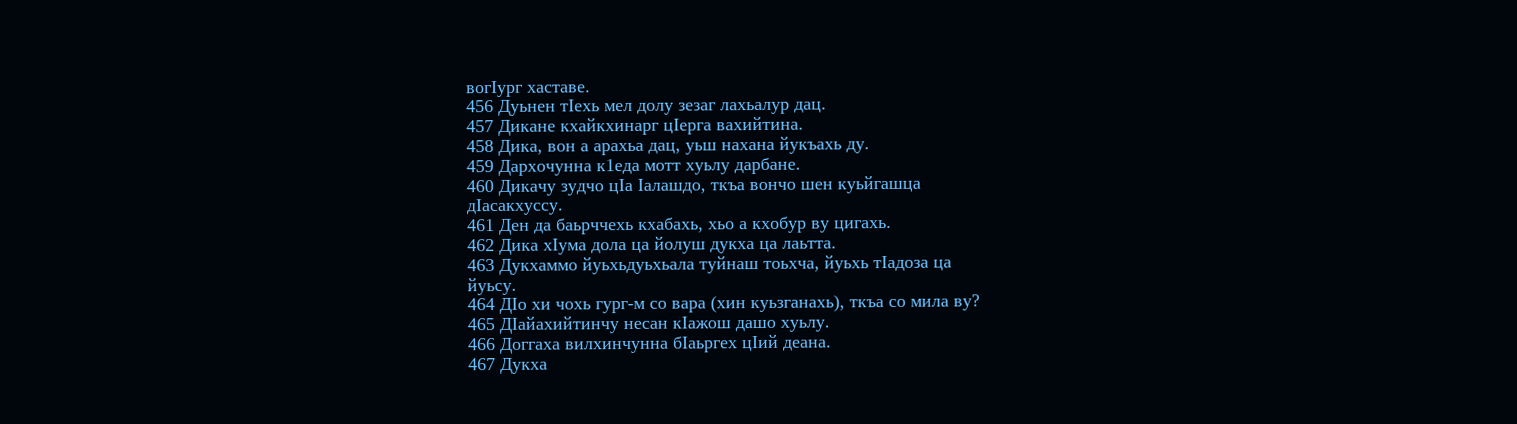вогIург хаставе.
456 Дуьнен тIехь мел долу зезаг лахьалур дац.
457 Дикане кхайкхинарг цIерга вахийтина.
458 Дика, вон а арахьа дац, уьш нахана йукъахь ду.
459 Дархочунна к1еда мотт хуьлу дарбане.
460 Дикачу зудчо цIа Iалашдо, ткъа вончо шен куьйгашца
дIасакхуссу.
461 Ден да баьрччехь кхабахь, хьо а кхобур ву цигахь.
462 Дика хIума дола ца йолуш дукха ца лаьтта.
463 Дукхаммо йуьхьдуьхьала туйнаш тоьхча, йуьхь тIадоза ца
йуьсу.
464 ДIо хи чохь гург-м со вара (хин куьзганахь), ткъа со мила ву?
465 ДIайахийтинчу несан кIажош дашо хуьлу.
466 Доггаха вилхинчунна бIаьргех цIий деана.
467 Дукха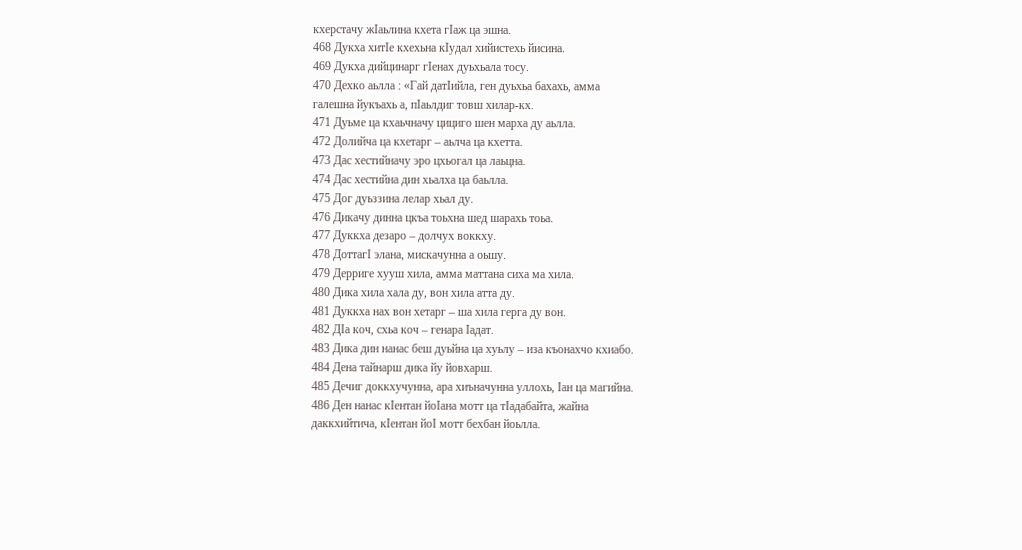кхерстачу жIаьлина кхета гIаж ца эшна.
468 Дукха хитIе кхехьна кIудал хийистехь йисина.
469 Дукха дийцинарг гIенах дуьхьала тосу.
470 Дехко аьлла : «Гай датIийла, ген дуьхьа бахахь, амма
галешна йукъахь а, пIаьлдиг товш хилар-кх.
471 Дуьме ца кхаьчначу цициго шен марха ду аьлла.
472 Долийча ца кхетарг – аьлча ца кхетта.
473 Дас хестийначу эро цхьогал ца лаьцна.
474 Дас хестийна дин хьалха ца баьлла.
475 Дог дуьззина лелар хьал ду.
476 Дикачу динна цкъа тоьхна шед шарахь тоьа.
477 Дуккха дезаро – долчух воккху.
478 ДоттагI элана, мискачунна а оьшу.
479 Дерриге хууш хила, амма маттана сиха ма хила.
480 Дика хила хала ду, вон хила атта ду.
481 Дуккха нах вон хетарг – ша хила герга ду вон.
482 ДIа коч, схьа коч – генара Iадат.
483 Дика дин нанас беш дуьйна ца хуьлу – иза къонахчо кхиабо.
484 Дена тайнарш дика йу йовхарш.
485 Дечиг доккхучунна, ара хиъначунна уллохь, Iан ца магийна.
486 Ден нанас кIентан йоIана мотт ца тIадабайта, жайна
даккхийтича, кIентан йоI мотт бехбан йоьлла.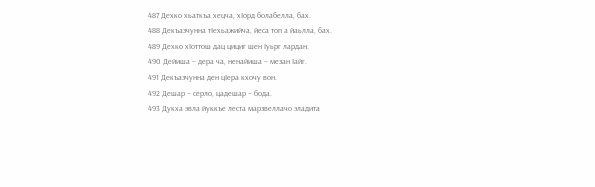487 Дехко хьаткъа хецча, хIорд болабелла, бах.
488 Декъазчунна тIехьажийча, йеса топ а йаьлла, бах.
489 Дехко хIоттош дац цициг шен Iуьрг лардан.
490 Дейиша – дера ча, ненайиша – мезан Iайг.
491 Декъазчунна ден цIера кхочу вон.
492 Дешар – серло, цадешар – бода.
493 Дукха эвла йуккъе леста марзвеллачо эладита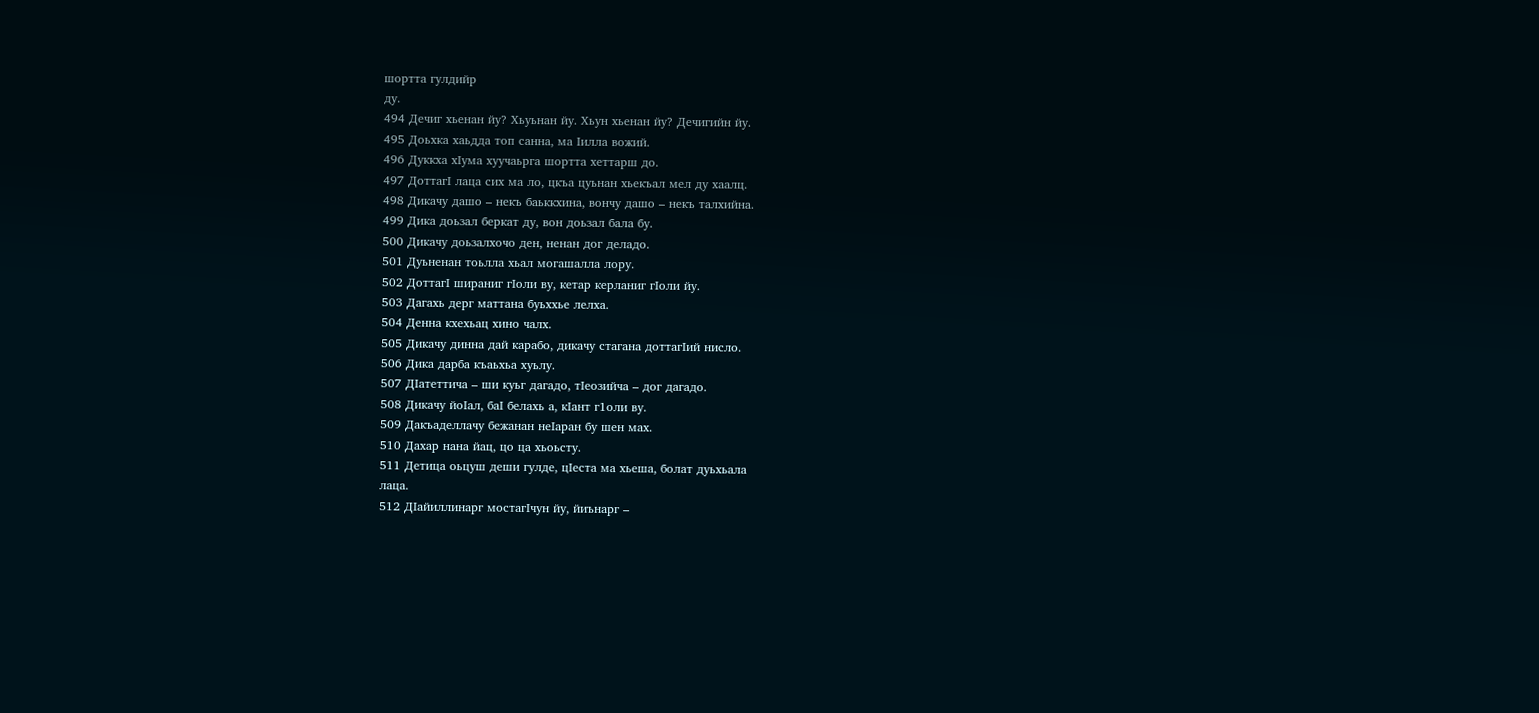шортта гулдийр
ду.
494 Дечиг хьенан йу? Хьуьнан йу. Хьун хьенан йу? Дечигийн йу.
495 Доьхка хаьдда топ санна, ма Iилла вожий.
496 Дуккха хIума хуучаьрга шортта хеттарш до.
497 ДоттагI лаца сих ма ло, цкъа цуьнан хьекъал мел ду хаалц.
498 Дикачу дашо – некъ баьккхина, вончу дашо – некъ талхийна.
499 Дика доьзал беркат ду, вон доьзал бала бу.
500 Дикачу доьзалхочо ден, ненан дог деладо.
501 Дуьненан тоьлла хьал могашалла лору.
502 ДоттагI шираниг гIоли ву, кетар керланиг гIоли йу.
503 Дагахь дерг маттана буьххье лелха.
504 Денна кхехьац хино чалх.
505 Дикачу динна дай карабо, дикачу стагана доттагIий нисло.
506 Дика дарба къаьхьа хуьлу.
507 ДIатеттича – ши куьг дагадо, тIеозийча – дог дагадо.
508 Дикачу йоIал, баI белахь а, кIант г1оли ву.
509 Дакъаделлачу бежанан неIаран бу шен мах.
510 Дахар нана йац, цо ца хьоьсту.
511 Детица оьцуш деши гулде, цIеста ма хьеша, болат дуьхьала
лаца.
512 ДIайиллинарг мостагIчун йу, йиънарг –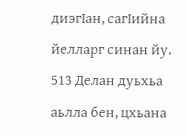диэгIан, сагIийна
йелларг синан йу.
513 Делан дуьхьа аьлла бен, цхьана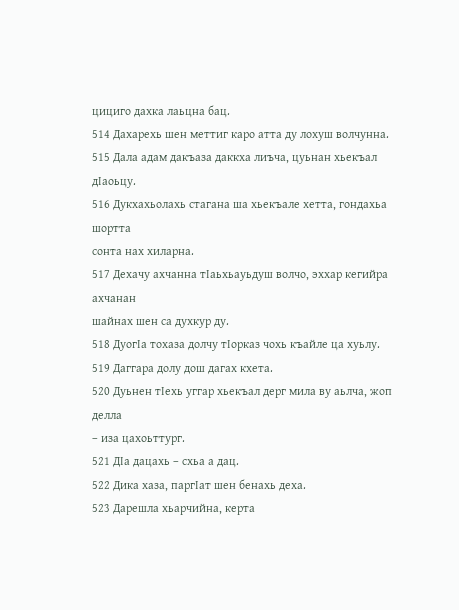цициго дахка лаьцна бац.
514 Дахарехь шен меттиг каро атта ду лохуш волчунна.
515 Дала адам дакъаза даккха лиъча, цуьнан хьекъал дIаоьцу.
516 Дукхахьолахь стагана ша хьекъале хетта, гондахьа шортта
сонта нах хиларна.
517 Дехачу ахчанна тIаьхьауьдуш волчо, эххар кегийра ахчанан
шайнах шен са духкур ду.
518 ДуогIа тохаза долчу тIорказ чохь къайле ца хуьлу.
519 Даггара долу дош дагах кхета.
520 Дуьнен тIехь уггар хьекъал дерг мила ву аьлча, жоп делла
– иза цахоьттург.
521 ДIа дацахь – схьа а дац.
522 Дика хаза, паргIат шен бенахь деха.
523 Дарешла хьарчийна, керта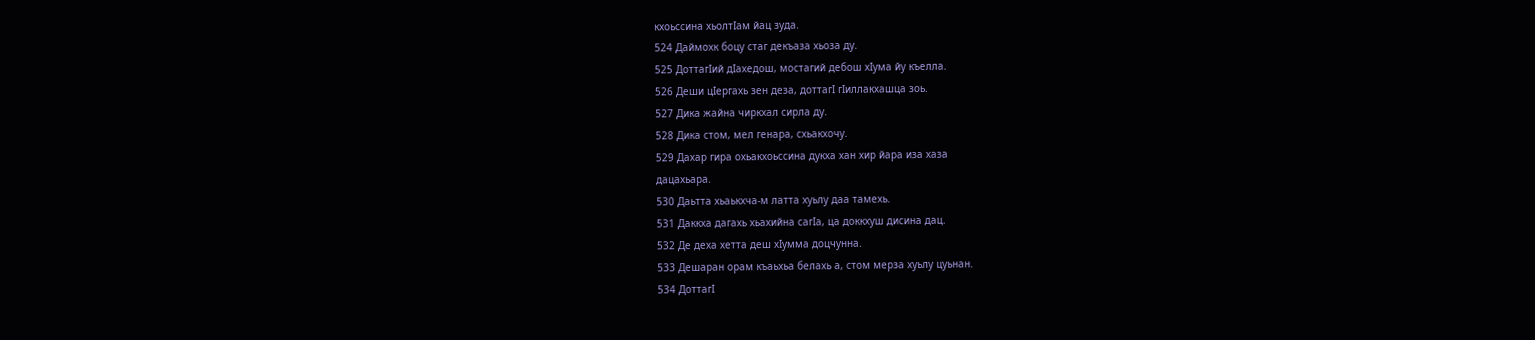кхоьссина хьолтIам йац зуда.
524 Даймохк боцу стаг декъаза хьоза ду.
525 ДоттагIий дIахедош, мостагий дебош хIума йу къелла.
526 Деши цIергахь зен деза, доттагI гIиллакхашца зоь.
527 Дика жайна чиркхал сирла ду.
528 Дика стом, мел генара, схьакхочу.
529 Дахар гира охьакхоьссина дукха хан хир йара иза хаза
дацахьара.
530 Даьтта хьаькхча-м латта хуьлу даа тамехь.
531 Даккха дагахь хьахийна сагIа, ца доккхуш дисина дац.
532 Де деха хетта деш хIумма доцчунна.
533 Дешаран орам къаьхьа белахь а, стом мерза хуьлу цуьнан.
534 ДоттагI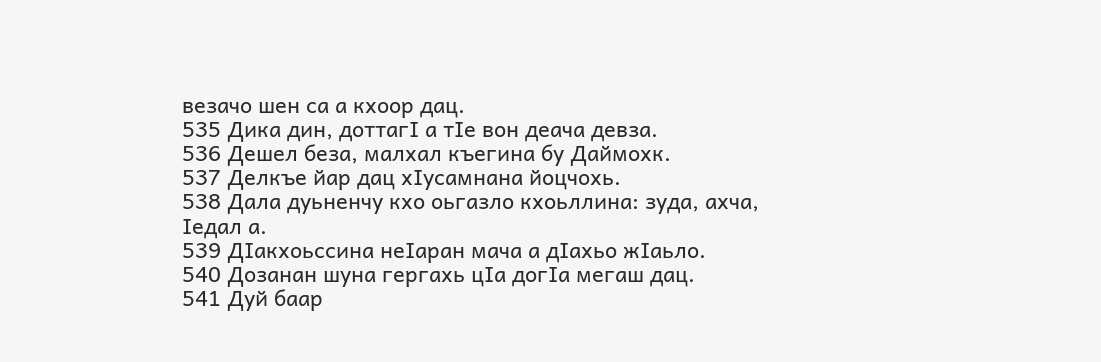везачо шен са а кхоор дац.
535 Дика дин, доттагI а тIе вон деача девза.
536 Дешел беза, малхал къегина бу Даймохк.
537 Делкъе йар дац хIусамнана йоцчохь.
538 Дала дуьненчу кхо оьгазло кхоьллина: зуда, ахча, Iедал а.
539 ДIакхоьссина неIаран мача а дIахьо жIаьло.
540 Дозанан шуна гергахь цIа догIа мегаш дац.
541 Дуй баар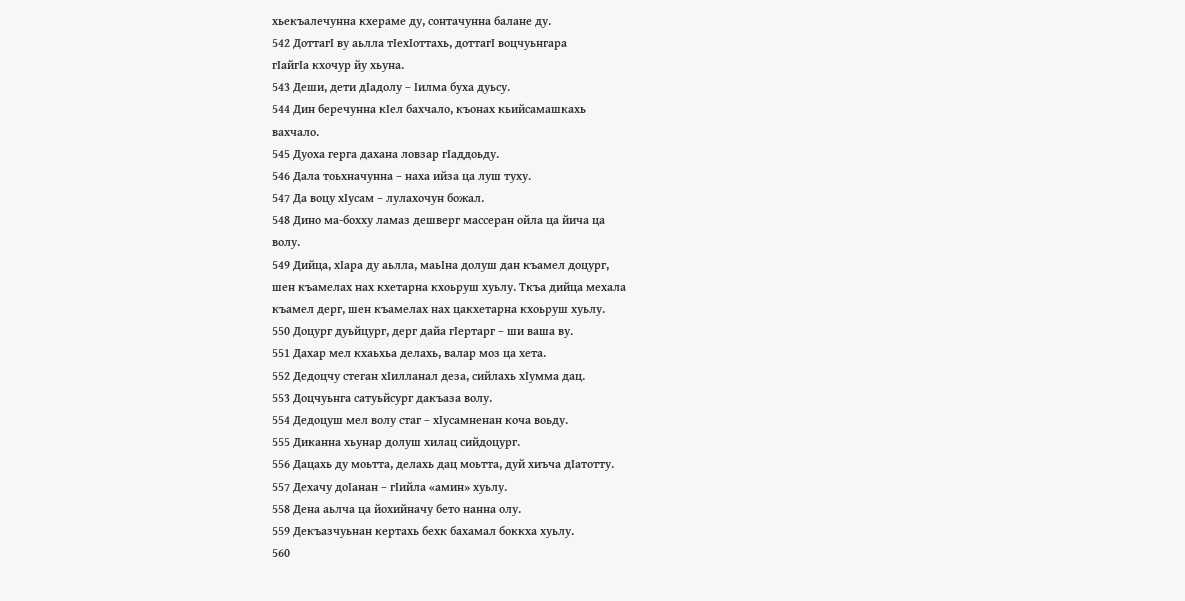хьекъалечунна кхераме ду, сонтачунна балане ду.
542 ДоттагI ву аьлла тIехIоттахь, доттагI воцчуьнгара
гIайгIа кхочур йу хьуна.
543 Деши, дети дIадолу – Iилма буха дуьсу.
544 Дин беречунна кIел бахчало, къонах кьийсамашкахь
вахчало.
545 Дуоха герга дахана ловзар гIаддоьду.
546 Дала тоьхначунна – наха ийза ца луш туху.
547 Да воцу хIусам – лулахочун божал.
548 Дино ма-бохху ламаз дешверг массеран ойла ца йича ца
волу.
549 Дийца, хIара ду аьлла, маьIна долуш дан къамел доцург,
шен къамелах нах кхетарна кхоьруш хуьлу. Ткъа дийца мехала
къамел дерг, шен къамелах нах цакхетарна кхоьруш хуьлу.
550 Доцург дуьйцург, дерг дайа гIертарг – ши ваша ву.
551 Дахар мел кхаьхьа делахь, валар моз ца хета.
552 Дедоцчу стеган хIилланал деза, сийлахь хIумма дац.
553 Доцчуьнга сатуьйсург дакъаза волу.
554 Дедоцуш мел волу стаг – хIусамненан коча воьду.
555 Диканна хьунар долуш хилац сийдоцург.
556 Дацахь ду моьтта, делахь дац моьтта, дуй хиъча дIатотту.
557 Дехачу доIанан – гIийла «амин» хуьлу.
558 Дена аьлча ца йохийначу бето нанна олу.
559 Декъазчуьнан кертахь бехк бахамал боккха хуьлу.
560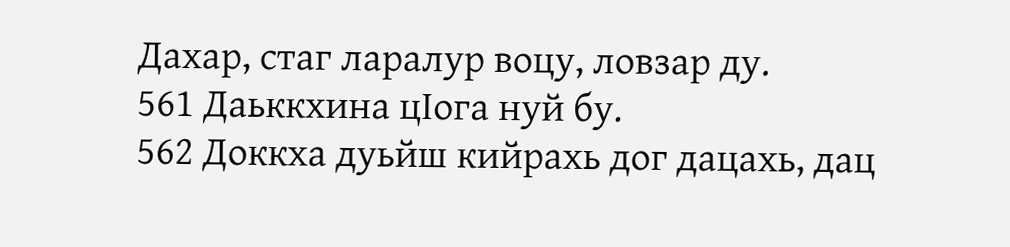Дахар, стаг ларалур воцу, ловзар ду.
561 Даьккхина цIога нуй бу.
562 Доккха дуьйш кийрахь дог дацахь, дац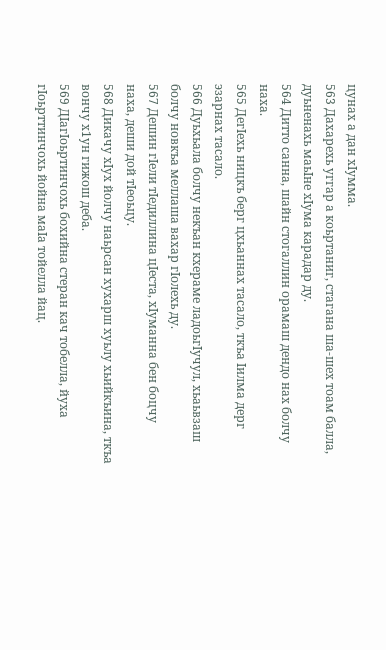цунах а дан хIумма.
563 Дахарехь уггар а коьртаниг, стагана ша-шех тоам балла,
дуьненахь маьIне хIума карадар ду.
564 Дитто санна, шайн стогаллин орамаш дендо нах болчу наха.
565 ДегIехь ницкъ берг цхьаннах тасало, ткъа Iилма дерг
эзарнах тасало.
566 Дуьхьала болчу некъан кхераме ладоьгIучул, хьаьвзаш
болчу новкъа меллаша вахар гIолехь ду.
567 Дешин гIели тIедиллина цIеста, хIуманна бен боцчу
наха, деши дой тIеоьцу.
568 Дикачу хIух йолчу наьрсан хухарш хуьлу хьийкъина, ткъа
вончу х1ун гижош деба.
569 ДIагIоьртинчохь бохийна стеран кач тобелла, йуха
гIоьрттинчохь йойна маIа тойелла йац.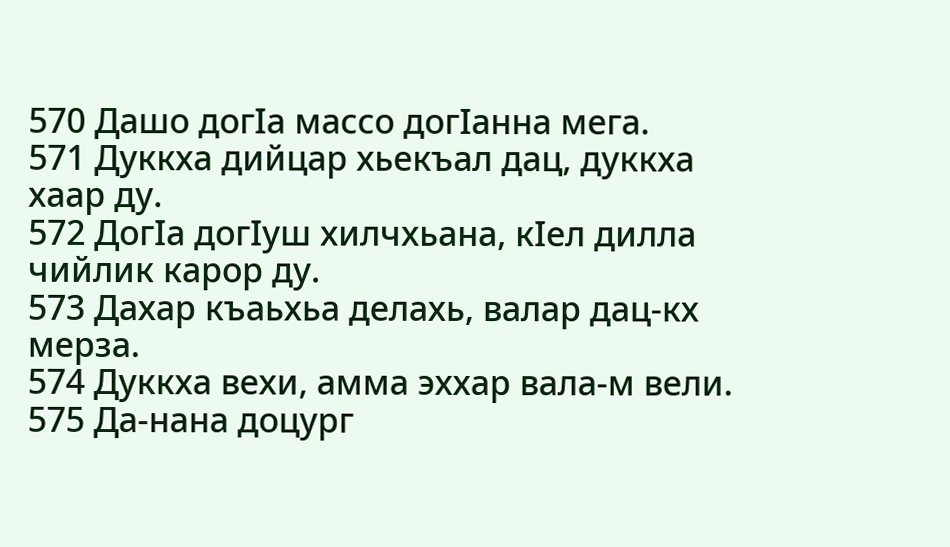570 Дашо догIа массо догIанна мега.
571 Дуккха дийцар хьекъал дац, дуккха хаар ду.
572 ДогIа догIуш хилчхьана, кIел дилла чийлик карор ду.
573 Дахар къаьхьа делахь, валар дац-кх мерза.
574 Дуккха вехи, амма эххар вала-м вели.
575 Да-нана доцург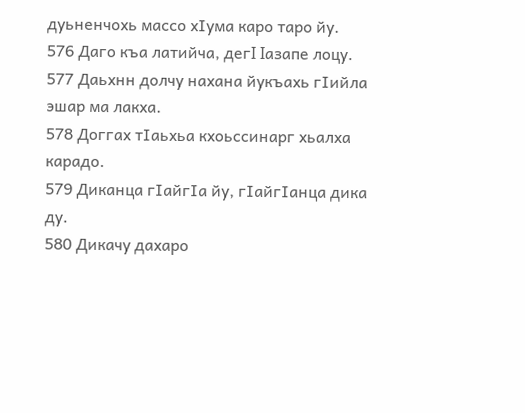дуьненчохь массо хIума каро таро йу.
576 Даго къа латийча, дегI Iазапе лоцу.
577 Даьхнн долчу нахана йукъахь гIийла эшар ма лакха.
578 Доггах тIаьхьа кхоьссинарг хьалха карадо.
579 Диканца гIайгIа йу, гIайгIанца дика ду.
580 Дикачу дахаро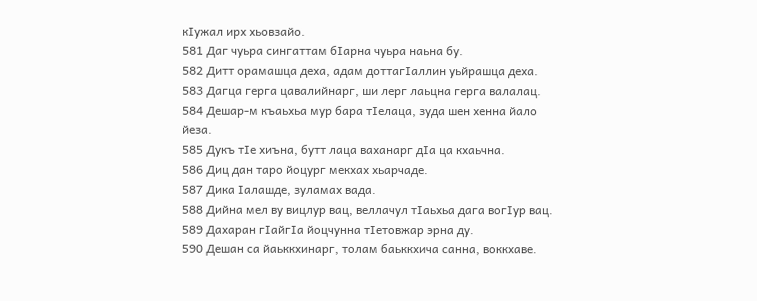кIужал ирх хьовзайо.
581 Даг чуьра сингаттам бIарна чуьра наьна бу.
582 Дитт орамашца деха, адам доттагIаллин уьйрашца деха.
583 Дагца герга цавалийнарг, ши лерг лаьцна герга валалац.
584 Дешар-м къаьхьа мур бара тIелаца, зуда шен хенна йало
йеза.
585 Дукъ тIе хиъна, бутт лаца ваханарг дIа ца кхаьчна.
586 Диц дан таро йоцург мекхах хьарчаде.
587 Дика Iалашде, зуламах вада.
588 Дийна мел ву вицлур вац, веллачул тIаьхьа дага вогIур вац.
589 Дахаран гIайгIа йоцчунна тIетовжар эрна ду.
590 Дешан са йаьккхинарг, толам баьккхича санна, воккхаве.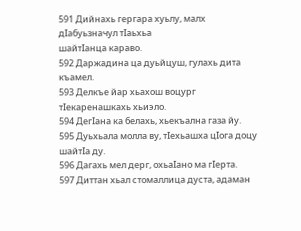591 Дийнахь гергара хуьлу, малх дIабуьзначул тIаьхьа
шайтIанца караво.
592 Даржадина ца дуьйцуш, гулахь дита къамел.
593 Делкъе йар хьахош воцург тIекаренашкахь хьиэло.
594 ДегIана ка белахь, хьекъална газа йу.
595 Дуьхьала молла ву, тIехьашха цIога доцу шайтIа ду.
596 Дагахь мел дерг, охьаIано ма гIерта.
597 Диттан хьал стомаллица дуста, адаман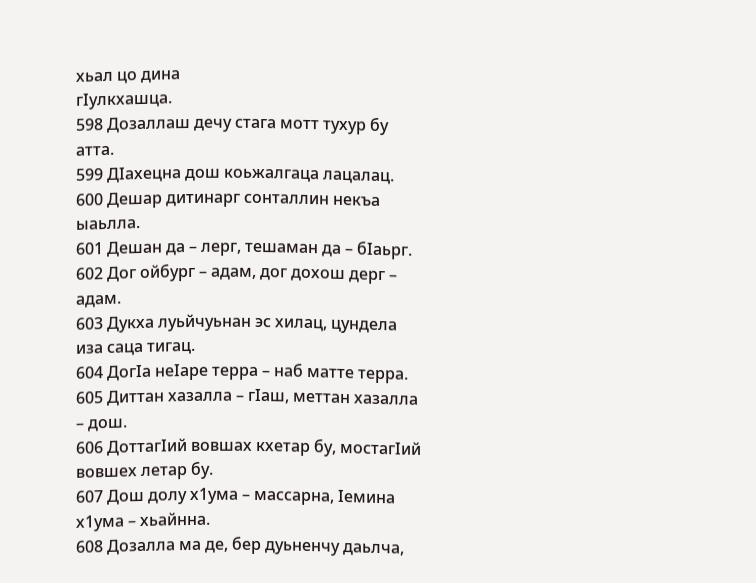хьал цо дина
гIулкхашца.
598 Дозаллаш дечу стага мотт тухур бу атта.
599 ДIахецна дош коьжалгаца лацалац.
600 Дешар дитинарг сонталлин некъа ыаьлла.
601 Дешан да – лерг, тешаман да – бIаьрг.
602 Дог ойбург – адам, дог дохош дерг – адам.
603 Дукха луьйчуьнан эс хилац, цундела иза саца тигац.
604 ДогIа неIаре терра – наб матте терра.
605 Диттан хазалла – гIаш, меттан хазалла – дош.
606 ДоттагIий вовшах кхетар бу, мостагIий вовшех летар бу.
607 Дош долу х1ума – массарна, Iемина х1ума – хьайнна.
608 Дозалла ма де, бер дуьненчу даьлча,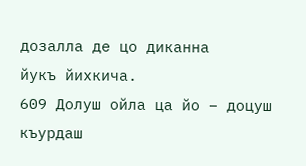дозалла де цо диканна
йукъ йихкича.
609 Долуш ойла ца йо – доцуш къурдаш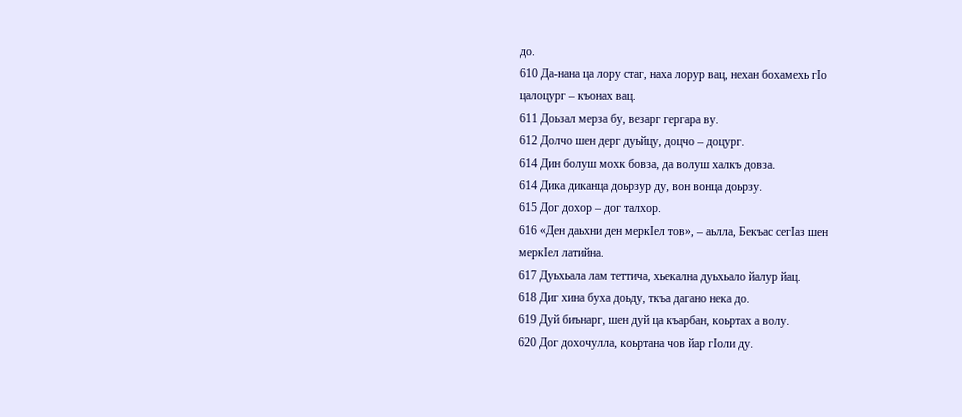до.
610 Да-нана ца лору стаг, наха лорур вац, нехан бохамехь гIо
цалоцург – къонах вац.
611 Доьзал мерза бу, везарг гергара ву.
612 Долчо шен дерг дуьйцу, доцчо – доцург.
614 Дин болуш мохк бовза, да волуш халкъ довза.
614 Дика диканца доьрзур ду, вон вонца доьрзу.
615 Дог дохор – дог талхор.
616 «Ден даьхни ден меркIел тов», – аьлла, Бекъас сегIаз шен
меркIел латийна.
617 Дуьхьала лам теттича, хьекална дуьхьало йалур йац.
618 Диг хина буха доьду, ткъа дагано нека до.
619 Дуй биънарг, шен дуй ца къарбан, коьртах а волу.
620 Дог дохочулла, коьртана чов йар гIоли ду.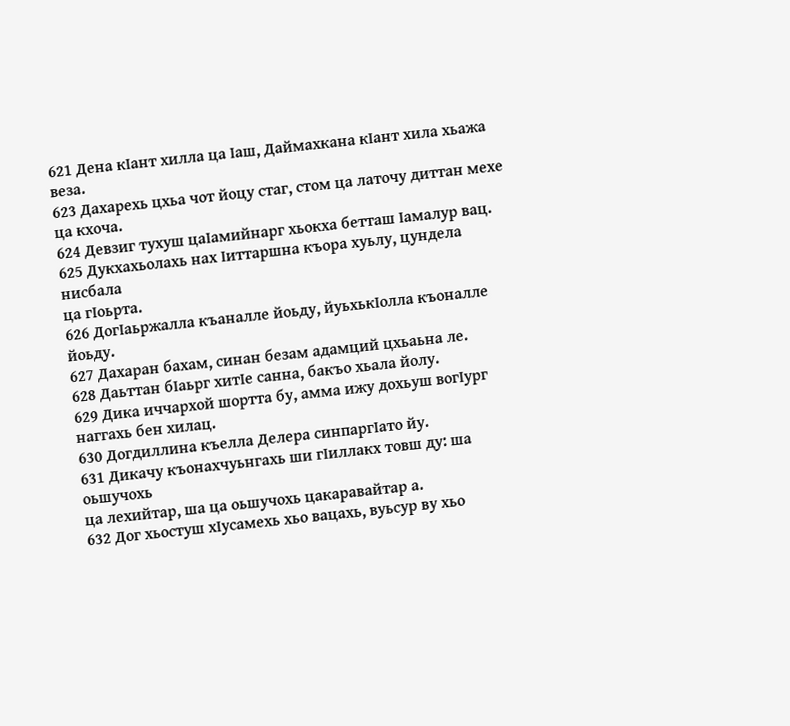621 Дена кIант хилла ца Iаш, Даймахкана кIант хила хьажа
веза.
623 Дахарехь цхьа чот йоцу стаг, стом ца латочу диттан мехе
ца кхоча.
624 Девзиг тухуш цаIамийнарг хьокха бетташ Iамалур вац.
625 Дукхахьолахь нах Iиттаршна къора хуьлу, цундела нисбала
ца гIоьрта.
626 ДогIаьржалла къаналле йоьду, йуьхькIолла къоналле йоьду.
627 Дахаран бахам, синан безам адамций цхьаьна ле.
628 Даьттан бIаьрг хитIе санна, бакъо хьала йолу.
629 Дика иччархой шортта бу, амма ижу дохьуш вогIург
наггахь бен хилац.
630 Догдиллина къелла Делера синпаргIато йу.
631 Дикачу къонахчуьнгахь ши гIиллакх товш ду: ша оьшучохь
ца лехийтар, ша ца оьшучохь цакаравайтар а.
632 Дог хьостуш хIусамехь хьо вацахь, вуьсур ву хьо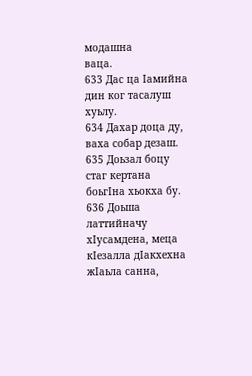модашна
ваца.
633 Дас ца Iамийна дин ког тасалуш хуьлу.
634 Дахар доца ду, ваха собар дезаш.
635 Доьзал боцу стаг кертана боьгIна хьокха бу.
636 Доьша латтийначу хIусамдена, меца кIезалла дIакхехна
жIаьла санна,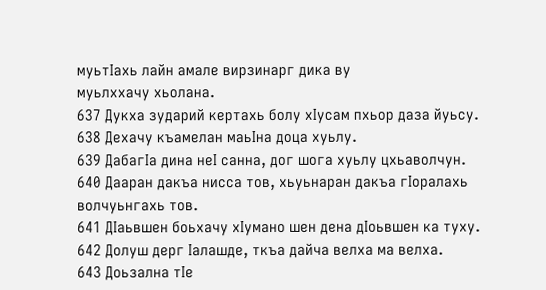муьтIахь лайн амале вирзинарг дика ву
муьлххачу хьолана.
637 Дукха зударий кертахь болу хIусам пхьор даза йуьсу.
638 Дехачу къамелан маьIна доца хуьлу.
639 ДабагIа дина неI санна, дог шога хуьлу цхьаволчун.
640 Дааран дакъа нисса тов, хьуьнаран дакъа гIоралахь
волчуьнгахь тов.
641 ДIаьвшен боьхачу хIумано шен дена дIоьвшен ка туху.
642 Долуш дерг Iалашде, ткъа дайча велха ма велха.
643 Доьзална тIе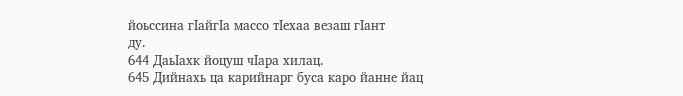йоьссина гIайгIа массо тIехаа везаш гIант
ду.
644 ДаьIахк йоцуш чIара хилац.
645 Дийнахь ца карийнарг буса каро йанне йац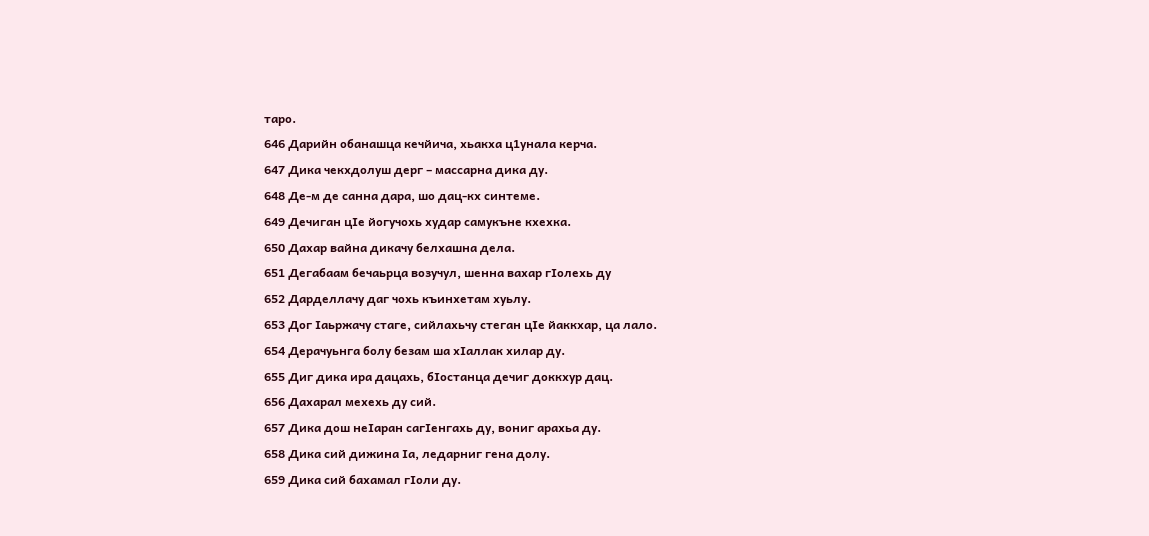таро.
646 Дарийн обанашца кечйича, хьакха ц1унала керча.
647 Дика чекхдолуш дерг – массарна дика ду.
648 Де-м де санна дара, шо дац-кх синтеме.
649 Дечиган цIе йогучохь худар самукъне кхехка.
650 Дахар вайна дикачу белхашна дела.
651 Дегабаам бечаьрца возучул, шенна вахар гIолехь ду
652 Дарделлачу даг чохь къинхетам хуьлу.
653 Дог Iаьржачу стаге, сийлахьчу стеган цIе йаккхар, ца лало.
654 Дерачуьнга болу безам ша хIаллак хилар ду.
655 Диг дика ира дацахь, бIостанца дечиг доккхур дац.
656 Дахарал мехехь ду сий.
657 Дика дош неIаран сагIенгахь ду, вониг арахьа ду.
658 Дика сий дижина Iа, ледарниг гена долу.
659 Дика сий бахамал гIоли ду.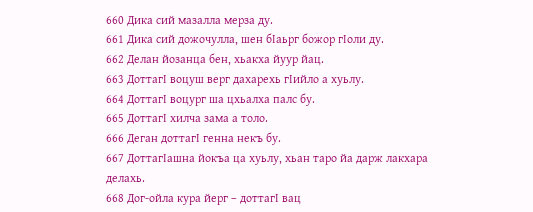660 Дика сий мазалла мерза ду.
661 Дика сий дожочулла, шен бIаьрг божор гIоли ду.
662 Делан йозанца бен, хьакха йуур йац.
663 ДоттагI воцуш верг дахарехь гIийло а хуьлу.
664 ДоттагI воцург ша цхьалха палс бу.
665 ДоттагI хилча зама а толо.
666 Деган доттагI генна некъ бу.
667 ДоттагIашна йокъа ца хуьлу, хьан таро йа дарж лакхара
делахь.
668 Дог-ойла кура йерг – доттагI вац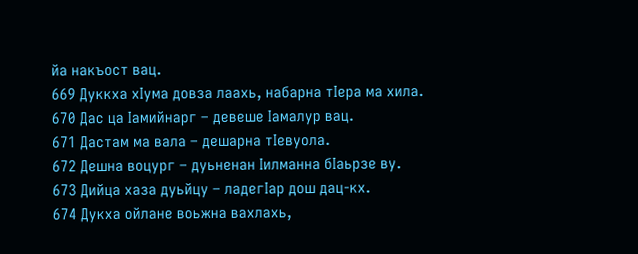йа накъост вац.
669 Дуккха хIума довза лаахь, набарна тIера ма хила.
670 Дас ца Iамийнарг – девеше Iамалур вац.
671 Дастам ма вала – дешарна тIевуола.
672 Дешна воцург – дуьненан Iилманна бIаьрзе ву.
673 Дийца хаза дуьйцу – ладегIар дош дац-кх.
674 Дукха ойлане воьжна вахлахь,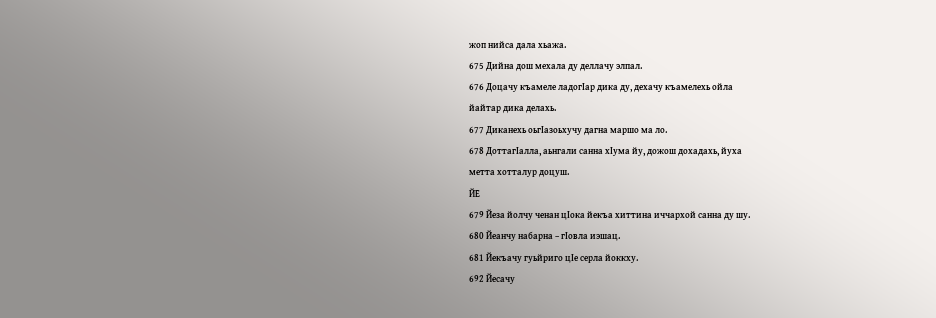жоп нийса дала хьажа.
675 Дийна дош мехала ду деллачу элпал.
676 Доцачу къамеле ладогIар дика ду, дехачу къамелехь ойла
йайтар дика делахь.
677 Диканехь оьгIазоьхучу дагна маршо ма ло.
678 ДоттагIалла, аьнгали санна хIума йу, дожош дохадахь, йуха
метта хотталур доцуш.
ЙЕ
679 Йеза йолчу ченан цIока йекъа хиттина иччархой санна ду шу.
680 Йеанчу набарна – гIовла иэшац.
681 Йекъачу гуьйриго цIе серла йоккху.
692 Йесачу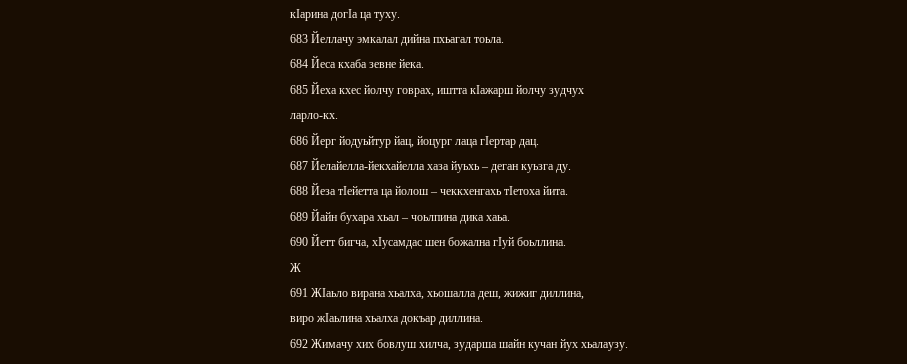кIарина догIа ца туху.
683 Йеллачу эмкалал дийна пхьагал тоьла.
684 Йеса кхаба зевне йека.
685 Йеха кхес йолчу говрах, иштта кIажарш йолчу зудчух
ларло-кх.
686 Йерг йодуьйтур йац, йоцург лаца гIертар дац.
687 Йелайелла-йекхайелла хаза йуьхь – деган куьзга ду.
688 Йеза тIейетта ца йолош – чеккхенгахь тIетоха йита.
689 Йайн бухара хьал – чоьлпина дика хаьа.
690 Йетт бигча, хIусамдас шен божална гIуй боьллина.
Ж
691 ЖIаьло вирана хьалха, хьошалла деш, жижиг диллина,
виро жIаьлина хьалха докъар диллина.
692 Жимачу хих бовлуш хилча, зударша шайн кучан йух хьалаузу.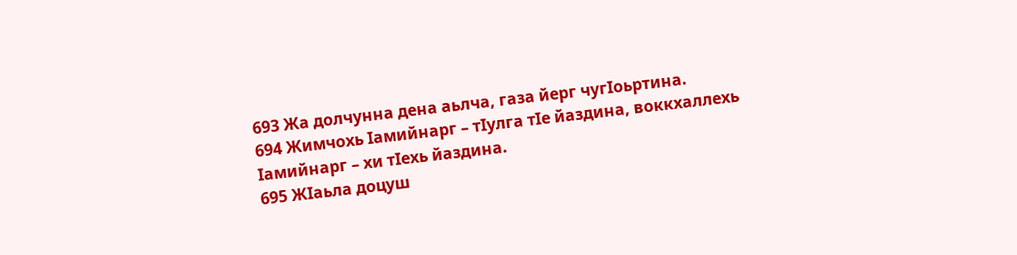693 Жа долчунна дена аьлча, газа йерг чугIоьртина.
694 Жимчохь Iамийнарг – тIулга тIе йаздина, воккхаллехь
Iамийнарг – хи тIехь йаздина.
695 ЖIаьла доцуш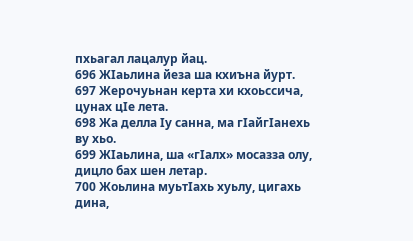пхьагал лацалур йац.
696 ЖIаьлина йеза ша кхиъна йурт.
697 Жерочуьнан керта хи кхоьссича, цунах цIе лета.
698 Жа делла Iу санна, ма гIайгIанехь ву хьо.
699 ЖIаьлина, ша «гIалх» мосазза олу, дицло бах шен летар.
700 Жоьлина муьтIахь хуьлу, цигахь дина,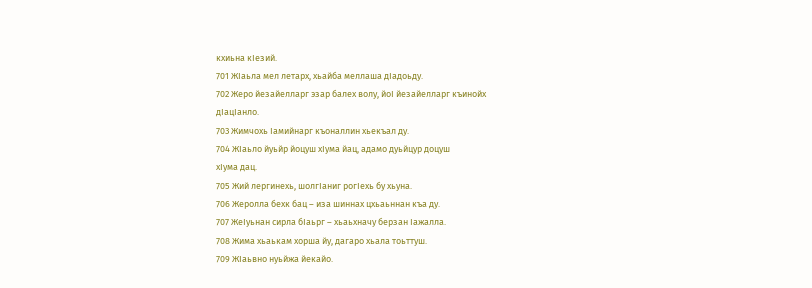кхиьна кIезий.
701 ЖIаьла мел летарх, хьайба меллаша дIадоьду.
702 Жеро йезайелларг эзар балех волу, йоI йезайелларг къинойх
дIацIанло.
703 Жимчохь Iамийнарг къоналлин хьекъал ду.
704 ЖIаьло йуьйр йоцуш хIума йац, адамо дуьйцур доцуш
хIума дац.
705 Жий лергинехь, шолгIаниг рогIехь бу хьуна.
706 Жеролла бехк бац – иза шиннах цхьаьннан къа ду.
707 ЖеIуьнан сирла бIаьрг – хьаьхначу берзан Iажалла.
708 Жима хьаькам хорша йу, дагаро хьала тоьттуш.
709 ЖIаьвно нуьйжа йекайо.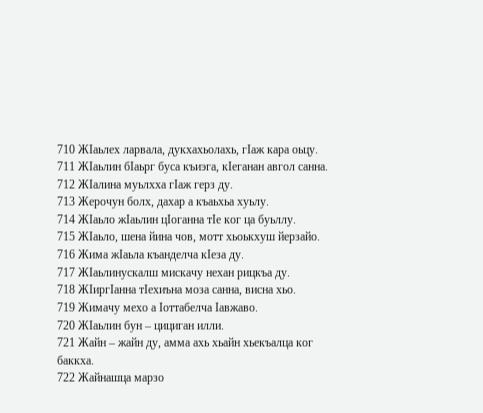710 ЖIаьлех ларвала, дукхахьолахь, гIаж кара оьцу.
711 ЖIаьлин бIаьрг буса къиэга, кIеганан авгол санна.
712 ЖIалина муьлхха гIаж герз ду.
713 Жерочун болх, дахар а къаьхьа хуьлу.
714 ЖIаьло жIаьлин цIоганна тIе ког ца буьллу.
715 ЖIаьло, шена йина чов, мотт хьоькхуш йерзайо.
716 Жима жIаьла къанделча кIеза ду.
717 ЖIаьлинускалш мискачу нехан рицкъа ду.
718 ЖIиргIанна тIехиъна моза санна, висна хьо.
719 Жимачу мехо а Iоттабелча Iавжаво.
720 ЖIаьлин бун – цициган илли.
721 Жайн – жайн ду, амма ахь хьайн хьекъалца ког баккха.
722 Жайнашца марзо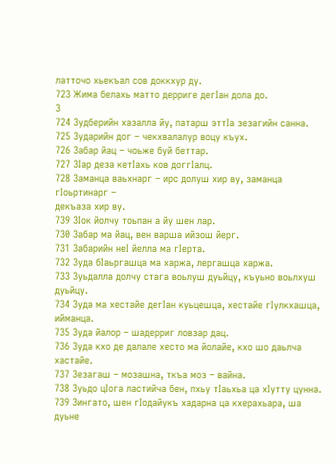латточо хьекъал сов доккхур ду.
723 Жима белахь матто дерриге дегIан дола до.
З
724 Зудберийн хазалла йу, патарш эттIа зезагийн санна.
725 Зударийн дог – чекхвалалур воцу къух.
726 Забар йац – чоьже буй беттар.
727 ЗIар деза кетIахь ков доггIалц.
728 Заманца ваьхнарг – ирс долуш хир ву, заманца гIоьртинарг –
декъаза хир ву.
739 ЗIок йолчу тоьпан а йу шен лар.
730 Забар ма йац, вен варша ийзош йерг.
731 Забарийн неI йелла ма гIерта.
732 Зуда бIаьргашца ма харжа, лергашца харжа.
733 Зуьдалла долчу стага воьлуш дуьйцу, къуьно воьлхуш дуьйцу.
734 Зуда ма хестайе дегIан куьцешца, хестайе гIулкхашца,
ийманца.
735 Зуда йалор – шадерриг ловзар дац.
736 Зуда кхо де далале хесто ма йолайе, кхо шо даьлча хастайе.
737 Зезагаш – мозашна, ткъа моз – вайна.
738 Зуьдо цIога ластийча бен, пхьу тIаьхьа ца хIутту цунна.
739 Зингато, шен гIодайукъ хадарна ца кхерахьара, ша дуьне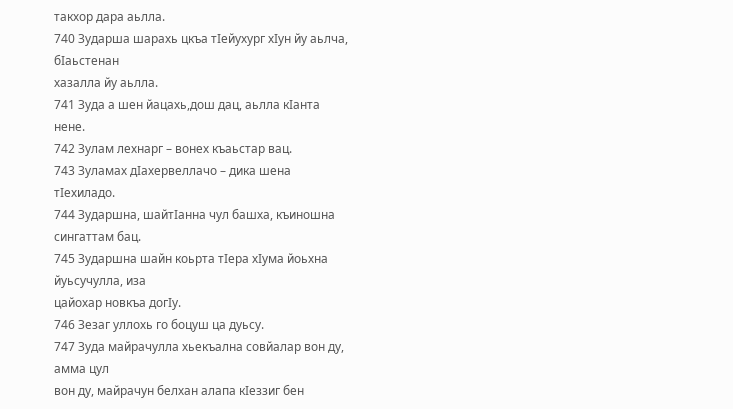такхор дара аьлла.
740 Зударша шарахь цкъа тIейухург хIун йу аьлча, бIаьстенан
хазалла йу аьлла.
741 Зуда а шен йацахь,дош дац, аьлла кIанта нене.
742 Зулам лехнарг – вонех къаьстар вац.
743 Зуламах дIахервеллачо – дика шена тIехиладо.
744 Зударшна, шайтIанна чул башха, къиношна сингаттам бац.
745 Зударшна шайн коьрта тIера хIума йоьхна йуьсучулла, иза
цайохар новкъа догIу.
746 Зезаг уллохь го боцуш ца дуьсу.
747 Зуда майрачулла хьекъална совйалар вон ду, амма цул
вон ду, майрачун белхан алапа кIеззиг бен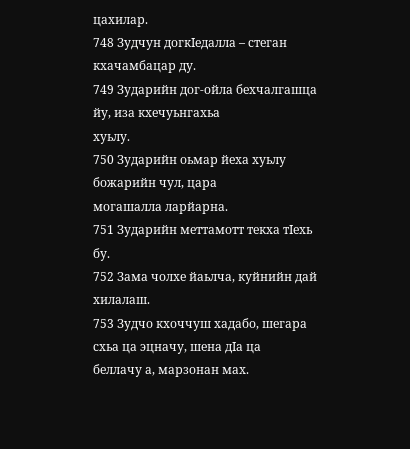цахилар.
748 Зудчун догкIедалла – стеган кхачамбацар ду.
749 Зударийн дог-ойла бехчалгашца йу, иза кхечуьнгахьа
хуьлу.
750 Зударийн оьмар йеха хуьлу божарийн чул, цара
могашалла ларйарна.
751 Зударийн меттамотт текха тIехь бу.
752 Зама чолхе йаьлча, куйнийн дай хилалаш.
753 Зудчо кхоччуш хадабо, шегара схьа ца эцначу, шена дIа ца
беллачу а, марзонан мах.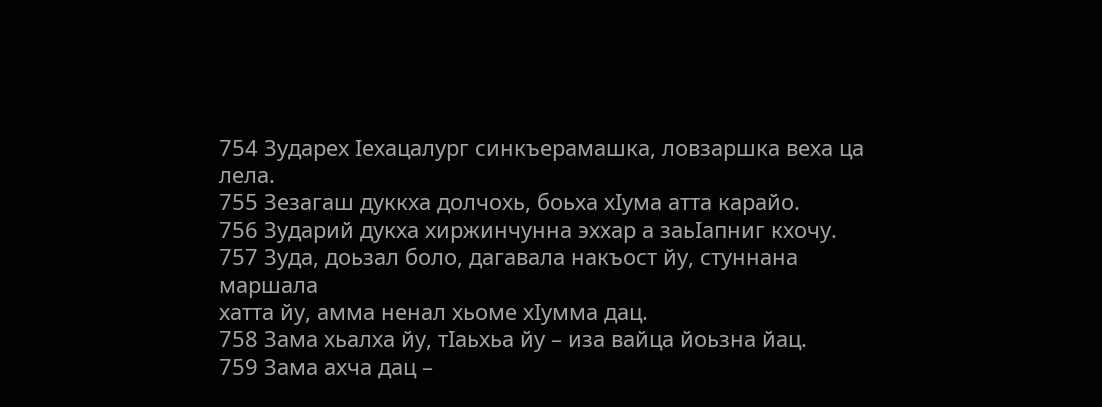754 Зударех Iехацалург синкъерамашка, ловзаршка веха ца
лела.
755 Зезагаш дуккха долчохь, боьха хIума атта карайо.
756 Зударий дукха хиржинчунна эххар а заьIапниг кхочу.
757 Зуда, доьзал боло, дагавала накъост йу, стуннана маршала
хатта йу, амма ненал хьоме хIумма дац.
758 Зама хьалха йу, тIаьхьа йу – иза вайца йоьзна йац.
759 Зама ахча дац –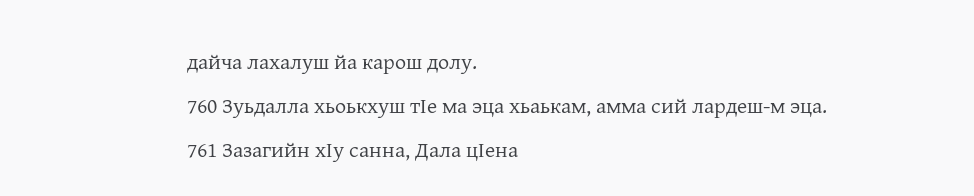дайча лахалуш йа карош долу.
760 Зуьдалла хьоькхуш тIе ма эца хьаькам, амма сий лардеш-м эца.
761 Зазагийн хIу санна, Дала цIена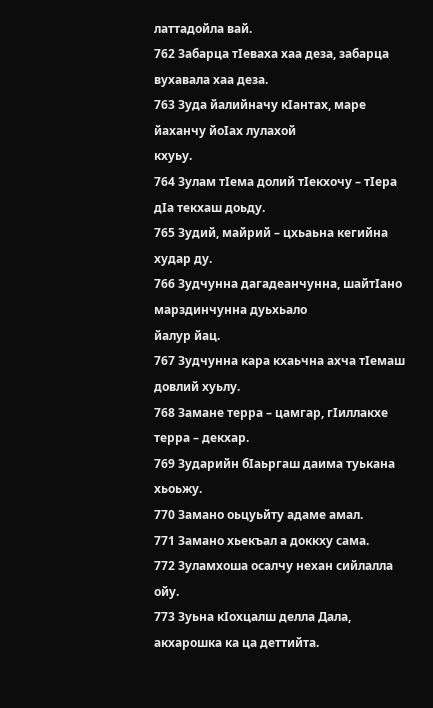латтадойла вай.
762 Забарца тIеваха хаа деза, забарца вухавала хаа деза.
763 Зуда йалийначу кIантах, маре йаханчу йоIах лулахой
кхуьу.
764 Зулам тIема долий тIекхочу – тIера дIа текхаш доьду.
765 Зудий, майрий – цхьаьна кегийна худар ду.
766 Зудчунна дагадеанчунна, шайтIано марздинчунна дуьхьало
йалур йац.
767 Зудчунна кара кхаьчна ахча тIемаш довлий хуьлу.
768 Замане терра – цамгар, гIиллакхе терра – декхар.
769 Зударийн бIаьргаш даима туькана хьоьжу.
770 Замано оьцуьйту адаме амал.
771 Замано хьекъал а доккху сама.
772 Зуламхоша осалчу нехан сийлалла ойу.
773 Зуьна кIохцалш делла Дала, акхарошка ка ца деттийта.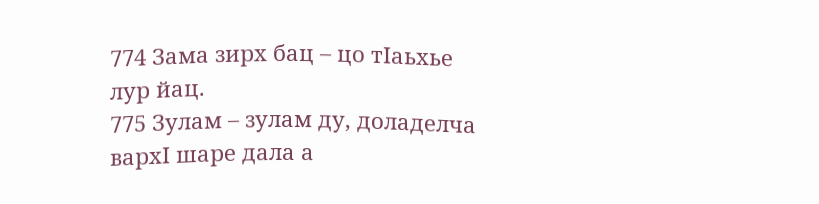774 Зама зирх бац – цо тIаьхье лур йац.
775 Зулам – зулам ду, доладелча вархI шаре дала а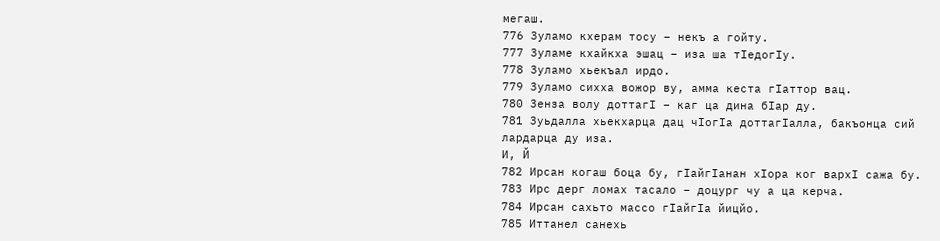мегаш.
776 Зуламо кхерам тосу – некъ а гойту.
777 Зуламе кхайкха эшац – иза ша тIедогIу.
778 Зуламо хьекъал ирдо.
779 Зуламо сихха вожор ву, амма кеста гIаттор вац.
780 Зенза волу доттагI – каг ца дина бIар ду.
781 Зуьдалла хьекхарца дац чIогIа доттагIалла, бакъонца сий
лардарца ду иза.
И, Й
782 Ирсан когаш боца бу, гIайгIанан хIора ког вархI сажа бу.
783 Ирс дерг ломах тасало – доцург чу а ца керча.
784 Ирсан сахьто массо гIайгIа йицйо.
785 Иттанел санехь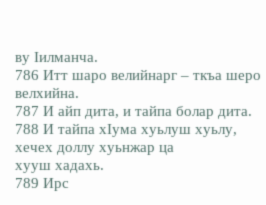ву Iилманча.
786 Итт шаро велийнарг – ткъа шеро велхийна.
787 И айп дита, и тайпа болар дита.
788 И тайпа хIума хуьлуш хуьлу, хечех доллу хуьнжар ца
хууш хадахь.
789 Ирс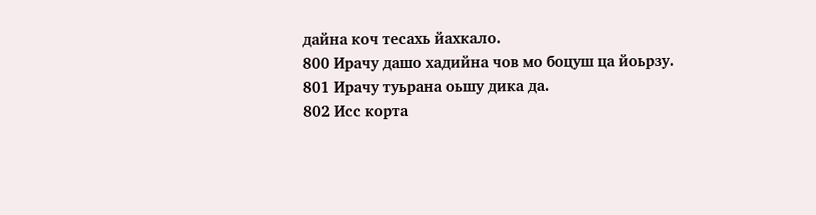дайна коч тесахь йахкало.
800 Ирачу дашо хадийна чов мо боцуш ца йоьрзу.
801 Ирачу туьрана оьшу дика да.
802 Исс корта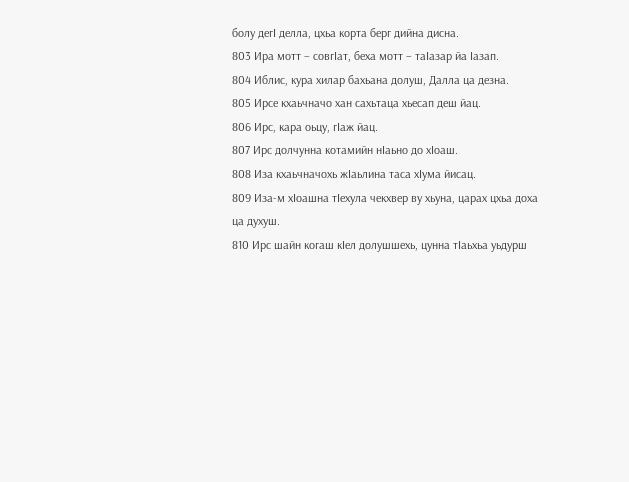болу дегI делла, цхьа корта берг дийна дисна.
803 Ира мотт – совгIат, беха мотт – таIазар йа Iазап.
804 Иблис, кура хилар бахьана долуш, Далла ца дезна.
805 Ирсе кхаьчначо хан сахьтаца хьесап деш йац.
806 Ирс, кара оьцу, гIаж йац.
807 Ирс долчунна котамийн нIаьно до хIоаш.
808 Иза кхаьчначохь жIаьлина таса хIума йисац.
809 Иза-м хIоашна тIехула чекхвер ву хьуна, царах цхьа доха
ца духуш.
810 Ирс шайн когаш кIел долушшехь, цунна тIаьхьа уьдурш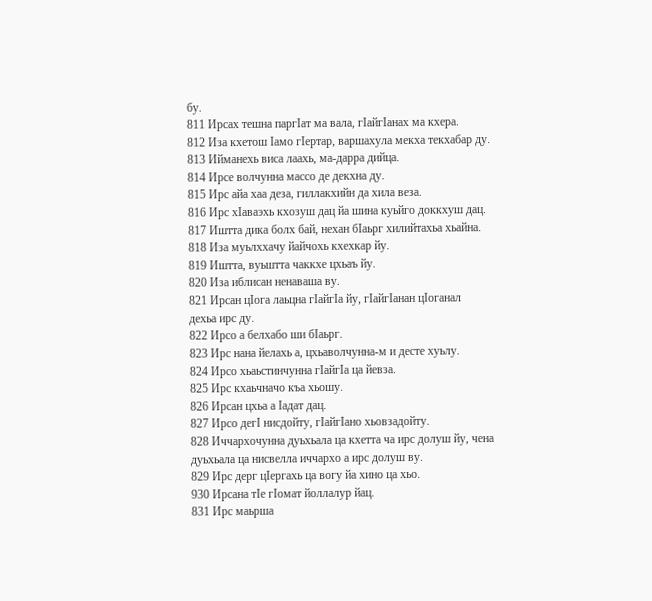бу.
811 Ирсах тешна паргIат ма вала, гIайгIанах ма кхера.
812 Иза кхетош Iамо гIертар, варшахула мекха текхабар ду.
813 Ийманехь виса лаахь, ма-дарра дийца.
814 Ирсе волчунна массо де декхна ду.
815 Ирс айа хаа деза, гиллакхийн да хила веза.
816 Ирс хIаваэхь кхозуш дац йа шина куьйго доккхуш дац.
817 Иштта дика болх бай, нехан бIаьрг хилийтахьа хьайна.
818 Иза муьлххачу йайчохь кхехкар йу.
819 Иштта, вуьштта чаккхе цхьаъ йу.
820 Иза иблисан ненаваша ву.
821 Ирсан цIога лаьцна гIайгIа йу, гIайгIанан цIоганал
дехьа ирс ду.
822 Ирсо а белхабо ши бIаьрг.
823 Ирс нана йелахь а, цхьаволчунна-м и десте хуьлу.
824 Ирсо хьаьстинчунна гIайгIа ца йевза.
825 Ирс кхаьчначо къа хьошу.
826 Ирсан цхьа а Iадат дац.
827 Ирсо дегI нисдойту, гIайгIано хьовзадойту.
828 Иччархочунна дуьхьала ца кхетта ча ирс долуш йу, чена
дуьхьала ца нисвелла иччархо а ирс долуш ву.
829 Ирс дерг цIергахь ца вогу йа хино ца хьо.
930 Ирсана тIе гIомат йоллалур йац.
831 Ирс маьрша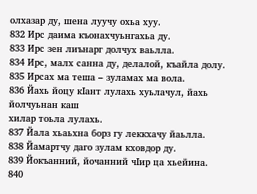олхазар ду, шена луучу охьа хуу.
832 Ирс даима къонахчуьнгахьа ду.
833 Ирс зен лиънарг долчух ваьлла.
834 Ирс, малх санна ду, делалой, къайла долу.
835 Ирсах ма теша – зуламах ма вола.
836 Йахь йоцу кIант лулахь хуьлачул, йахь йолчуьнан каш
хилар тоьла лулахь.
837 Йала хьаьхна борз гу леккхачу йаьлла.
838 Йамартчу даго зулам кховдор ду.
839 Йокъанний, йочанний чIир ца хьейина.
840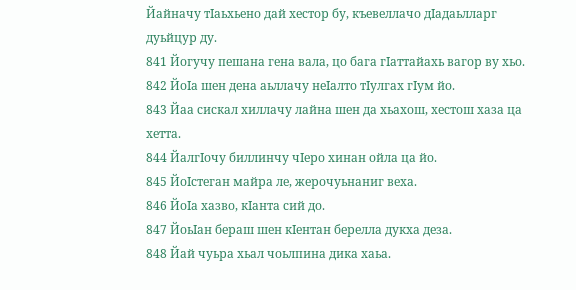Йайначу тIаьхьено дай хестор бу, къевеллачо дIадаьлларг
дуьйцур ду.
841 Йогучу пешана гена вала, цо бага гIаттайахь вагор ву хьо.
842 ЙоIа шен дена аьллачу неIалто тIулгах гIум йо.
843 Йаа сискал хиллачу лайна шен да хьахош, хестош хаза ца
хетта.
844 ЙалгIочу биллинчу чIеро хинан ойла ца йо.
845 ЙоIстеган майра ле, жерочуьнаниг веха.
846 ЙоIа хазво, кIанта сий до.
847 ЙоьIан бераш шен кIентан берелла дукха деза.
848 Йай чуьра хьал чоьлпина дика хаьа.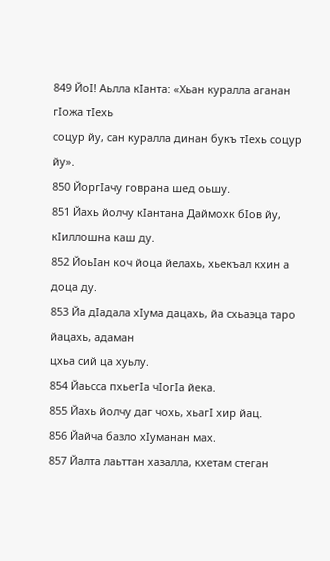849 ЙоI! Аьлла кIанта: «Хьан куралла аганан гIожа тIехь
соцур йу, сан куралла динан букъ тIехь соцур йу».
850 ЙоргIачу говрана шед оьшу.
851 Йахь йолчу кIантана Даймохк бIов йу, кIиллошна каш ду.
852 ЙоьIан коч йоца йелахь, хьекъал кхин а доца ду.
853 Йа дIадала хIума дацахь, йа схьаэца таро йацахь, адаман
цхьа сий ца хуьлу.
854 Йаьсса пхьегIа чIогIа йека.
855 Йахь йолчу даг чохь, хьагI хир йац.
856 Йайча базло хIуманан мах.
857 Йалта лаьттан хазалла, кхетам стеган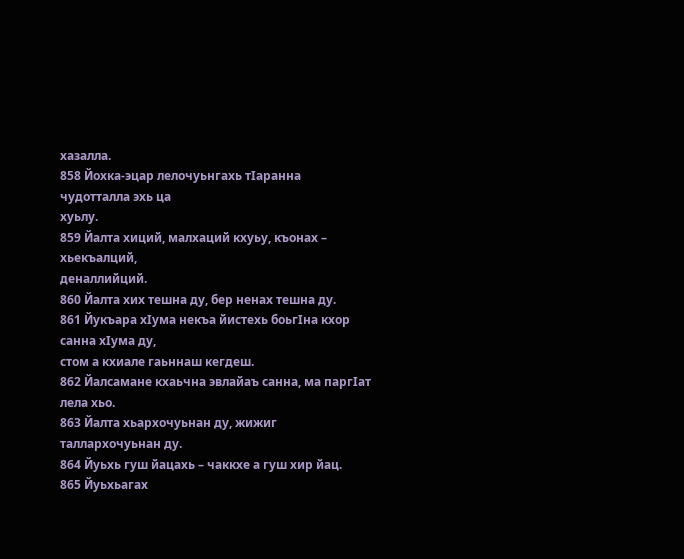хазалла.
858 Йохка-эцар лелочуьнгахь тIаранна чудотталла эхь ца
хуьлу.
859 Йалта хиций, малхаций кхуьу, къонах – хьекъалций,
деналлийций.
860 Йалта хих тешна ду, бер ненах тешна ду.
861 Йукъара хIума некъа йистехь боьгIна кхор санна хIума ду,
стом а кхиале гаьннаш кегдеш.
862 Йалсамане кхаьчна эвлайаъ санна, ма паргIат лела хьо.
863 Йалта хьархочуьнан ду, жижиг таллархочуьнан ду.
864 Йуьхь гуш йацахь – чаккхе а гуш хир йац.
865 Йуьхьагах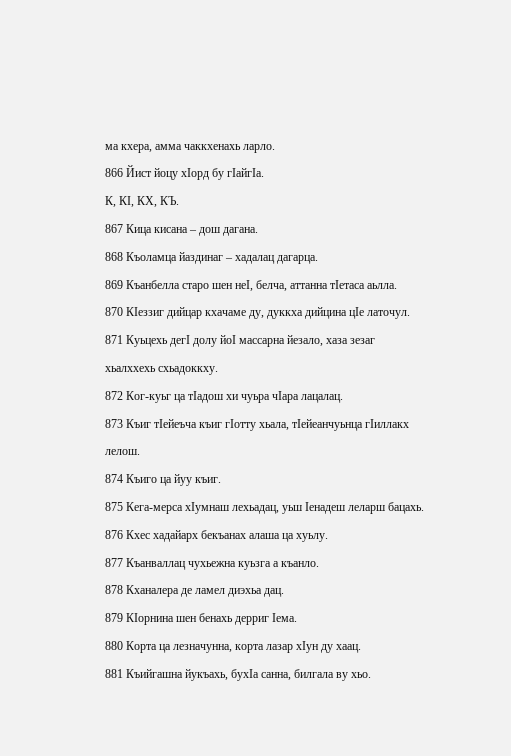ма кхера, амма чаккхенахь ларло.
866 Йист йоцу хIорд бу гIайгIа.
К, КI, КХ, КЪ.
867 Кица кисана – дош дагана.
868 Къоламца йаздинаг – хадалац дагарца.
869 Къанбелла старо шен неI, белча, аттанна тIетаса аьлла.
870 КIеззиг дийцар кхачаме ду, дуккха дийцина цIе латочул.
871 Куьцехь дегI долу йоI массарна йезало, хаза зезаг
хьалххехь схьадоккху.
872 Ког-куьг ца тIадош хи чуьра чIара лацалац.
873 Къиг тIейеъча къиг гIотту хьала, тIейеанчуьнца гIиллакх
лелош.
874 Къиго ца йуу къиг.
875 Кега-мерса хIумнаш лехьадац, уьш Iенадеш леларш бацахь.
876 Кхес хадайарх бекъанах алаша ца хуьлу.
877 Къанваллац чухьежна куьзга а къанло.
878 Кханалера де ламел диэхьа дац.
879 КIорнина шен бенахь дерриг Iема.
880 Корта ца лезначунна, корта лазар хIун ду хаац.
881 Къийгашна йукъахь, бухIа санна, билгала ву хьо.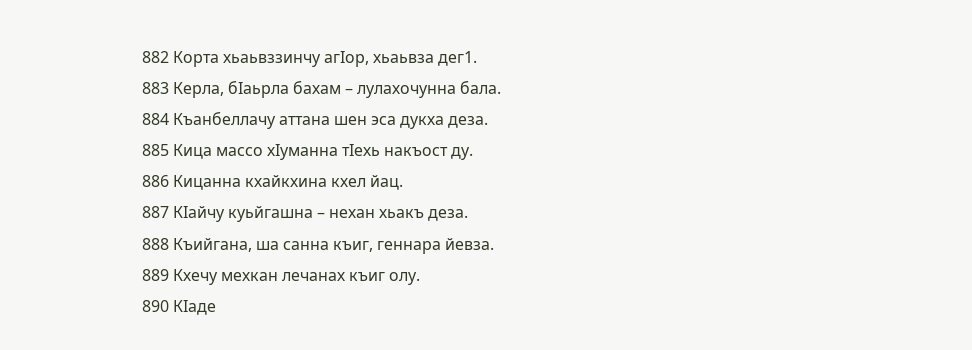882 Корта хьаьвззинчу агIор, хьаьвза дег1.
883 Керла, бIаьрла бахам – лулахочунна бала.
884 Къанбеллачу аттана шен эса дукха деза.
885 Кица массо хIуманна тIехь накъост ду.
886 Кицанна кхайкхина кхел йац.
887 КIайчу куьйгашна – нехан хьакъ деза.
888 Къийгана, ша санна къиг, геннара йевза.
889 Кхечу мехкан лечанах къиг олу.
890 КIаде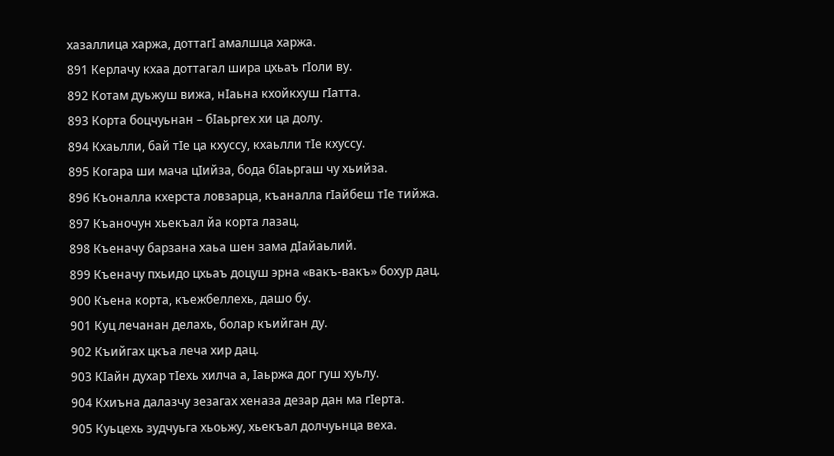хазаллица харжа, доттагI амалшца харжа.
891 Керлачу кхаа доттагал шира цхьаъ гIоли ву.
892 Котам дуьжуш вижа, нIаьна кхойкхуш гIатта.
893 Корта боцчуьнан – бIаьргех хи ца долу.
894 Кхаьлли, бай тIе ца кхуссу, кхаьлли тIе кхуссу.
895 Когара ши мача цIийза, бода бIаьргаш чу хьийза.
896 Къоналла кхерста ловзарца, къаналла гIайбеш тIе тийжа.
897 Къаночун хьекъал йа корта лазац.
898 Къеначу барзана хаьа шен зама дIайаьлий.
899 Къеначу пхьидо цхьаъ доцуш эрна «вакъ-вакъ» бохур дац.
900 Къена корта, къежбеллехь, дашо бу.
901 Куц лечанан делахь, болар къийган ду.
902 Къийгах цкъа леча хир дац.
903 КIайн духар тIехь хилча а, Iаьржа дог гуш хуьлу.
904 Кхиъна далазчу зезагах хеназа дезар дан ма гIерта.
905 Куьцехь зудчуьга хьоьжу, хьекъал долчуьнца веха.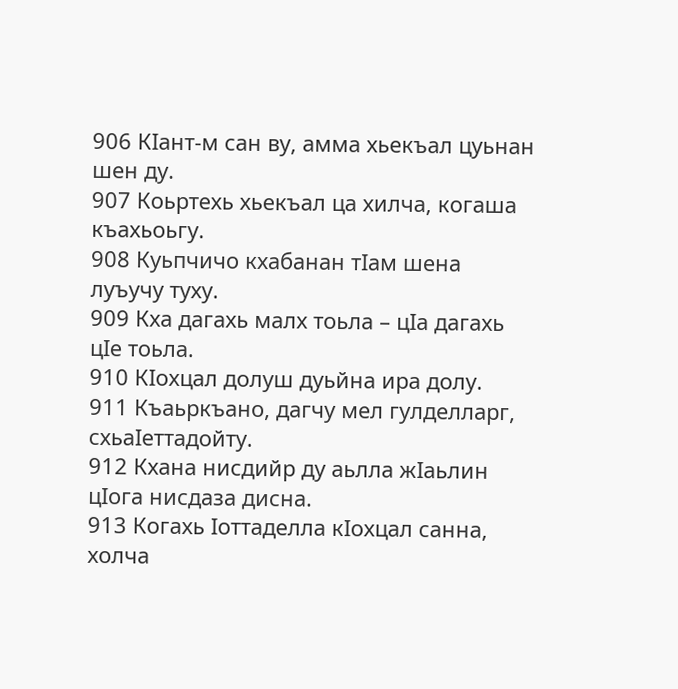906 КIант-м сан ву, амма хьекъал цуьнан шен ду.
907 Коьртехь хьекъал ца хилча, когаша къахьоьгу.
908 Куьпчичо кхабанан тIам шена луъучу туху.
909 Кха дагахь малх тоьла – цIа дагахь цIе тоьла.
910 КIохцал долуш дуьйна ира долу.
911 Къаьркъано, дагчу мел гулделларг, схьаIеттадойту.
912 Кхана нисдийр ду аьлла жIаьлин цIога нисдаза дисна.
913 Когахь Iоттаделла кIохцал санна, холча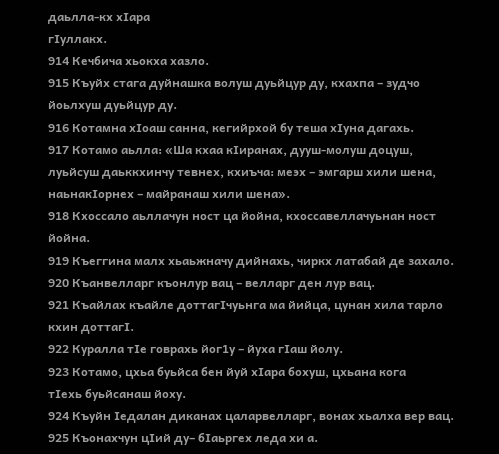даьлла-кх хIара
гIуллакх.
914 Кечбича хьокха хазло.
915 Къуйх стага дуйнашка волуш дуьйцур ду, кхахпа – зудчо
йоьлхуш дуьйцур ду.
916 Котамна хIоаш санна, кегийрхой бу теша хIуна дагахь.
917 Котамо аьлла: «Ша кхаа кIиранах, дууш-молуш доцуш,
луьйсуш даьккхинчу тевнех, кхиъча: меэх – эмгарш хили шена,
наьнакIорнех – майранаш хили шена».
918 Кхоссало аьллачун ност ца йойна, кхоссавеллачуьнан ност
йойна.
919 Къеггина малх хьаьжначу дийнахь, чиркх латабай де захало.
920 Къанвелларг къонлур вац – велларг ден лур вац.
921 Къайлах къайле доттагIчуьнга ма йийца, цунан хила тарло
кхин доттагI.
922 Куралла тIе говрахь йог1у – йуха гIаш йолу.
923 Котамо, цхьа буьйса бен йуй хIара бохуш, цхьана кога
тIехь буьйсанаш йоху.
924 Къуйн Iедалан диканах цаларвелларг, вонах хьалха вер вац.
925 Къонахчун цIий ду– бIаьргех леда хи а.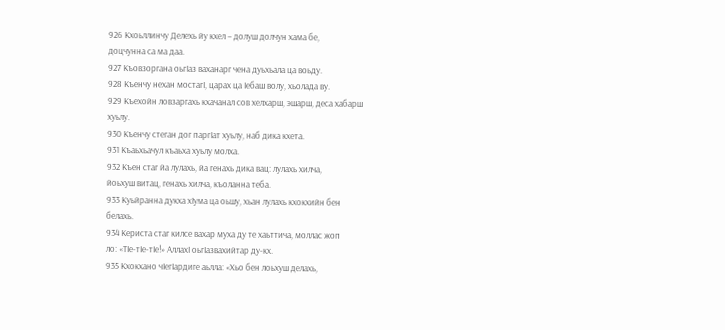926 Кхоьллинчу Делехь йу кхел – долуш долчун хама бе,
доцчунна са ма даа.
927 Къовзоргана оьгIаз ваханарг чена дуьхьала ца воьду.
928 Къенчу нехан мостагI, царах ца Iебаш волу, хьолада ву.
929 Къехойн ловзаргахь кхачанал сов хелхарш, эшарш, деса хабарш
хуьлу.
930 Къенчу стеган дог паргIат хуьлу, наб дика кхета.
931 Къаьхьачул къаьха хуьлу молха.
932 Къен стаг йа лулахь, йа генахь дика вац: лулахь хилча,
йоьхуш витац, генахь хилча, къоланна теба.
933 Куьйранна дукха хIума ца оьшу, хьан лулахь кхокхийн бен
белахь.
934 Кериста стаг килсе вахар муха ду те хаьттича, моллас жоп
ло: «ТIе-тIе-тIе!» АллахI оьгIазвахийтар ду-кх.
935 Кхокхано чIегIардиге аьлла: «Хьо бен лоьхуш делахь,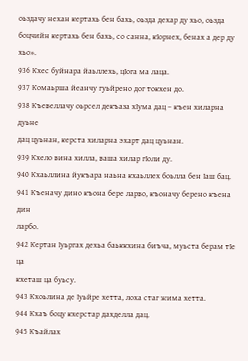оьздачу нехан кертахь бен бахь, оьзда дехар ду хьо, оьзда
боцчийн кертахь бен бахь, со санна, кIорнех, бенах а дер ду хьо».
936 Кхес буйнара йаьллехь, цIога ма лаца.
937 Комаьрша йеанчу гуьйрено дог токхен до.
938 Къевеллачу оьрсел декъаза хIума дац – къен хиларна дуьне
дац цуьнан, керста хиларна эхарт дац цуьнан.
939 Кхело вина хилла, ваша хилар гIоли ду.
940 Кхаьллина йукъара наьна кхаьллех боьлла бен Iаш бац.
941 Къеначу дино къона бере ларво, къоначу берено къена дин
ларбо.
942 Кертан Iуьргах дехьа баьккхина биъча, муьста берам тIе ца
кхеташ ца буьсу.
943 Кхоьлина де Iуьйре хетта, лоха стаг жима хетта.
944 Кхаъ боцу кхерстар дахделла дац.
945 Къайлах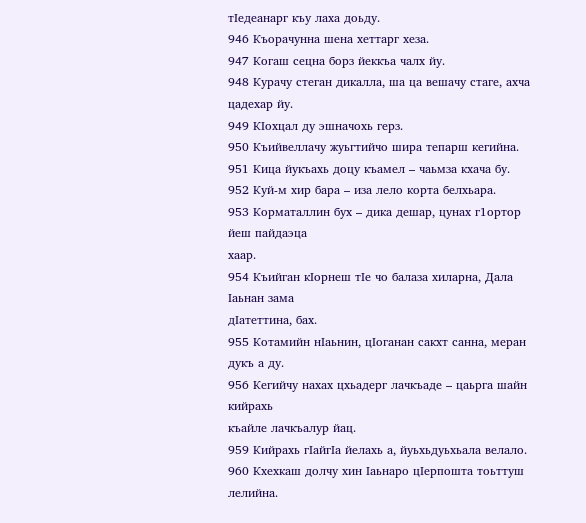тIедеанарг къу лаха доьду.
946 Къорачунна шена хеттарг хеза.
947 Когаш сецна борз йеккъа чалх йу.
948 Курачу стеган дикалла, ша ца вешачу стаге, ахча цадехар йу.
949 КIохцал ду эшначохь герз.
950 Къийвеллачу жуьгтийчо шира тепарш кегийна.
951 Кица йукъахь доцу къамел – чаьмза кхача бу.
952 Куй-м хир бара – иза лело корта белхьара.
953 Корматаллин бух – дика дешар, цунах г1ортор йеш пайдаэца
хаар.
954 Къийган кIорнеш тIе чо балаза хиларна, Дала Iаьнан зама
дIатеттина, бах.
955 Котамийн нIаьнин, цIоганан сакхт санна, меран дукъ а ду.
956 Кегийчу нахах цхьадерг лачкъаде – цаьрга шайн кийрахь
къайле лачкъалур йац.
959 Кийрахь гIайгIа йелахь а, йуьхьдуьхьала велало.
960 Кхехкаш долчу хин Iаьнаро цIерпошта тоьттуш лелийна.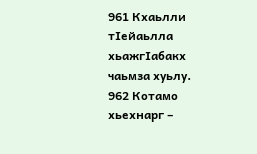961 Кхаьлли тIейаьлла хьажгIабакх чаьмза хуьлу.
962 Котамо хьехнарг –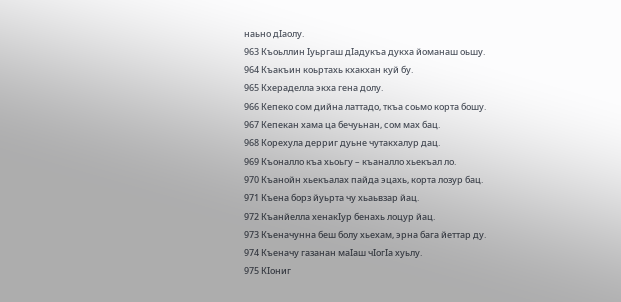наьно дIаолу.
963 Къоьллин Iуьргаш дIадукъа дукха йоманаш оьшу.
964 Къакъин коьртахь кхакхан куй бу.
965 Кхераделла экха гена долу.
966 Кепеко сом дийна латтадо, ткъа соьмо корта бошу.
967 Кепекан хама ца бечуьнан, сом мах бац.
968 Корехула дерриг дуьне чутакхалур дац.
969 Къоналло къа хьоьгу – къаналло хьекъал ло.
970 Къанойн хьекъалах пайда эцахь, корта лозур бац.
971 Къена борз йуьрта чу хьаьвзар йац.
972 Къанйелла хенакIур бенахь лоцур йац.
973 Къеначунна беш болу хьехам, эрна бага йеттар ду.
974 Къеначу газанан маIаш чIогIа хуьлу.
975 КIониг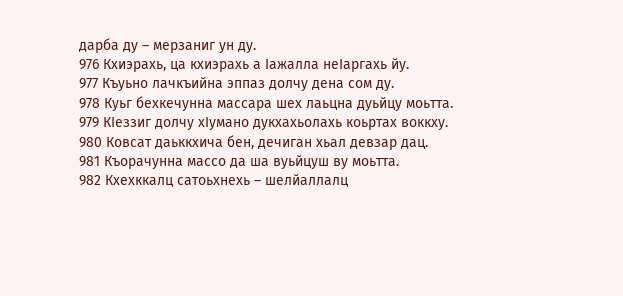дарба ду – мерзаниг ун ду.
976 Кхиэрахь, ца кхиэрахь а Iажалла неIаргахь йу.
977 Къуьно лачкъийна эппаз долчу дена сом ду.
978 Куьг бехкечунна массара шех лаьцна дуьйцу моьтта.
979 КIеззиг долчу хIумано дукхахьолахь коьртах воккху.
980 Ковсат даьккхича бен, дечиган хьал девзар дац.
981 Къорачунна массо да ша вуьйцуш ву моьтта.
982 Кхехккалц сатоьхнехь – шелйаллалц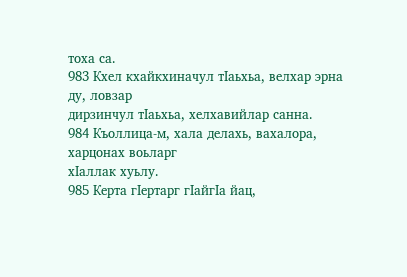тоха са.
983 Кхел кхайкхиначул тIаьхьа, велхар эрна ду, ловзар
дирзинчул тIаьхьа, хелхавийлар санна.
984 Къоллица-м, хала делахь, вахалора, харцонах воьларг
хIаллак хуьлу.
985 Керта гIертарг гIайгIа йац,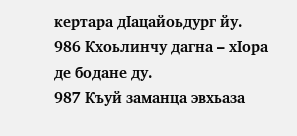кертара дIацайоьдург йу.
986 Кхоьлинчу дагна – хIора де бодане ду.
987 Къуй заманца эвхьаза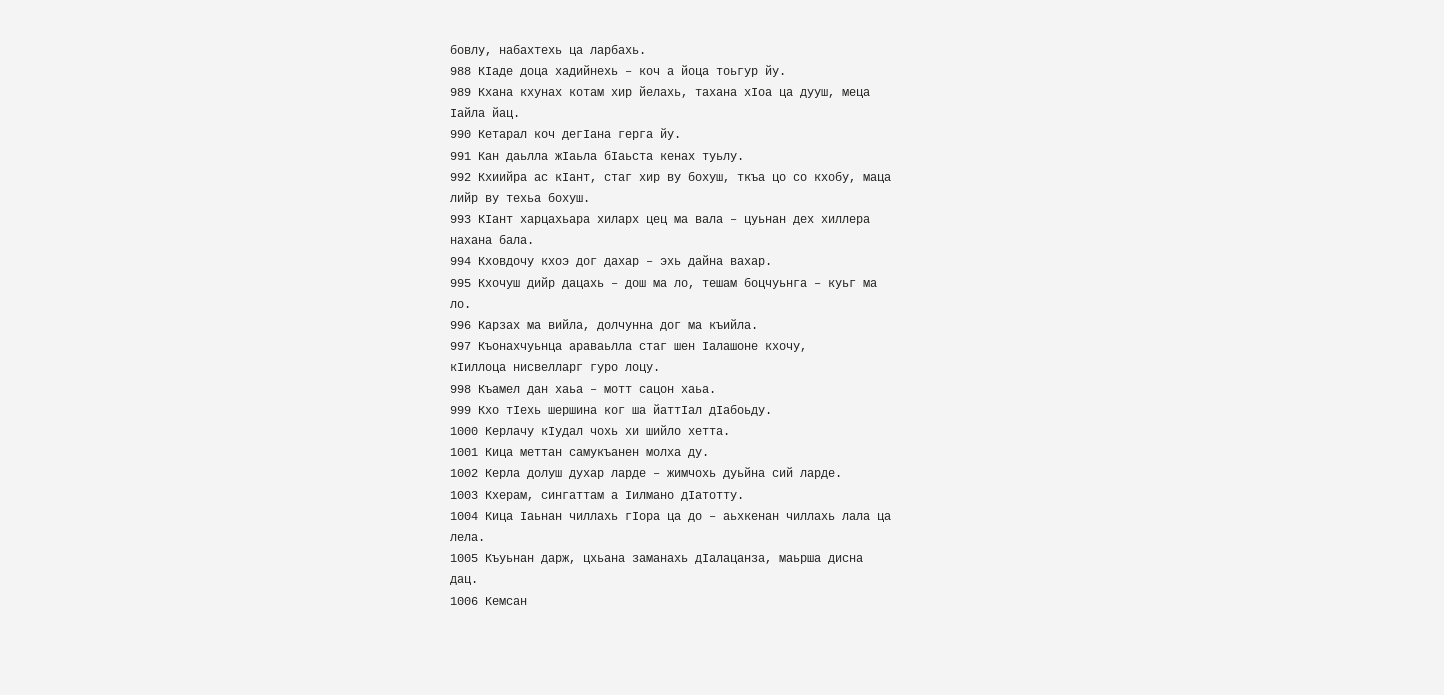бовлу, набахтехь ца ларбахь.
988 КIаде доца хадийнехь – коч а йоца тоьгур йу.
989 Кхана кхунах котам хир йелахь, тахана хIоа ца дууш, меца
Iайла йац.
990 Кетарал коч дегIана герга йу.
991 Кан даьлла жIаьла бIаьста кенах туьлу.
992 Кхиийра ас кIант, стаг хир ву бохуш, ткъа цо со кхобу, маца
лийр ву техьа бохуш.
993 КIант харцахьара хиларх цец ма вала – цуьнан дех хиллера
нахана бала.
994 Кховдочу кхоэ дог дахар – эхь дайна вахар.
995 Кхочуш дийр дацахь – дош ма ло, тешам боцчуьнга – куьг ма
ло.
996 Карзах ма вийла, долчунна дог ма къийла.
997 Къонахчуьнца араваьлла стаг шен Iалашоне кхочу,
кIиллоца нисвелларг гуро лоцу.
998 Къамел дан хаьа – мотт сацон хаьа.
999 Кхо тIехь шершина ког ша йаттIал дIабоьду.
1000 Керлачу кIудал чохь хи шийло хетта.
1001 Кица меттан самукъанен молха ду.
1002 Керла долуш духар ларде – жимчохь дуьйна сий ларде.
1003 Кхерам, сингаттам а Iилмано дIатотту.
1004 Кица Iаьнан чиллахь гIора ца до – аьхкенан чиллахь лала ца
лела.
1005 Къуьнан дарж, цхьана заманахь дIалацанза, маьрша дисна
дац.
1006 Кемсан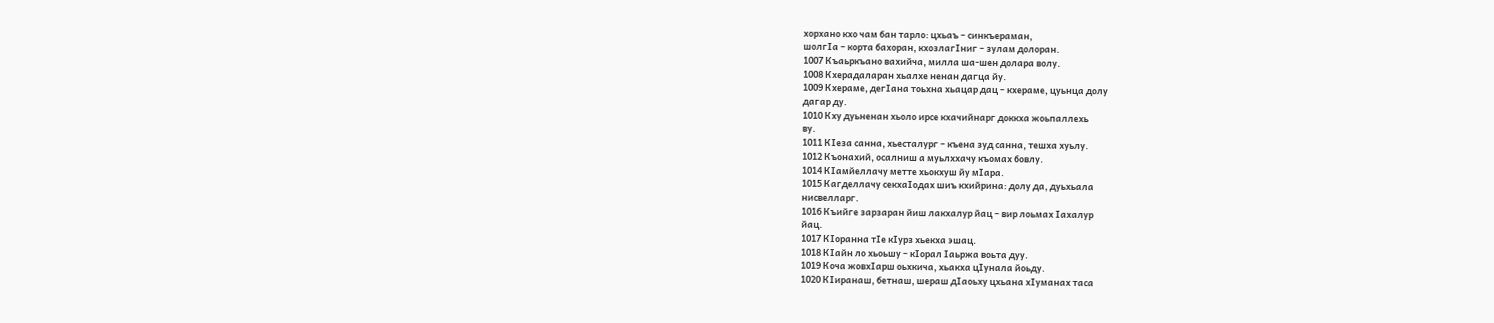хорхано кхо чам бан тарло: цхьаъ – синкъераман,
шолгIа – корта бахоран, кхозлагIниг – зулам долоран.
1007 Къаьркъано вахийча, милла ша-шен долара волу.
1008 Кхерадаларан хьалхе ненан дагца йу.
1009 Кхераме, дегIана тоьхна хьацар дац – кхераме, цуьнца долу
дагар ду.
1010 Кху дуьненан хьоло ирсе кхачийнарг доккха жоьпаллехь
ву.
1011 КIеза санна, хьесталург – къена зуд санна, тешха хуьлу.
1012 Къонахий, осалниш а муьлххачу къомах бовлу.
1014 КIамйеллачу метте хьокхуш йу мIара.
1015 Кагделлачу секхаIодах шиъ кхийрина: долу да, дуьхьала
нисвелларг.
1016 Къийге зарзаран йиш лакхалур йац – вир лоьмах Iахалур
йац.
1017 КIоранна тIе кIурз хьекха эшац.
1018 КIайн ло хьоьшу – кIорал Iаьржа воьта дуу.
1019 Коча жовхIарш оьхкича, хьакха цIунала йоьду.
1020 КIиранаш, бетнаш, шераш дIаоьху цхьана хIуманах таса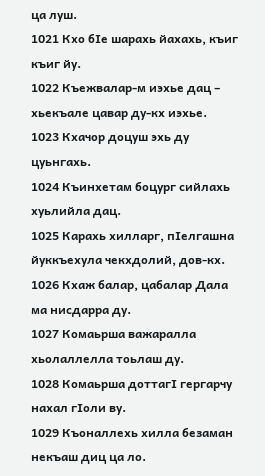ца луш.
1021 Кхо бIе шарахь йахахь, къиг къиг йу.
1022 Къежвалар-м иэхье дац – хьекъале цавар ду-кх иэхье.
1023 Кхачор доцуш эхь ду цуьнгахь.
1024 Къинхетам боцург сийлахь хуьлийла дац.
1025 Карахь хилларг, пIелгашна йуккъехула чекхдолий, дов-кх.
1026 Кхаж балар, цабалар Дала ма нисдарра ду.
1027 Комаьрша важаралла хьолаллелла тоьлаш ду.
1028 Комаьрша доттагI гергарчу нахал гIоли ву.
1029 Къоналлехь хилла безаман некъаш диц ца ло.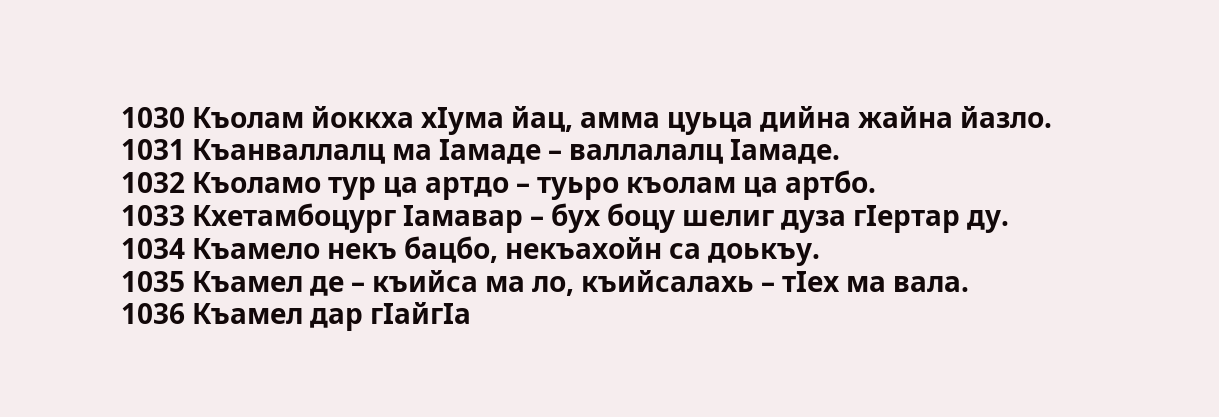1030 Къолам йоккха хIума йац, амма цуьца дийна жайна йазло.
1031 Къанваллалц ма Iамаде – валлалалц Iамаде.
1032 Къоламо тур ца артдо – туьро къолам ца артбо.
1033 Кхетамбоцург Iамавар – бух боцу шелиг дуза гIертар ду.
1034 Къамело некъ бацбо, некъахойн са доькъу.
1035 Къамел де – къийса ма ло, къийсалахь – тIех ма вала.
1036 Къамел дар гIайгIа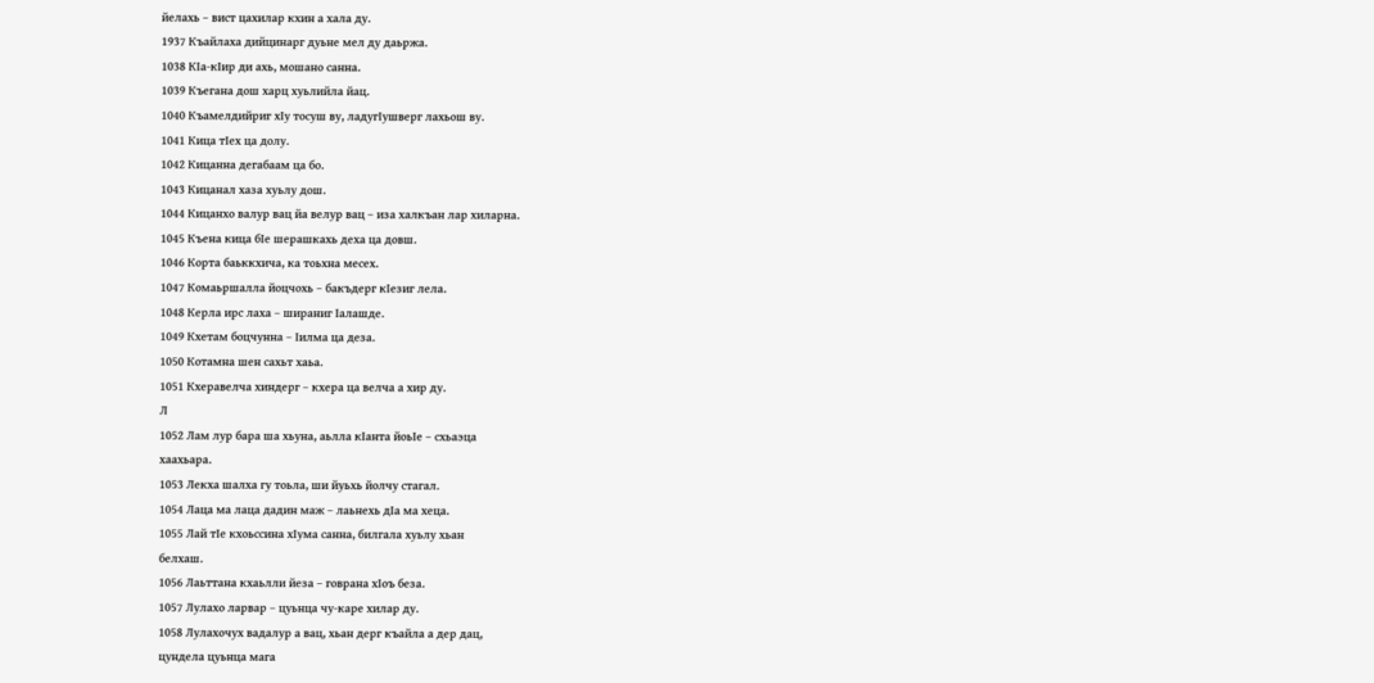йелахь – вист цахилар кхин а хала ду.
1937 Къайлаха дийцинарг дуьне мел ду даьржа.
1038 КIа-кIир ди ахь, мошано санна.
1039 Къегана дош харц хуьлийла йац.
1040 Къамелдийриг хIу тосуш ву, ладугIушверг лахьош ву.
1041 Кица тIех ца долу.
1042 Кицанна дегабаам ца бо.
1043 Кицанал хаза хуьлу дош.
1044 Кицанхо валур вац йа велур вац – иза халкъан лар хиларна.
1045 Къена кица бIе шерашкахь деха ца довш.
1046 Корта баьккхича, ка тоьхна месех.
1047 Комаьршалла йоцчохь – бакъдерг кIезиг лела.
1048 Керла ирс лаха – шираниг Iалашде.
1049 Кхетам боцчунна – Iилма ца деза.
1050 Котамна шен сахьт хаьа.
1051 Кхеравелча хиндерг – кхера ца велча а хир ду.
Л
1052 Лам лур бара ша хьуна, аьлла кIанта йоьIе – схьаэца
хаахьара.
1053 Лекха шалха гу тоьла, ши йуьхь йолчу стагал.
1054 Лаца ма лаца дадин маж – лаьнехь дIа ма хеца.
1055 Лай тIе кхоьссина хIума санна, билгала хуьлу хьан
белхаш.
1056 Лаьттана кхаьлли йеза – говрана хIоъ беза.
1057 Лулахо ларвар – цуьнца чу-каре хилар ду.
1058 Лулахочух вадалур а вац, хьан дерг къайла а дер дац,
цундела цуьнца мага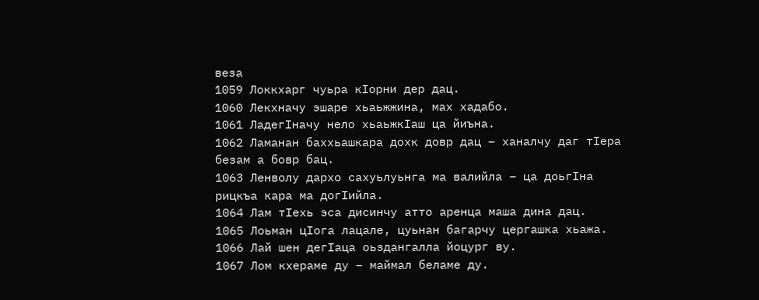веза
1059 Локкхарг чуьра кIорни дер дац.
1060 Лекхначу эшаре хьаьжжина, мах хадабо.
1061 ЛадегIначу нело хьаьжкIаш ца йиъна.
1062 Ламанан баххьашкара дохк довр дац – ханалчу даг тIера
безам а бовр бац.
1063 Ленволу дархо сахуьлуьнга ма валийла – ца доьгIна
рицкъа кара ма догIийла.
1064 Лам тIехь эса дисинчу атто аренца маша дина дац.
1065 Лоьман цIога лацале, цуьнан багарчу цергашка хьажа.
1066 Лай шен дегIаца оьздангалла йоцург ву.
1067 Лом кхераме ду – маймал беламе ду.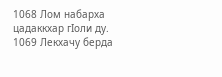1068 Лом набарха цадаккхар гIоли ду.
1069 Лекхачу берда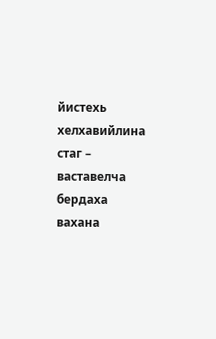йистехь хелхавийлина стаг – ваставелча
бердаха вахана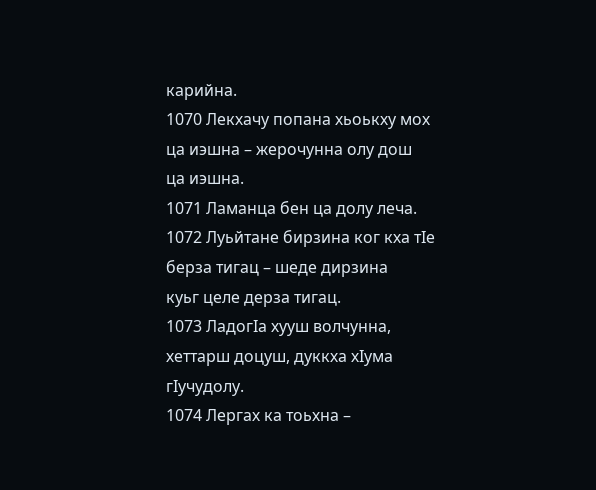карийна.
1070 Лекхачу попана хьоькху мох ца иэшна – жерочунна олу дош
ца иэшна.
1071 Ламанца бен ца долу леча.
1072 Луьйтане бирзина ког кха тIе берза тигац – шеде дирзина
куьг целе дерза тигац.
1073 ЛадогIа хууш волчунна, хеттарш доцуш, дуккха хIума
гIучудолу.
1074 Лергах ка тоьхна –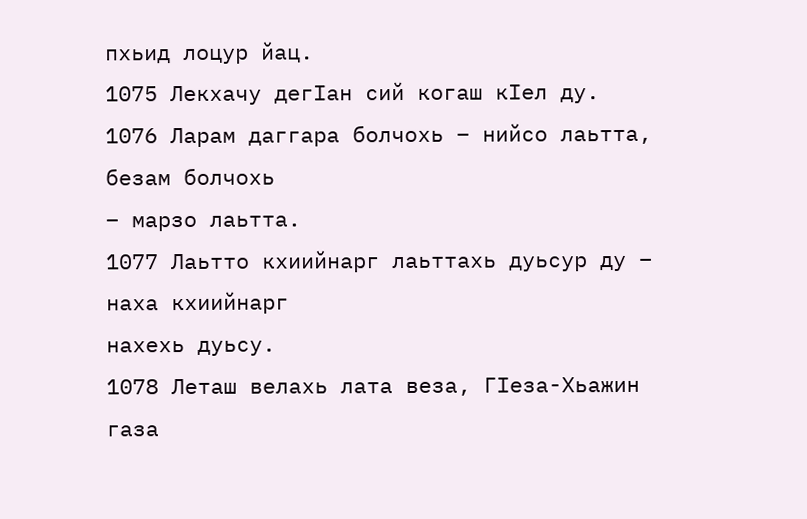пхьид лоцур йац.
1075 Лекхачу дегIан сий когаш кIел ду.
1076 Ларам даггара болчохь – нийсо лаьтта, безам болчохь
– марзо лаьтта.
1077 Лаьтто кхиийнарг лаьттахь дуьсур ду – наха кхиийнарг
нахехь дуьсу.
1078 Леташ велахь лата веза, ГIеза-Хьажин газа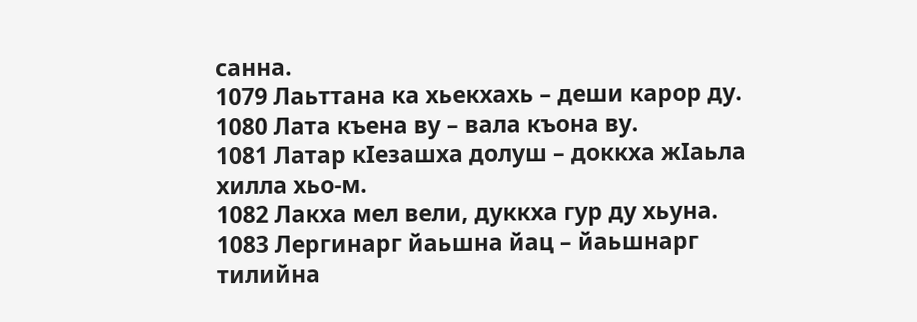санна.
1079 Лаьттана ка хьекхахь – деши карор ду.
1080 Лата къена ву – вала къона ву.
1081 Латар кIезашха долуш – доккха жIаьла хилла хьо-м.
1082 Лакха мел вели, дуккха гур ду хьуна.
1083 Лергинарг йаьшна йац – йаьшнарг тилийна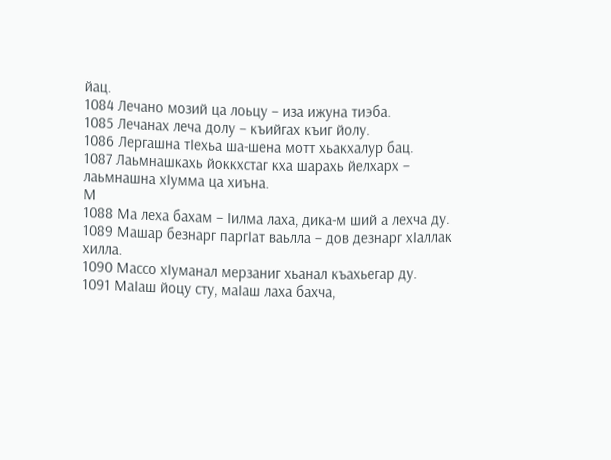йац.
1084 Лечано мозий ца лоьцу – иза ижуна тиэба.
1085 Лечанах леча долу – къийгах къиг йолу.
1086 Лергашна тIехьа ша-шена мотт хьакхалур бац.
1087 Лаьмнашкахь йоккхстаг кха шарахь йелхарх –
лаьмнашна хIумма ца хиъна.
М
1088 Ма леха бахам – Iилма лаха, дика-м ший а лехча ду.
1089 Машар безнарг паргIат ваьлла – дов дезнарг хIаллак
хилла.
1090 Массо хIуманал мерзаниг хьанал къахьегар ду.
1091 МаIаш йоцу сту, маIаш лаха бахча,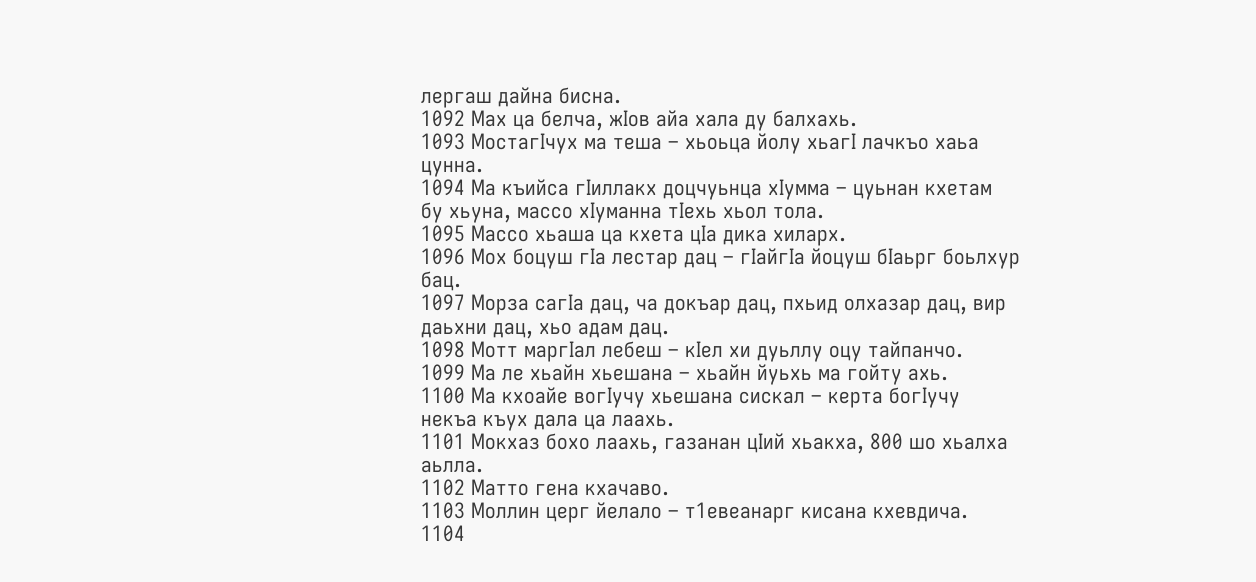лергаш дайна бисна.
1092 Мах ца белча, жIов айа хала ду балхахь.
1093 МостагIчух ма теша – хьоьца йолу хьагI лачкъо хаьа
цунна.
1094 Ма къийса гIиллакх доцчуьнца хIумма – цуьнан кхетам
бу хьуна, массо хIуманна тIехь хьол тола.
1095 Массо хьаша ца кхета цIа дика хиларх.
1096 Мох боцуш гIа лестар дац – гIайгIа йоцуш бIаьрг боьлхур
бац.
1097 Морза сагIа дац, ча докъар дац, пхьид олхазар дац, вир
даьхни дац, хьо адам дац.
1098 Мотт маргIал лебеш – кIел хи дуьллу оцу тайпанчо.
1099 Ма ле хьайн хьешана – хьайн йуьхь ма гойту ахь.
1100 Ма кхоайе вогIучу хьешана сискал – керта богIучу
некъа къух дала ца лаахь.
1101 Мокхаз бохо лаахь, газанан цIий хьакха, 800 шо хьалха
аьлла.
1102 Матто гена кхачаво.
1103 Моллин церг йелало – т1евеанарг кисана кхевдича.
1104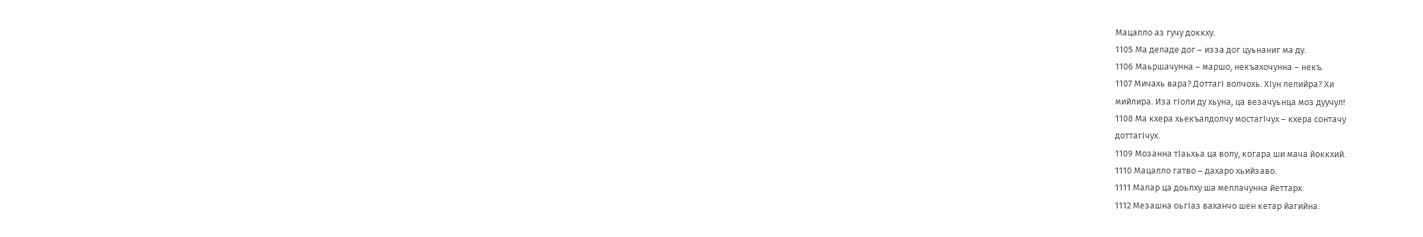Мацалло аз гучу доккху.
1105 Ма деладе дог – изза дог цуьнаниг ма ду.
1106 Маьршачунна – маршо, некъахочунна – некъ.
1107 Мичахь вара? ДоттагI волчохь. ХIун лелийра? Хи
мийлира. Иза гIоли ду хьуна, ца везачуьнца моз дуучул!
1108 Ма кхера хьекъалдолчу мостагIчух – кхера сонтачу
доттагIчух.
1109 Мозанна тIаьхьа ца волу, когара ши мача йоккхий.
1110 Мацалло гатво – дахаро хьийзаво.
1111 Малар ца доьлху ша меллачунна йеттарх.
1112 Мезашна оьгIаз ваханчо шен кетар йагийна.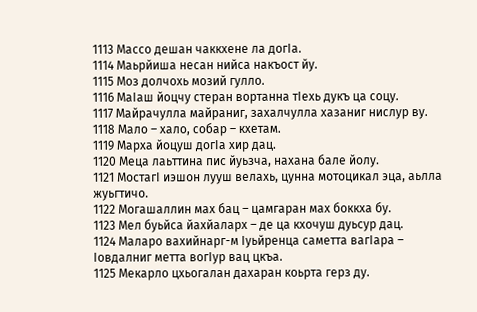1113 Массо дешан чаккхене ла догIа.
1114 Маьрйиша несан нийса накъост йу.
1115 Моз долчохь мозий гулло.
1116 МаIаш йоцчу стеран вортанна тIехь дукъ ца соцу.
1117 Майрачулла майраниг, захалчулла хазаниг нислур ву.
1118 Мало – хало, собар – кхетам.
1119 Марха йоцуш догIа хир дац.
1120 Меца лаьттина пис йуьзча, нахана бале йолу.
1121 МостагI иэшон лууш велахь, цунна мотоцикал эца, аьлла
жуьгтичо.
1122 Могашаллин мах бац – цамгаран мах боккха бу.
1123 Мел буьйса йахйаларх – де ца кхочуш дуьсур дац.
1124 Маларо вахийнарг-м Iуьйренца саметта вагIара –
Iовдалниг метта вогIур вац цкъа.
1125 Мекарло цхьогалан дахаран коьрта герз ду.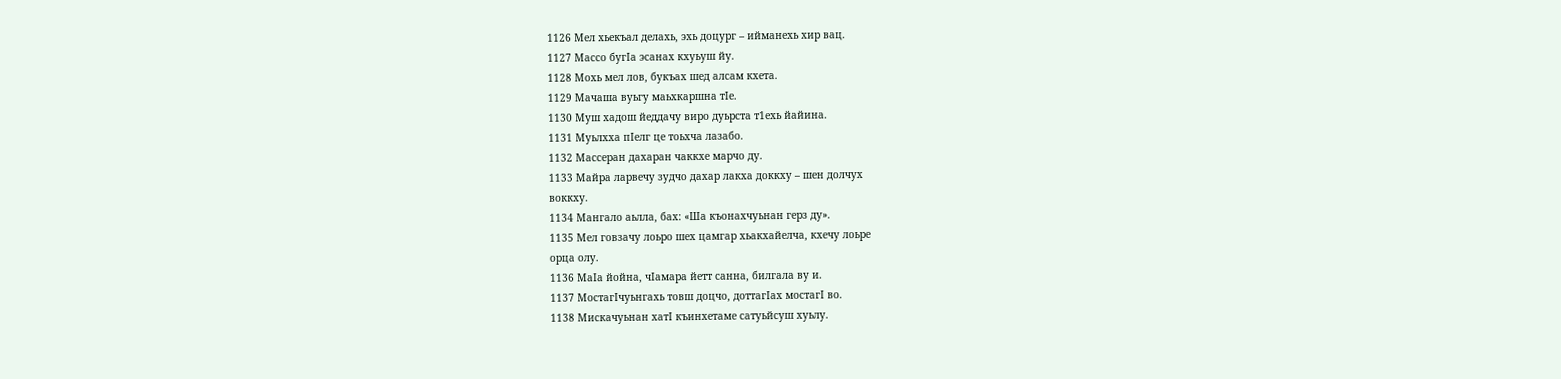1126 Мел хьекъал делахь, эхь доцург – ийманехь хир вац.
1127 Массо бугIа эсанах кхуьуш йу.
1128 Мохь мел лов, букъах шед алсам кхета.
1129 Мачаша вуьгу маьхкаршна тIе.
1130 Муш хадош йеддачу виро дуьрста т1ехь йайина.
1131 Муьлхха пIелг це тоьхча лазабо.
1132 Массеран дахаран чаккхе марчо ду.
1133 Майра ларвечу зудчо дахар лакха доккху – шен долчух
воккху.
1134 Мангало аьлла, бах: «Ша къонахчуьнан герз ду».
1135 Мел говзачу лоьро шех цамгар хьакхайелча, кхечу лоьре
орца олу.
1136 МаIа йойна, чIамара йетт санна, билгала ву и.
1137 МостагIчуьнгахь товш доцчо, доттагIах мостагI во.
1138 Мискачуьнан хатI къинхетаме сатуьйсуш хуьлу.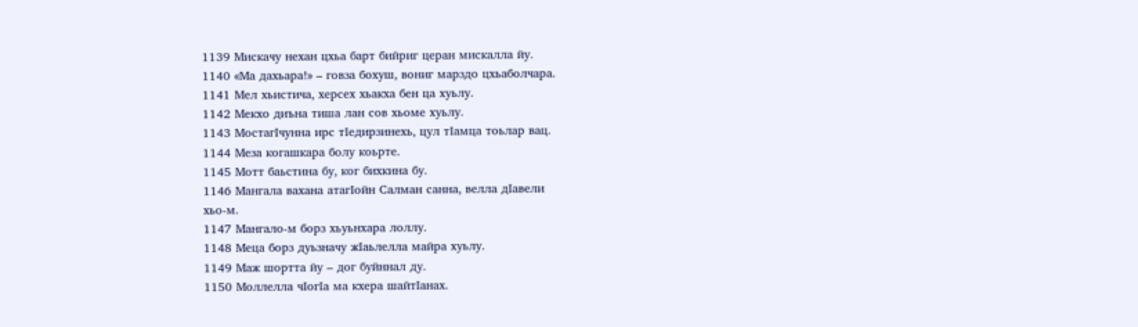1139 Мискачу нехан цхьа барт бийриг церан мискалла йу.
1140 «Ма дахьара!» – говза бохуш, вониг марздо цхьаболчара.
1141 Мел хьистича, херсех хьакха бен ца хуьлу.
1142 Мекхо диъна тиша лан сов хьоме хуьлу.
1143 МостагIчунна ирс тIедирзинехь, цул тIамца тоьлар вац.
1144 Меза когашкара болу коьрте.
1145 Мотт баьстина бу, ког бихкина бу.
1146 Мангала вахана атагIойн Салман санна, велла дIавели
хьо-м.
1147 Мангало-м борз хьуьнхара лоллу.
1148 Меца борз дуьзначу жIаьлелла майра хуьлу.
1149 Маж шортта йу – дог буйннал ду.
1150 Моллелла чIогIа ма кхера шайтIанах.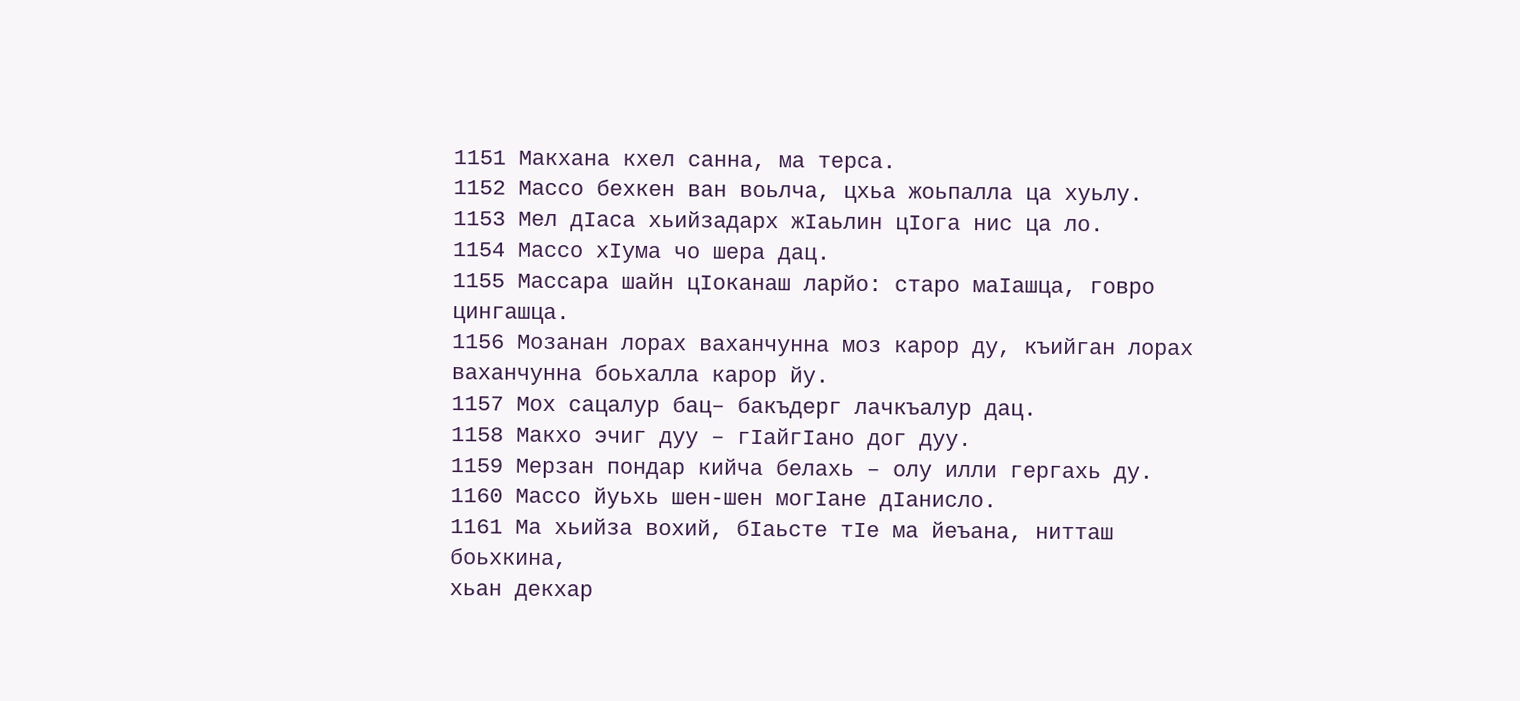1151 Макхана кхел санна, ма терса.
1152 Массо бехкен ван воьлча, цхьа жоьпалла ца хуьлу.
1153 Мел дIаса хьийзадарх жIаьлин цIога нис ца ло.
1154 Массо хIума чо шера дац.
1155 Массара шайн цIоканаш ларйо: старо маIашца, говро
цингашца.
1156 Мозанан лорах ваханчунна моз карор ду, къийган лорах
ваханчунна боьхалла карор йу.
1157 Мох сацалур бац– бакъдерг лачкъалур дац.
1158 Макхо эчиг дуу – гIайгIано дог дуу.
1159 Мерзан пондар кийча белахь – олу илли гергахь ду.
1160 Массо йуьхь шен-шен могIане дIанисло.
1161 Ма хьийза вохий, бIаьсте тIе ма йеъана, нитташ боьхкина,
хьан декхар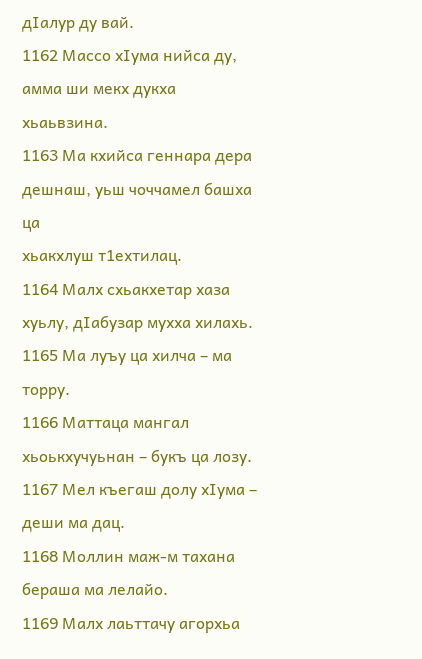дIалур ду вай.
1162 Массо хIума нийса ду, амма ши мекх дукха хьаьвзина.
1163 Ма кхийса геннара дера дешнаш, уьш чоччамел башха ца
хьакхлуш т1ехтилац.
1164 Малх схьакхетар хаза хуьлу, дIабузар мухха хилахь.
1165 Ма луъу ца хилча – ма торру.
1166 Маттаца мангал хьоькхучуьнан – букъ ца лозу.
1167 Мел къегаш долу хIума – деши ма дац.
1168 Моллин маж-м тахана бераша ма лелайо.
1169 Малх лаьттачу агорхьа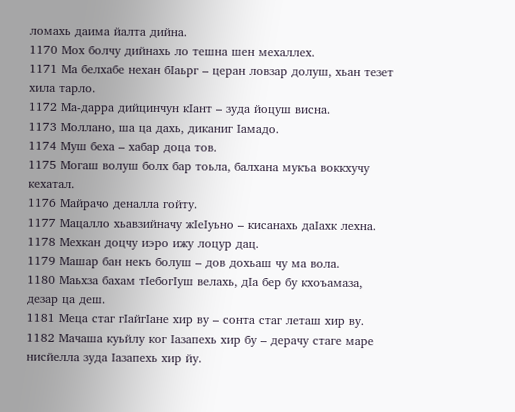ломахь даима йалта дийна.
1170 Мох болчу дийнахь ло тешна шен мехаллех.
1171 Ма белхабе нехан бIаьрг – церан ловзар долуш, хьан тезет
хила тарло.
1172 Ма-дарра дийцинчун кIант – зуда йоцуш висна.
1173 Моллано, ша ца дахь, диканиг Iамадо.
1174 Муш беха – хабар доца тов.
1175 Могаш волуш болх бар тоьла, балхана мукъа воккхучу
кехатал.
1176 Майрачо деналла гойту.
1177 Мацалло хьавзийначу жIеIуьно – кисанахь даIахк лехна.
1178 Мехкан доцчу иэро ижу лоцур дац.
1179 Машар бан некъ болуш – дов дохьаш чу ма вола.
1180 Маьхза бахам тIебогIуш велахь, дIа бер бу кхоъамаза,
дезар ца деш.
1181 Меца стаг гIайгIане хир ву – сонта стаг леташ хир ву.
1182 Мачаша куьйлу ког Iазапехь хир бу – дерачу стаге маре
нисйелла зуда Iазапехь хир йу.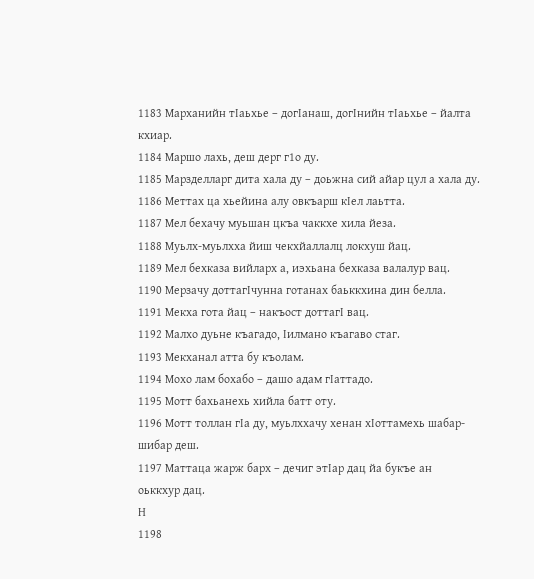1183 Марханийн тIаьхье – догIанаш, догIнийн тIаьхье – йалта
кхиар.
1184 Маршо лахь, деш дерг г1о ду.
1185 Марзделларг дита хала ду – доьжна сий айар цул а хала ду.
1186 Меттах ца хьейина алу овкъарш кIел лаьтта.
1187 Мел бехачу муьшан цкъа чаккхе хила йеза.
1188 Муьлх-муьлхха йиш чекхйаллалц локхуш йац.
1189 Мел бехказа вийларх а, иэхьана бехказа валалур вац.
1190 Мерзачу доттагIчунна готанах баьккхина дин белла.
1191 Мекха гота йац – накъост доттагI вац.
1192 Малхо дуьне къагадо, Iилмано къагаво стаг.
1193 Мекханал атта бу къолам.
1194 Мохо лам бохабо – дашо адам гIаттадо.
1195 Мотт бахьанехь хийла батт оту.
1196 Мотт толлан гIа ду, муьлххачу хенан хIоттамехь шабар-
шибар деш.
1197 Маттаца жарж барх – дечиг этIар дац йа букъе ан
оьккхур дац.
Н
1198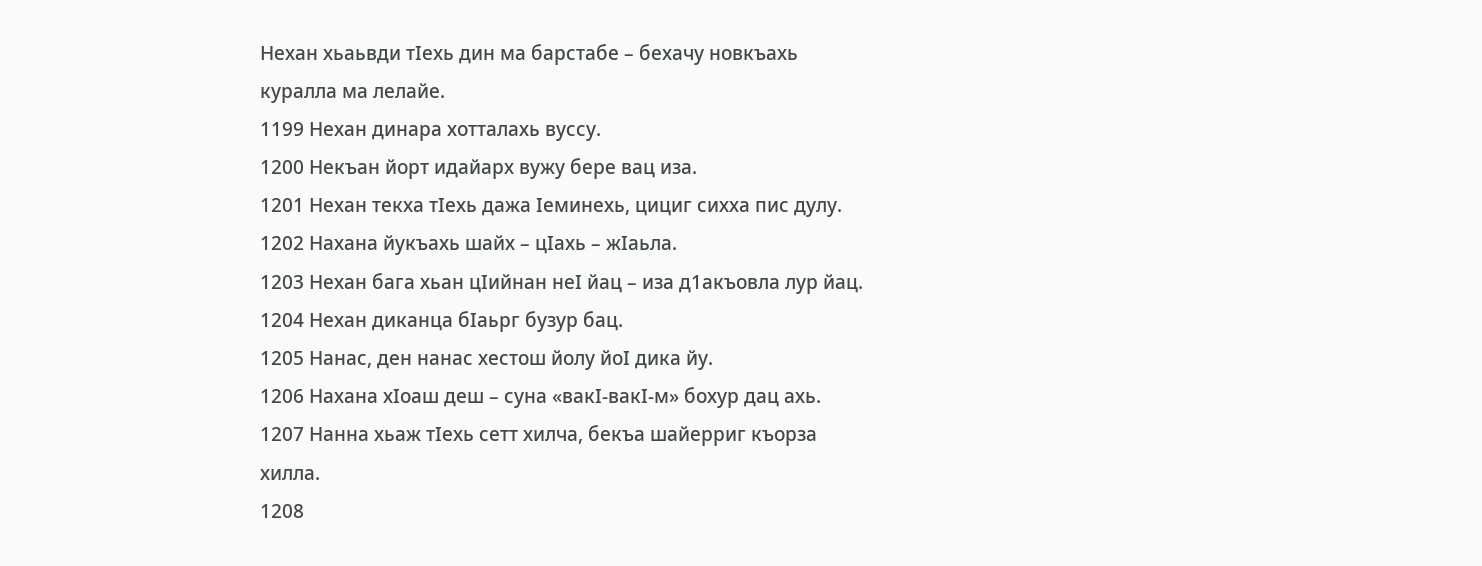Нехан хьаьвди тIехь дин ма барстабе – бехачу новкъахь
куралла ма лелайе.
1199 Нехан динара хотталахь вуссу.
1200 Некъан йорт идайарх вужу бере вац иза.
1201 Нехан текха тIехь дажа Iеминехь, цициг сихха пис дулу.
1202 Нахана йукъахь шайх – цIахь – жIаьла.
1203 Нехан бага хьан цIийнан неI йац – иза д1акъовла лур йац.
1204 Нехан диканца бIаьрг бузур бац.
1205 Нанас, ден нанас хестош йолу йоI дика йу.
1206 Нахана хIоаш деш – суна «вакI-вакI-м» бохур дац ахь.
1207 Нанна хьаж тIехь сетт хилча, бекъа шайерриг къорза
хилла.
1208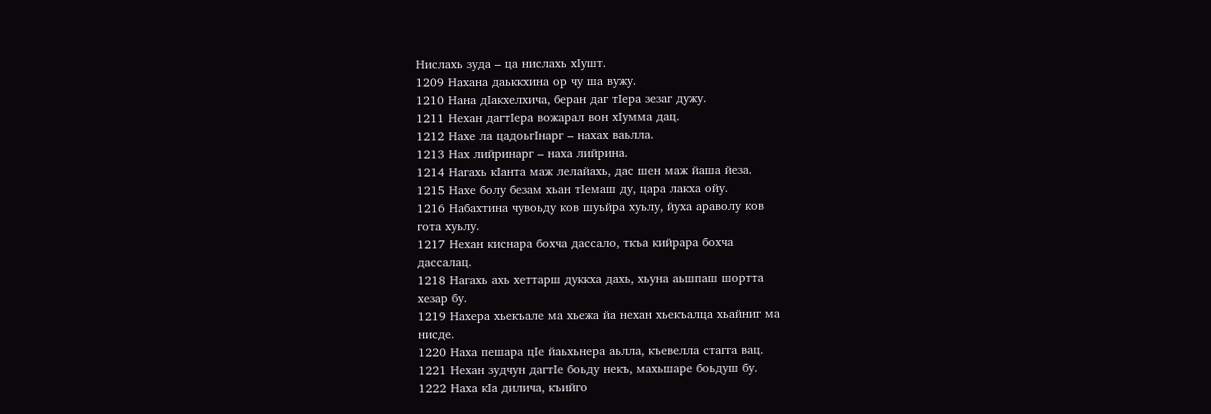Нислахь зуда – ца нислахь хIушт.
1209 Нахана даьккхина ор чу ша вужу.
1210 Нана дIакхелхича, беран даг тIера зезаг дужу.
1211 Нехан дагтIера вожарал вон хIумма дац.
1212 Нахе ла цадоьгIнарг – нахах ваьлла.
1213 Нах лийринарг – наха лийрина.
1214 Нагахь кIанта маж лелайахь, дас шен маж йаша йеза.
1215 Нахе болу безам хьан тIемаш ду, цара лакха ойу.
1216 Набахтина чувоьду ков шуьйра хуьлу, йуха араволу ков
гота хуьлу.
1217 Нехан киснара бохча дассало, ткъа кийрара бохча
дассалац.
1218 Нагахь ахь хеттарш дуккха дахь, хьуна аьшпаш шортта
хезар бу.
1219 Нахера хьекъале ма хьежа йа нехан хьекъалца хьайниг ма
нисде.
1220 Наха пешара цIе йаьхьнера аьлла, къевелла стагга вац.
1221 Нехан зудчун дагтIе боьду некъ, махьшаре боьдуш бу.
1222 Наха кIа дилича, къийго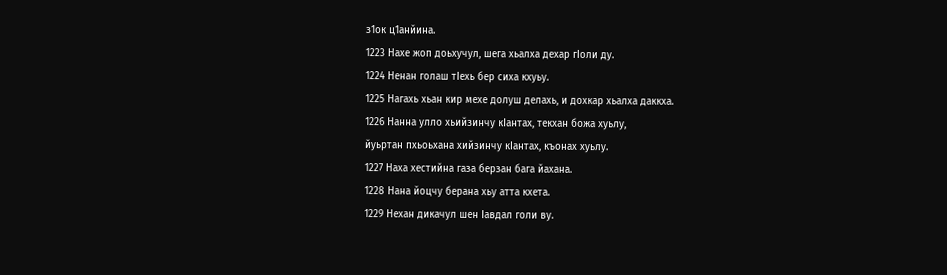з1ок ц1анйина.
1223 Нахе жоп доьхучул, шега хьалха дехар гIоли ду.
1224 Ненан голаш тIехь бер сиха кхуьу.
1225 Нагахь хьан кир мехе долуш делахь, и дохкар хьалха даккха.
1226 Нанна улло хьийзинчу кIантах, текхан божа хуьлу,
йуьртан пхьоьхана хийзинчу кIантах, къонах хуьлу.
1227 Наха хестийна газа берзан бага йахана.
1228 Нана йоцчу берана хьу атта кхета.
1229 Нехан дикачул шен Iавдал голи ву.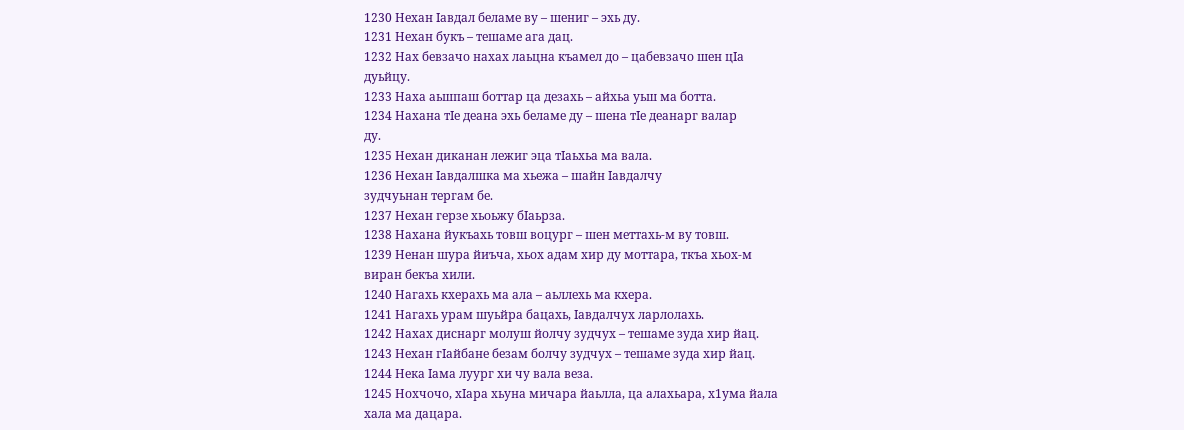1230 Нехан Iавдал беламе ву – шениг – эхь ду.
1231 Нехан букъ – тешаме ага дац.
1232 Нах бевзачо нахах лаьцна къамел до – цабевзачо шен цIа
дуьйцу.
1233 Наха аьшпаш боттар ца дезахь – айхьа уьш ма ботта.
1234 Нахана тIе деана эхь беламе ду – шена тIе деанарг валар
ду.
1235 Нехан диканан лежиг эца тIаьхьа ма вала.
1236 Нехан Iавдалшка ма хьежа – шайн Iавдалчу
зудчуьнан тергам бе.
1237 Нехан герзе хьоьжу бIаьрза.
1238 Нахана йукъахь товш воцург – шен меттахь-м ву товш.
1239 Ненан шура йиъча, хьох адам хир ду моттара, ткъа хьох-м
виран бекъа хили.
1240 Нагахь кхерахь ма ала – аьллехь ма кхера.
1241 Нагахь урам шуьйра бацахь, Iавдалчух ларлолахь.
1242 Нахах диснарг молуш йолчу зудчух – тешаме зуда хир йац.
1243 Нехан гIайбане безам болчу зудчух – тешаме зуда хир йац.
1244 Нека Iама луург хи чу вала веза.
1245 Нохчочо, хIара хьуна мичара йаьлла, ца алахьара, х1ума йала
хала ма дацара.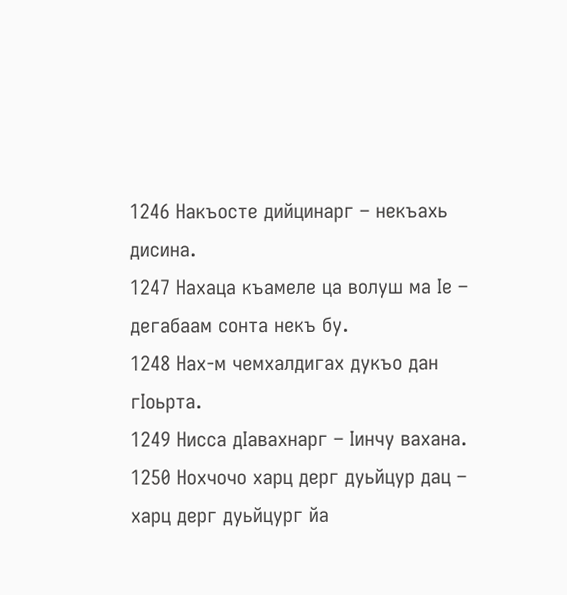1246 Накъосте дийцинарг – некъахь дисина.
1247 Нахаца къамеле ца волуш ма Iе – дегабаам сонта некъ бу.
1248 Нах-м чемхалдигах дукъо дан гIоьрта.
1249 Нисса дIавахнарг – Iинчу вахана.
1250 Нохчочо харц дерг дуьйцур дац – харц дерг дуьйцург йа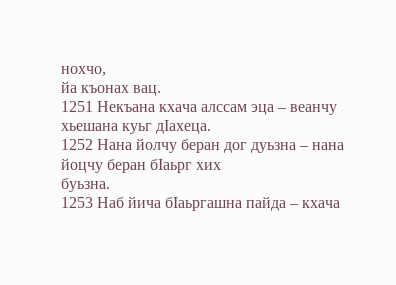нохчо,
йа къонах вац.
1251 Некъана кхача алссам эца – веанчу хьешана куьг дIахеца.
1252 Нана йолчу беран дог дуьзна – нана йоцчу беран бIаьрг хих
буьзна.
1253 Наб йича бIаьргашна пайда – кхача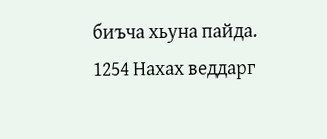биъча хьуна пайда.
1254 Нахах веддарг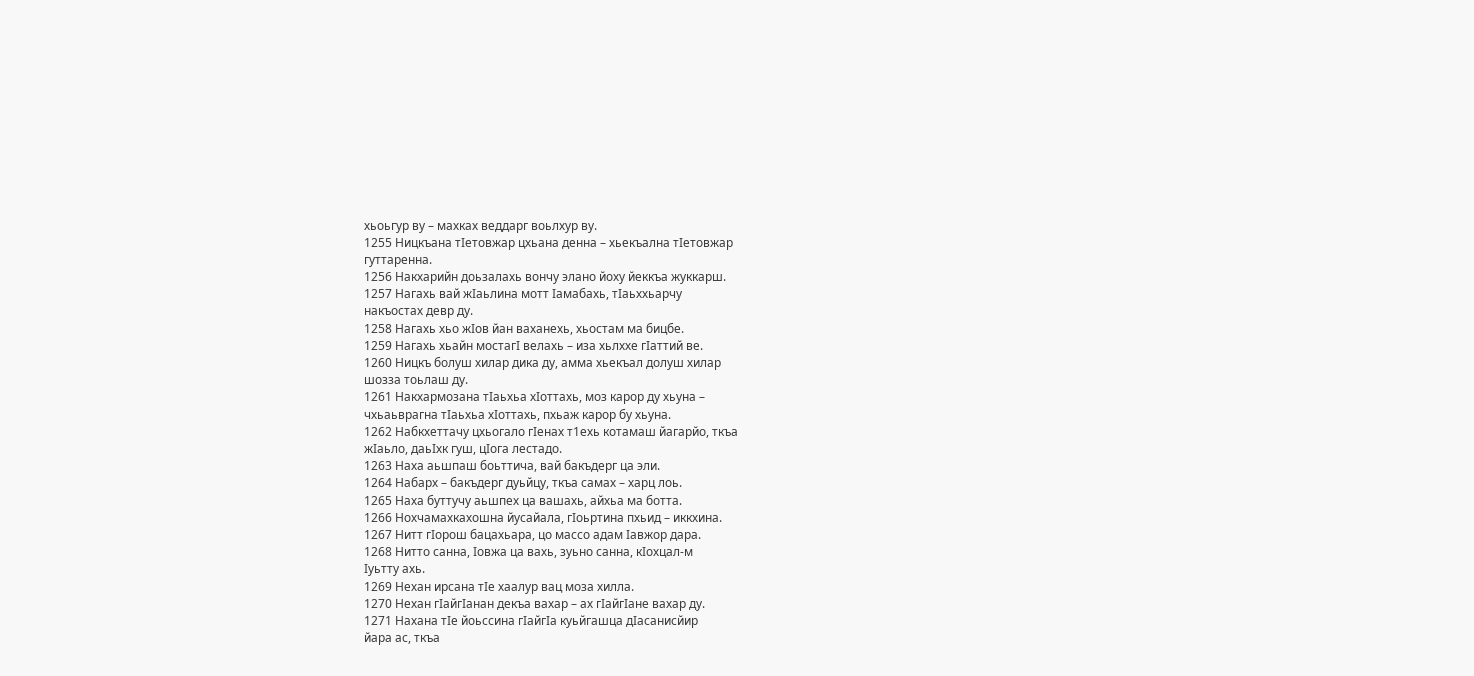хьоьгур ву – махках веддарг воьлхур ву.
1255 Ницкъана тIетовжар цхьана денна – хьекъална тIетовжар
гуттаренна.
1256 Накхарийн доьзалахь вончу элано йоху йеккъа жуккарш.
1257 Нагахь вай жIаьлина мотт Iамабахь, тIаьххьарчу
накъостах девр ду.
1258 Нагахь хьо жIов йан ваханехь, хьостам ма бицбе.
1259 Нагахь хьайн мостагI велахь – иза хьлххе гIаттий ве.
1260 Ницкъ болуш хилар дика ду, амма хьекъал долуш хилар
шозза тоьлаш ду.
1261 Накхармозана тIаьхьа хIоттахь, моз карор ду хьуна –
чхьаьврагна тIаьхьа хIоттахь, пхьаж карор бу хьуна.
1262 Набкхеттачу цхьогало гIенах т1ехь котамаш йагарйо, ткъа
жIаьло, даьIхк гуш, цIога лестадо.
1263 Наха аьшпаш боьттича, вай бакъдерг ца эли.
1264 Набарх – бакъдерг дуьйцу, ткъа самах – харц лоь.
1265 Наха буттучу аьшпех ца вашахь, айхьа ма ботта.
1266 Нохчамахкахошна йусайала, гIоьртина пхьид – иккхина.
1267 Нитт гIорош бацахьара, цо массо адам Iавжор дара.
1268 Нитто санна, Iовжа ца вахь, зуьно санна, кIохцал-м
Iуьтту ахь.
1269 Нехан ирсана тIе хаалур вац моза хилла.
1270 Нехан гIайгIанан декъа вахар – ах гIайгIане вахар ду.
1271 Нахана тIе йоьссина гIайгIа куьйгашца дIасанисйир
йара ас, ткъа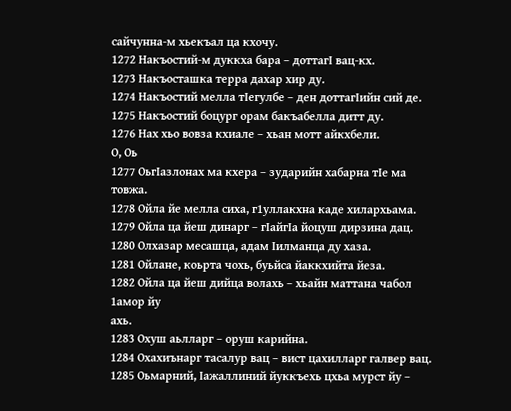сайчунна-м хьекъал ца кхочу.
1272 Накъостий-м дуккха бара – доттагI вац-кх.
1273 Накъосташка терра дахар хир ду.
1274 Накъостий мелла тIегулбе – ден доттагIийн сий де.
1275 Накъостий боцург орам бакъабелла дитт ду.
1276 Нах хьо вовза кхиале – хьан мотт айкхбели.
О, Оь
1277 ОьгIазлонах ма кхера – зударийн хабарна тIе ма товжа.
1278 Ойла йе мелла сиха, г1уллакхна каде хилархьама.
1279 Ойла ца йеш динарг – гIайгIа йоцуш дирзина дац.
1280 Олхазар месашца, адам Iилманца ду хаза.
1281 Ойлане, коьрта чохь, буьйса йаккхийта йеза.
1282 Ойла ца йеш дийца волахь – хьайн маттана чабол 1амор йу
ахь.
1283 Охуш аьлларг – оруш карийна.
1284 Охахиънарг тасалур вац – вист цахилларг галвер вац.
1285 Оьмарний, Iажаллиний йуккъехь цхьа мурст йу –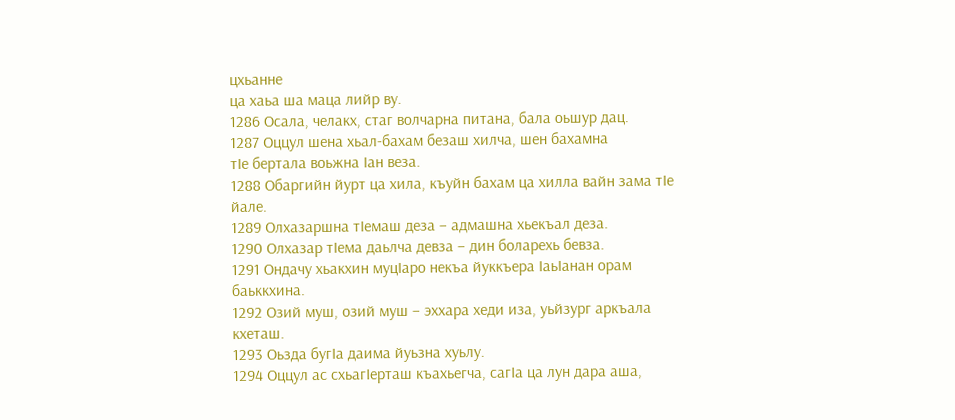цхьанне
ца хаьа ша маца лийр ву.
1286 Осала, челакх, стаг волчарна питана, бала оьшур дац.
1287 Оццул шена хьал-бахам безаш хилча, шен бахамна
тIе бертала воьжна Iан веза.
1288 Обаргийн йурт ца хила, къуйн бахам ца хилла вайн зама тIе
йале.
1289 Олхазаршна тIемаш деза – адмашна хьекъал деза.
1290 Олхазар тIема даьлча девза – дин боларехь бевза.
1291 Ондачу хьакхин муцIаро некъа йуккъера IаьIанан орам
баьккхина.
1292 Озий муш, озий муш – эххара хеди иза, уьйзург аркъала
кхеташ.
1293 Оьзда бугIа даима йуьзна хуьлу.
1294 Оццул ас схьагIерташ къахьегча, сагIа ца лун дара аша,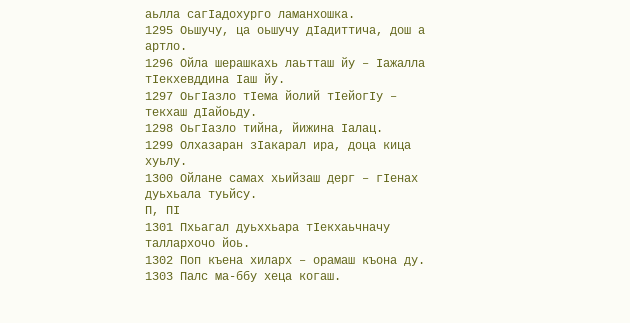аьлла сагIадохурго ламанхошка.
1295 Оьшучу, ца оьшучу дIадиттича, дош а артло.
1296 Ойла шерашкахь лаьтташ йу – Iажалла тIекхевддина Iаш йу.
1297 ОьгIазло тIема йолий тIейогIу – текхаш дIайоьду.
1298 ОьгIазло тийна, йижина Iалац.
1299 Олхазаран зIакарал ира, доца кица хуьлу.
1300 Ойлане самах хьийзаш дерг – гIенах дуьхьала туьйсу.
П, ПI
1301 Пхьагал дуьххьара тIекхаьчначу таллархочо йоь.
1302 Поп къена хиларх – орамаш къона ду.
1303 Палс ма-ббу хеца когаш.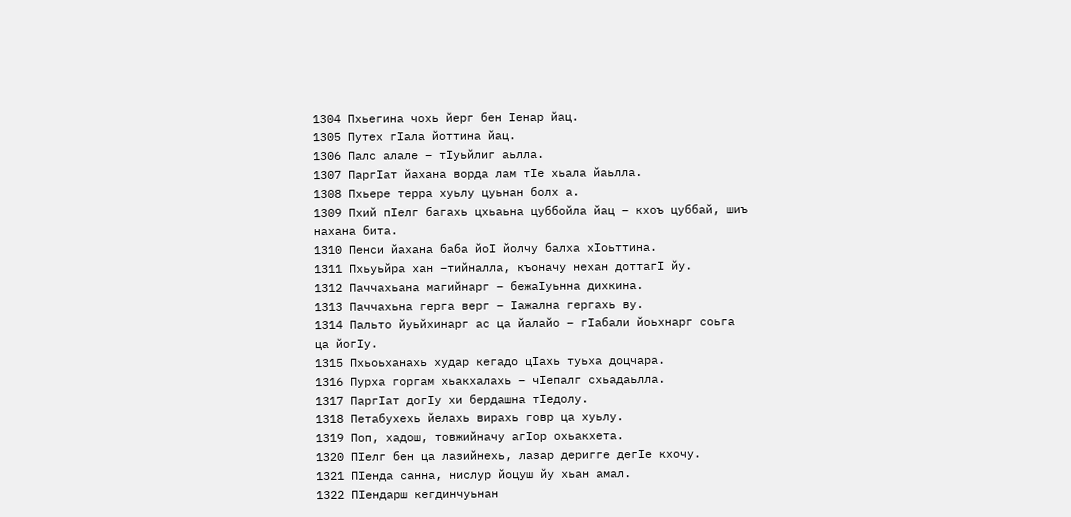1304 Пхьегина чохь йерг бен Iенар йац.
1305 Путех гIала йоттина йац.
1306 Палс алале – тIуьйлиг аьлла.
1307 ПаргIат йахана ворда лам тIе хьала йаьлла.
1308 Пхьере терра хуьлу цуьнан болх а.
1309 Пхий пIелг багахь цхьаьна цуббойла йац – кхоъ цуббай, шиъ
нахана бита.
1310 Пенси йахана баба йоI йолчу балха хIоьттина.
1311 Пхьуьйра хан –тийналла, къоначу нехан доттагI йу.
1312 Паччахьана магийнарг – бежаIуьнна дихкина.
1313 Паччахьна герга верг – Iажална гергахь ву.
1314 Пальто йуьйхинарг ас ца йалайо – гIабали йоьхнарг соьга
ца йогIу.
1315 Пхьоьханахь худар кегадо цIахь туьха доцчара.
1316 Пурха горгам хьакхалахь – чIепалг схьадаьлла.
1317 ПаргIат догIу хи бердашна тIедолу.
1318 Петабухехь йелахь вирахь говр ца хуьлу.
1319 Поп, хадош, товжийначу агIор охьакхета.
1320 ПIелг бен ца лазийнехь, лазар деригге дегIе кхочу.
1321 ПIенда санна, нислур йоцуш йу хьан амал.
1322 ПIендарш кегдинчуьнан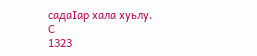садаIар хала хуьлу.
С
1323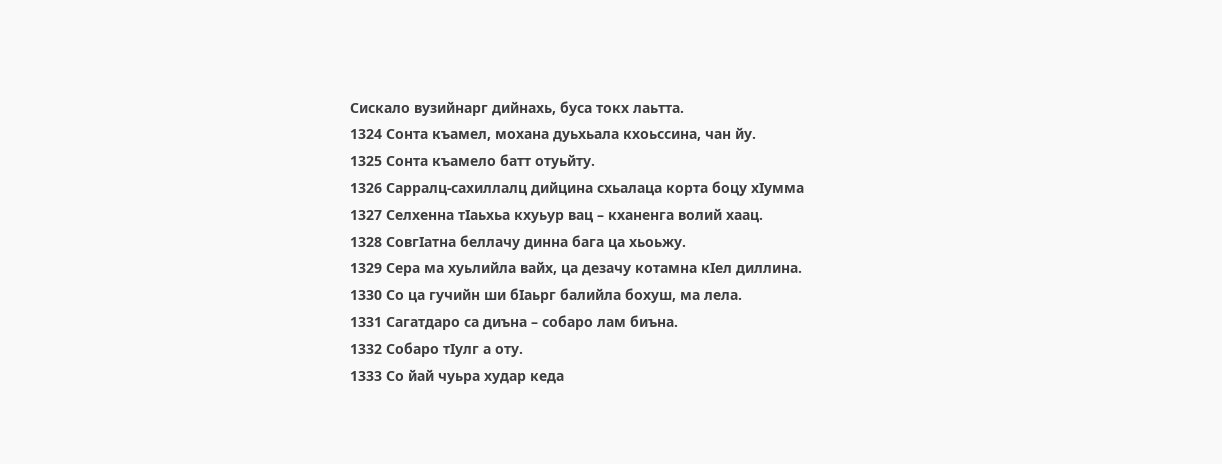Сискало вузийнарг дийнахь, буса токх лаьтта.
1324 Сонта къамел, мохана дуьхьала кхоьссина, чан йу.
1325 Сонта къамело батт отуьйту.
1326 Сарралц-сахиллалц дийцина схьалаца корта боцу хIумма
1327 Селхенна тIаьхьа кхуьур вац – кханенга волий хаац.
1328 СовгIатна беллачу динна бага ца хьоьжу.
1329 Сера ма хуьлийла вайх, ца дезачу котамна кIел диллина.
1330 Со ца гучийн ши бIаьрг балийла бохуш, ма лела.
1331 Сагатдаро са диъна – собаро лам биъна.
1332 Собаро тIулг а оту.
1333 Со йай чуьра худар кеда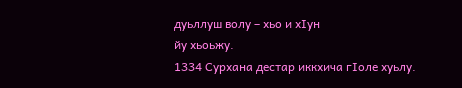дуьллуш волу – хьо и хIун
йу хьоьжу.
1334 Сурхана дестар иккхича гIоле хуьлу.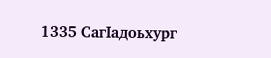1335 СагIадоьхург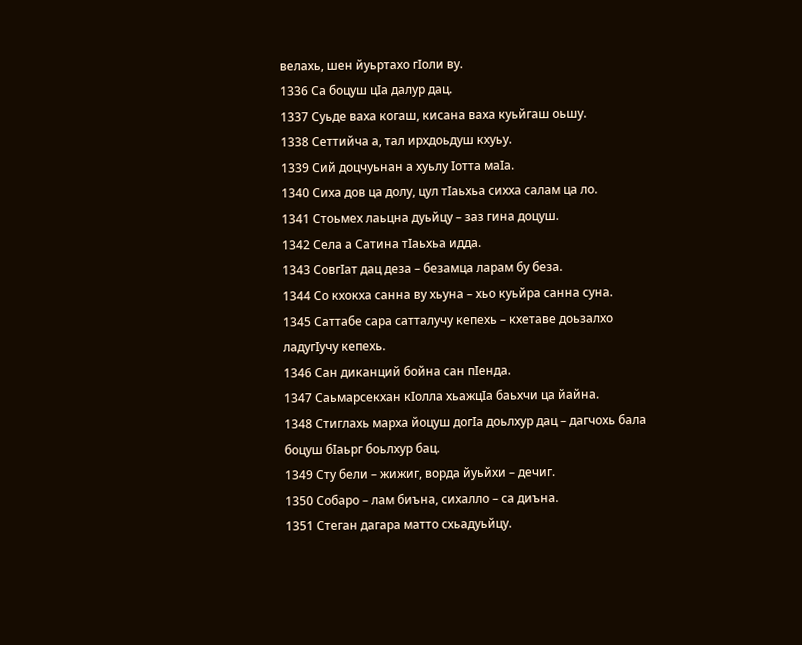велахь, шен йуьртахо гIоли ву.
1336 Са боцуш цIа далур дац.
1337 Суьде ваха когаш, кисана ваха куьйгаш оьшу.
1338 Сеттийча а, тал ирхдоьдуш кхуьу.
1339 Сий доцчуьнан а хуьлу Iотта маIа.
1340 Сиха дов ца долу, цул тIаьхьа сихха салам ца ло.
1341 Стоьмех лаьцна дуьйцу – заз гина доцуш.
1342 Села а Сатина тIаьхьа идда.
1343 СовгIат дац деза – безамца ларам бу беза.
1344 Со кхокха санна ву хьуна – хьо куьйра санна суна.
1345 Саттабе сара сатталучу кепехь – кхетаве доьзалхо
ладугIучу кепехь.
1346 Сан диканций бойна сан пIенда.
1347 Саьмарсекхан кIолла хьажцIа баьхчи ца йайна.
1348 Стиглахь марха йоцуш догIа доьлхур дац – дагчохь бала
боцуш бIаьрг боьлхур бац.
1349 Сту бели – жижиг, ворда йуьйхи – дечиг.
1350 Собаро – лам биъна, сихалло – са диъна.
1351 Стеган дагара матто схьадуьйцу.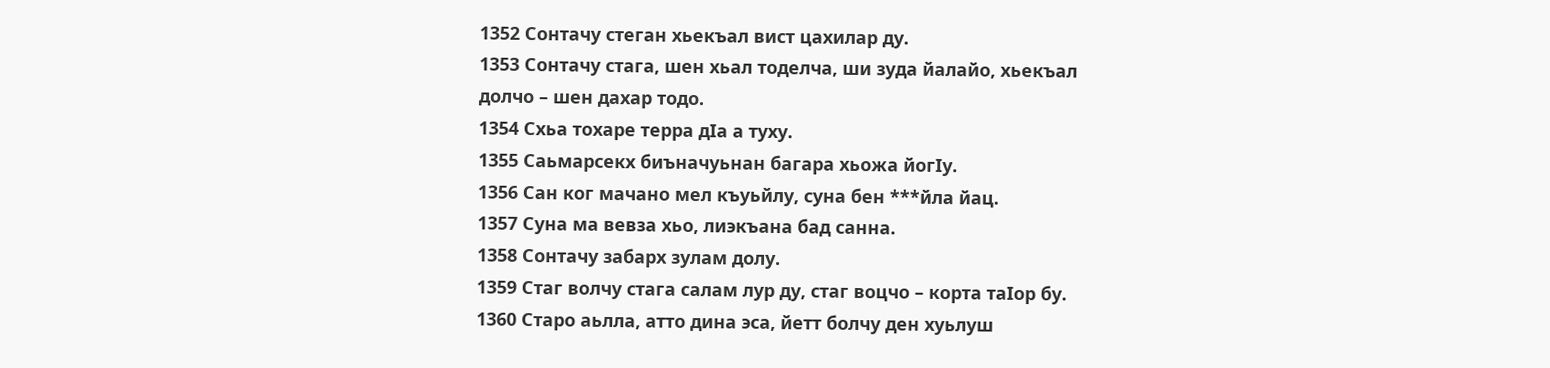1352 Сонтачу стеган хьекъал вист цахилар ду.
1353 Сонтачу стага, шен хьал тоделча, ши зуда йалайо, хьекъал
долчо – шен дахар тодо.
1354 Схьа тохаре терра дIа а туху.
1355 Саьмарсекх биъначуьнан багара хьожа йогIу.
1356 Сан ког мачано мел къуьйлу, суна бен ***йла йац.
1357 Суна ма вевза хьо, лиэкъана бад санна.
1358 Сонтачу забарх зулам долу.
1359 Стаг волчу стага салам лур ду, стаг воцчо – корта таIор бу.
1360 Старо аьлла, атто дина эса, йетт болчу ден хуьлуш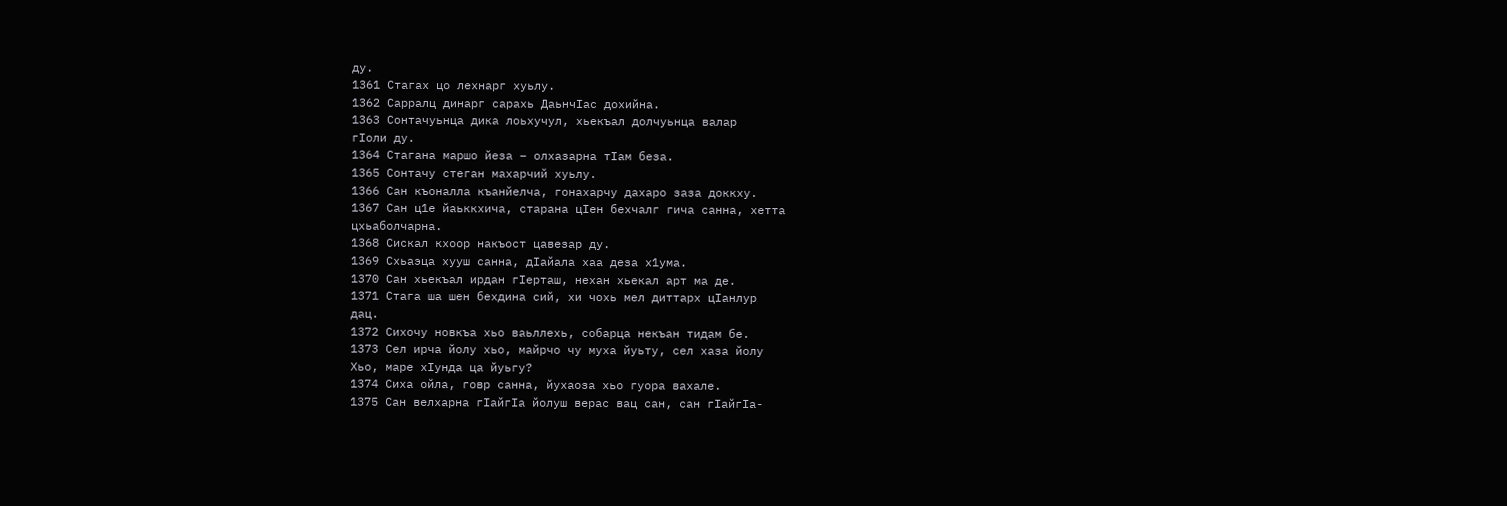ду.
1361 Стагах цо лехнарг хуьлу.
1362 Сарралц динарг сарахь ДаьнчIас дохийна.
1363 Сонтачуьнца дика лоьхучул, хьекъал долчуьнца валар
гIоли ду.
1364 Стагана маршо йеза – олхазарна тIам беза.
1365 Сонтачу стеган махарчий хуьлу.
1366 Сан къоналла къанйелча, гонахарчу дахаро заза доккху.
1367 Сан ц1е йаьккхича, старана цIен бехчалг гича санна, хетта
цхьаболчарна.
1368 Сискал кхоор накъост цавезар ду.
1369 Схьаэца хууш санна, дIайала хаа деза х1ума.
1370 Сан хьекъал ирдан гIерташ, нехан хьекал арт ма де.
1371 Стага ша шен бехдина сий, хи чохь мел диттарх цIанлур
дац.
1372 Сихочу новкъа хьо ваьллехь, собарца некъан тидам бе.
1373 Сел ирча йолу хьо, майрчо чу муха йуьту, сел хаза йолу
Хьо, маре хIунда ца йуьгу?
1374 Сиха ойла, говр санна, йухаоза хьо гуора вахале.
1375 Сан велхарна гIайгIа йолуш верас вац сан, сан гIайгIа-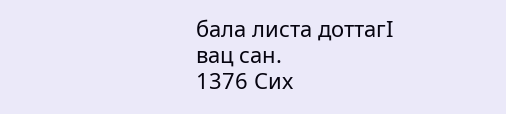бала листа доттагI вац сан.
1376 Сих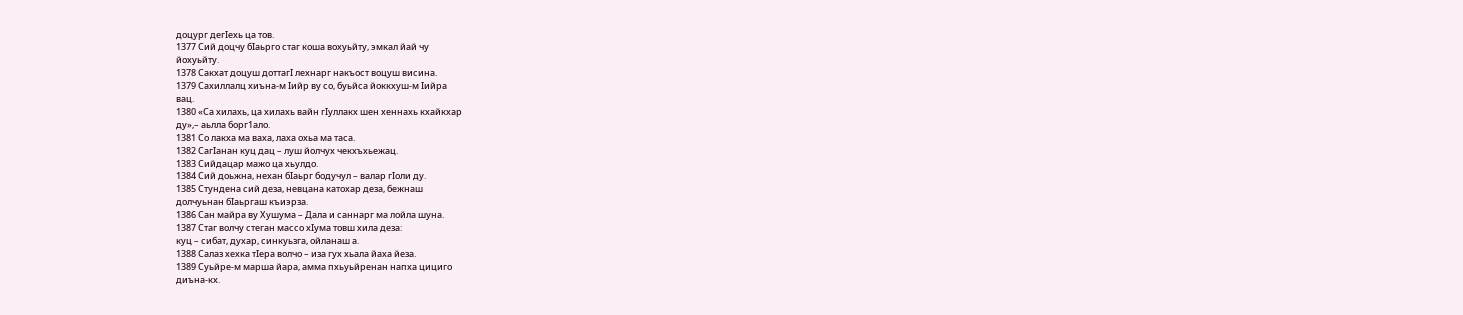доцург дегIехь ца тов.
1377 Сий доцчу бIаьрго стаг коша вохуьйту, эмкал йай чу
йохуьйту.
1378 Сакхат доцуш доттагI лехнарг накъост воцуш висина.
1379 Сахиллалц хиъна-м Iийр ву со, буьйса йоккхуш-м Iийра
вац.
1380 «Са хилахь, ца хилахь вайн гIуллакх шен хеннахь кхайкхар
ду»,– аьлла борг1ало.
1381 Со лакха ма ваха, лаха охьа ма таса.
1382 СагIанан куц дац – луш йолчух чекхъхьежац.
1383 Сийдацар мажо ца хьулдо.
1384 Сий доьжна, нехан бIаьрг бодучул – валар гIоли ду.
1385 Стундена сий деза, невцана катохар деза, бежнаш
долчуьнан бIаьргаш къиэрза.
1386 Сан майра ву Хушума – Дала и саннарг ма лойла шуна.
1387 Стаг волчу стеган массо хIума товш хила деза:
куц – сибат, духар, синкуьзга, ойланаш а.
1388 Салаз хехка тIера волчо – иза гух хьала йаха йеза.
1389 Суьйре-м марша йара, амма пхьуьйренан напха цициго
диъна-кх.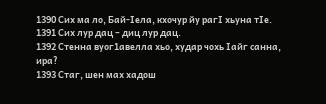1390 Сих ма ло, Бай-Iела, кхочур йу рагI хьуна тIе.
1391 Сих лур дац – диц лур дац.
1392 Стенна вуог1авелла хьо, худар чохь Iайг санна, ира?
1393 Стаг, шен мах хадош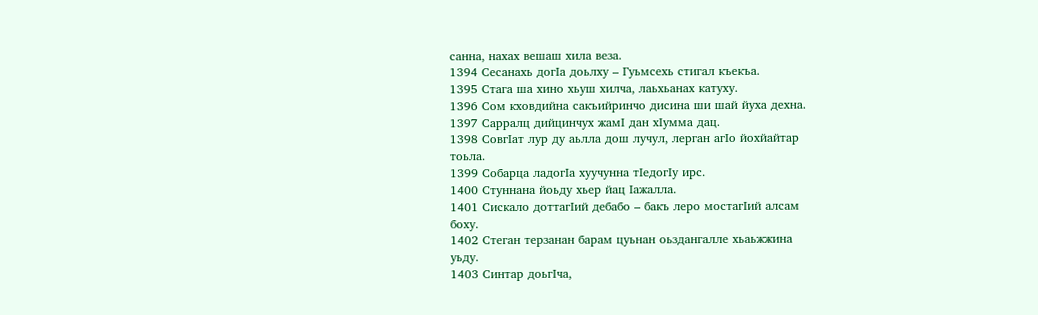санна, нахах вешаш хила веза.
1394 Сесанахь догIа доьлху – Гуьмсехь стигал къекъа.
1395 Стага ша хино хьуш хилча, лаьхьанах катуху.
1396 Сом кховдийна сакъийринчо дисина ши шай йуха дехна.
1397 Сарралц дийцинчух жамI дан хIумма дац.
1398 СовгIат лур ду аьлла дош лучул, лерган агIо йохйайтар
тоьла.
1399 Собарца ладогIа хуучунна тIедогIу ирс.
1400 Стуннана йоьду хьер йац Iажалла.
1401 Сискало доттагIий дебабо – бакъ леро мостагIий алсам
боху.
1402 Стеган терзанан барам цуьнан оьздангалле хьаьжжина
уьду.
1403 Синтар доьгIча,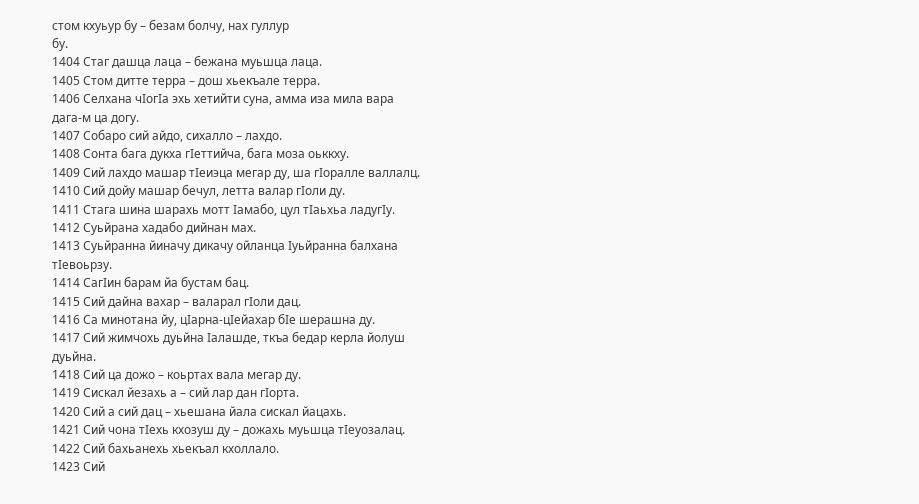стом кхуьур бу – безам болчу, нах гуллур
бу.
1404 Стаг дашца лаца – бежана муьшца лаца.
1405 Стом дитте терра – дош хьекъале терра.
1406 Селхана чIогIа эхь хетийти суна, амма иза мила вара
дага-м ца догу.
1407 Собаро сий айдо, сихалло – лахдо.
1408 Сонта бага дукха гIеттийча, бага моза оьккху.
1409 Сий лахдо машар тIеиэца мегар ду, ша гIоралле валлалц.
1410 Сий дойу машар бечул, летта валар гIоли ду.
1411 Стага шина шарахь мотт Iамабо, цул тIаьхьа ладугIу.
1412 Суьйрана хадабо дийнан мах.
1413 Суьйранна йиначу дикачу ойланца Iуьйранна балхана
тIевоьрзу.
1414 СагIин барам йа бустам бац.
1415 Сий дайна вахар – валарал гIоли дац.
1416 Са минотана йу, цIарна-цIейахар бIе шерашна ду.
1417 Сий жимчохь дуьйна Iалашде, ткъа бедар керла йолуш
дуьйна.
1418 Сий ца дожо – коьртах вала мегар ду.
1419 Сискал йезахь а – сий лар дан гIорта.
1420 Сий а сий дац – хьешана йала сискал йацахь.
1421 Сий чона тIехь кхозуш ду – дожахь муьшца тIеуозалац.
1422 Сий бахьанехь хьекъал кхоллало.
1423 Сий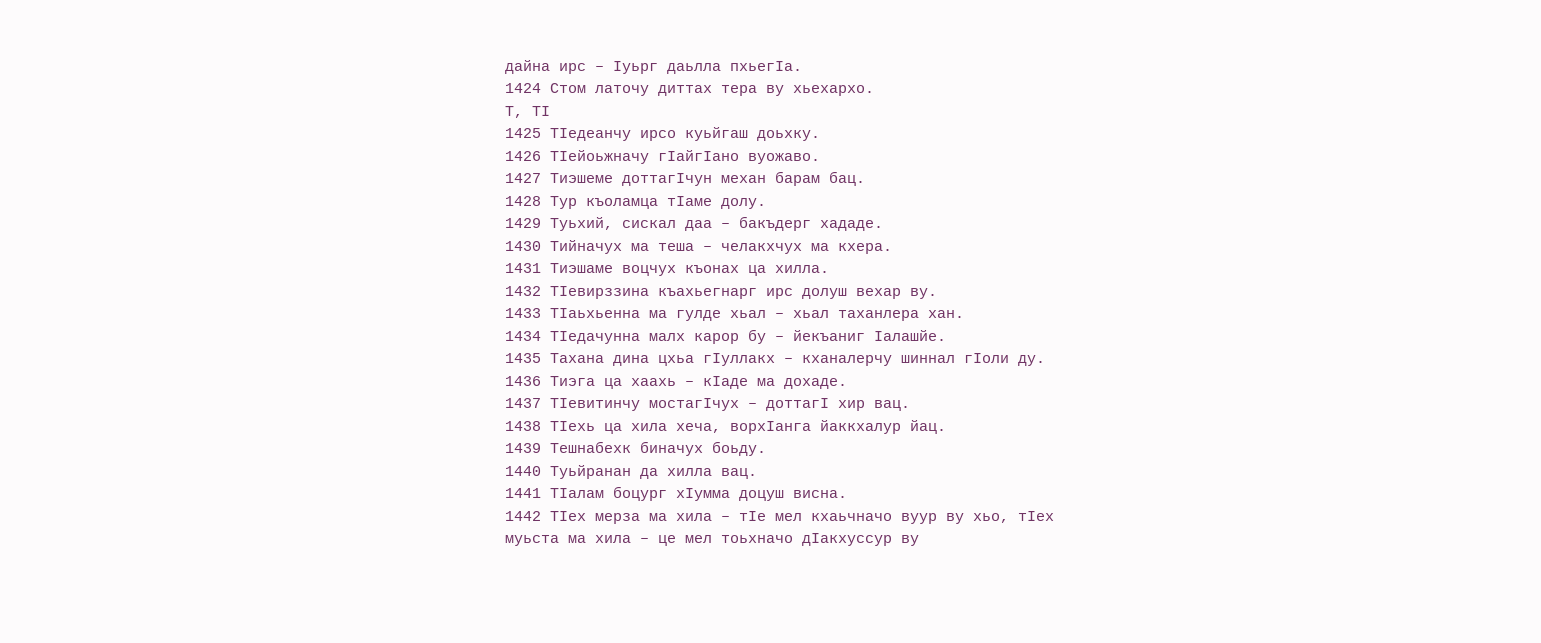дайна ирс – Iуьрг даьлла пхьегIа.
1424 Стом латочу диттах тера ву хьехархо.
Т, ТI
1425 ТIедеанчу ирсо куьйгаш доьхку.
1426 ТIейоьжначу гIайгIано вуожаво.
1427 Тиэшеме доттагIчун механ барам бац.
1428 Тур къоламца тIаме долу.
1429 Туьхий, сискал даа – бакъдерг хададе.
1430 Тийначух ма теша – челакхчух ма кхера.
1431 Тиэшаме воцчух къонах ца хилла.
1432 ТIевирззина къахьегнарг ирс долуш вехар ву.
1433 ТIаьхьенна ма гулде хьал – хьал таханлера хан.
1434 ТIедачунна малх карор бу – йекъаниг Iалашйе.
1435 Тахана дина цхьа гIуллакх – кханалерчу шиннал гIоли ду.
1436 Тиэга ца хаахь – кIаде ма дохаде.
1437 ТIевитинчу мостагIчух – доттагI хир вац.
1438 ТIехь ца хила хеча, ворхIанга йаккхалур йац.
1439 Тешнабехк биначух боьду.
1440 Туьйранан да хилла вац.
1441 ТIалам боцург хIумма доцуш висна.
1442 ТIех мерза ма хила – тIе мел кхаьчначо вуур ву хьо, тIех
муьста ма хила – це мел тоьхначо дIакхуссур ву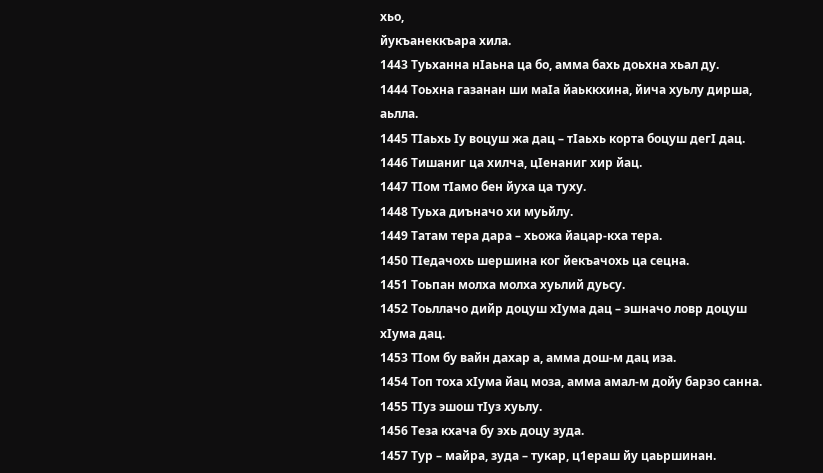хьо,
йукъанеккъара хила.
1443 Туьханна нIаьна ца бо, амма бахь доьхна хьал ду.
1444 Тоьхна газанан ши маIа йаьккхина, йича хуьлу дирша,
аьлла.
1445 ТIаьхь Iу воцуш жа дац – тIаьхь корта боцуш дегI дац.
1446 Тишаниг ца хилча, цIенаниг хир йац.
1447 ТIом тIамо бен йуха ца туху.
1448 Туьха диъначо хи муьйлу.
1449 Татам тера дара – хьожа йацар-кха тера.
1450 ТIедачохь шершина ког йекъачохь ца сецна.
1451 Тоьпан молха молха хуьлий дуьсу.
1452 Тоьллачо дийр доцуш хIума дац – эшначо ловр доцуш
хIума дац.
1453 ТIом бу вайн дахар а, амма дош-м дац иза.
1454 Топ тоха хIума йац моза, амма амал-м дойу барзо санна.
1455 ТIуз эшош тIуз хуьлу.
1456 Теза кхача бу эхь доцу зуда.
1457 Тур – майра, зуда – тукар, ц1ераш йу цаьршинан.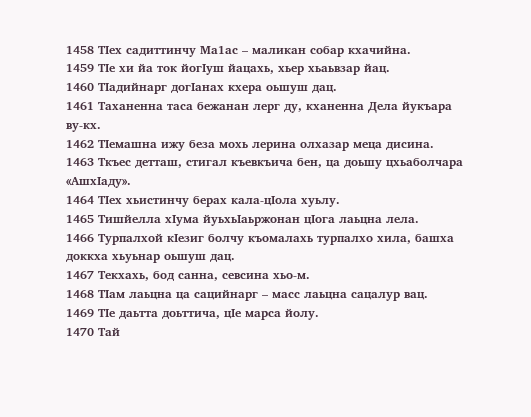1458 ТIех садиттинчу Ма1ас – маликан собар кхачийна.
1459 ТIе хи йа ток йогIуш йацахь, хьер хьаьвзар йац.
1460 ТIадийнарг догIанах кхера оьшуш дац.
1461 Таханенна таса бежанан лерг ду, кханенна Дела йукъара
ву-кх.
1462 ТIемашна ижу беза мохь лерина олхазар меца дисина.
1463 Ткъес детташ, стигал къевкъича бен, ца доьшу цхьаболчара
«АшхIаду».
1464 ТIех хьистинчу берах кала-цIола хуьлу.
1465 Тишйелла хIума йуьхьIаьржонан цIога лаьцна лела.
1466 Турпалхой кIезиг болчу къомалахь турпалхо хила, башха
доккха хьуьнар оьшуш дац.
1467 Текхахь, бод санна, севсина хьо-м.
1468 ТIам лаьцна ца сацийнарг – масс лаьцна сацалур вац.
1469 ТIе даьтта доьттича, цIе марса йолу.
1470 Тай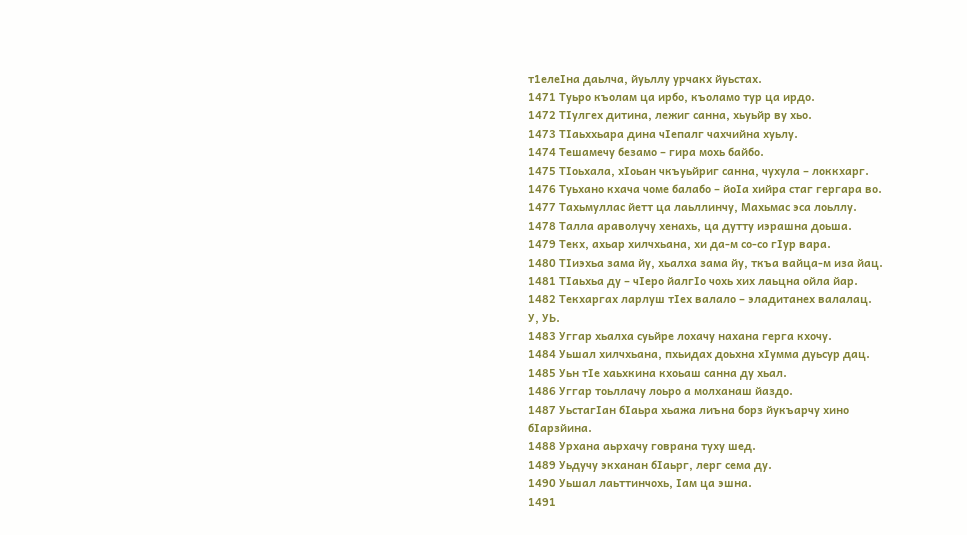т1елеIна даьлча, йуьллу урчакх йуьстах.
1471 Туьро къолам ца ирбо, къоламо тур ца ирдо.
1472 ТIулгех дитина, лежиг санна, хьуьйр ву хьо.
1473 ТIаьххьара дина чIепалг чахчийна хуьлу.
1474 Тешамечу безамо – гира мохь байбо.
1475 ТIоьхала, хIоьан чкъуьйриг санна, чухула – локкхарг.
1476 Туьхано кхача чоме балабо – йоIа хийра стаг гергара во.
1477 Тахьмуллас йетт ца лаьллинчу, Махьмас эса лоьллу.
1478 Талла араволучу хенахь, ца дутту иэрашна доьша.
1479 Текх, ахьар хилчхьана, хи да-м со-со гIур вара.
1480 ТIиэхьа зама йу, хьалха зама йу, ткъа вайца-м иза йац.
1481 ТIаьхьа ду – чIеро йалгIо чохь хих лаьцна ойла йар.
1482 Текхаргах ларлуш тIех валало – эладитанех валалац.
У, УЬ.
1483 Уггар хьалха суьйре лохачу нахана герга кхочу.
1484 Уьшал хилчхьана, пхьидах доьхна хIумма дуьсур дац.
1485 Уьн тIе хаьхкина кхоьаш санна ду хьал.
1486 Уггар тоьллачу лоьро а молханаш йаздо.
1487 УьстагIан бIаьра хьажа лиъна борз йукъарчу хино
бIарзйина.
1488 Урхана аьрхачу говрана туху шед.
1489 Уьдучу экханан бIаьрг, лерг сема ду.
1490 Уьшал лаьттинчохь, Iам ца эшна.
1491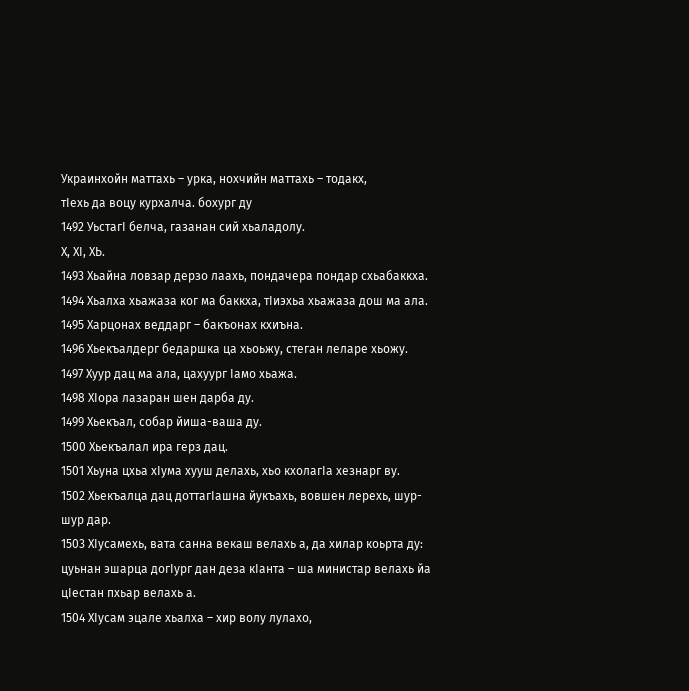Украинхойн маттахь – урка, нохчийн маттахь – тодакх,
тIехь да воцу курхалча. бохург ду
1492 УьстагI белча, газанан сий хьаладолу.
Х, ХI, ХЬ.
1493 Хьайна ловзар дерзо лаахь, пондачера пондар схьабаккха.
1494 Хьалха хьажаза ког ма баккха, тIиэхьа хьажаза дош ма ала.
1495 Харцонах веддарг – бакъонах кхиъна.
1496 Хьекъалдерг бедаршка ца хьоьжу, стеган леларе хьожу.
1497 Хуур дац ма ала, цахуург Iамо хьажа.
1498 ХIора лазаран шен дарба ду.
1499 Хьекъал, собар йиша-ваша ду.
1500 Хьекъалал ира герз дац.
1501 Хьуна цхьа хIума хууш делахь, хьо кхолагIа хезнарг ву.
1502 Хьекъалца дац доттагIашна йукъахь, вовшен лерехь, шур-
шур дар.
1503 ХIусамехь, вата санна векаш велахь а, да хилар коьрта ду:
цуьнан эшарца догIург дан деза кIанта – ша министар велахь йа
цIестан пхьар велахь а.
1504 ХIусам эцале хьалха – хир волу лулахо,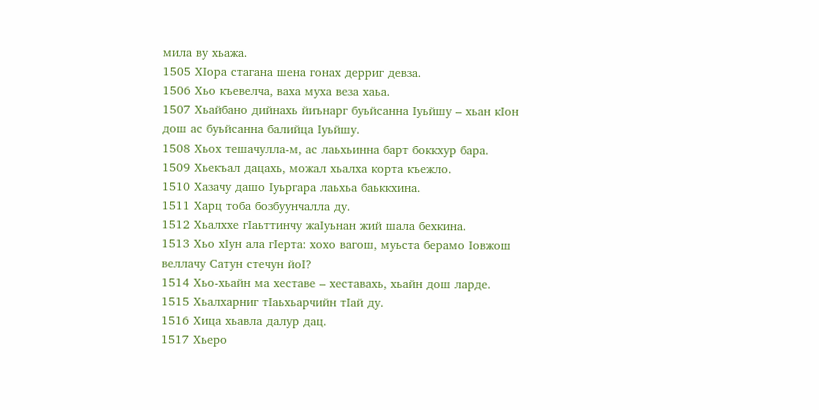мила ву хьажа.
1505 ХIора стагана шена гонах дерриг девза.
1506 Хьо къевелча, ваха муха веза хаьа.
1507 Хьайбано дийнахь йиънарг буьйсанна Iуьйшу – хьан кIон
дош ас буьйсанна балийца Iуьйшу.
1508 Хьох тешачулла-м, ас лаьхьинна барт боккхур бара.
1509 Хьекъал дацахь, можал хьалха корта къежло.
1510 Хазачу дашо Iуьргара лаьхьа баьккхина.
1511 Харц тоба бозбуунчалла ду.
1512 Хьалххе гIаьттинчу жаIуьнан жий шала бехкина.
1513 Хьо хIун ала гIерта: хохо вагош, муьста берамо Iовжош
веллачу Сатун стечун йоI?
1514 Хьо-хьайн ма хеставе – хеставахь, хьайн дош ларде.
1515 Хьалхарниг тIаьхьарчийн тIай ду.
1516 Хица хьавла далур дац.
1517 Хьеро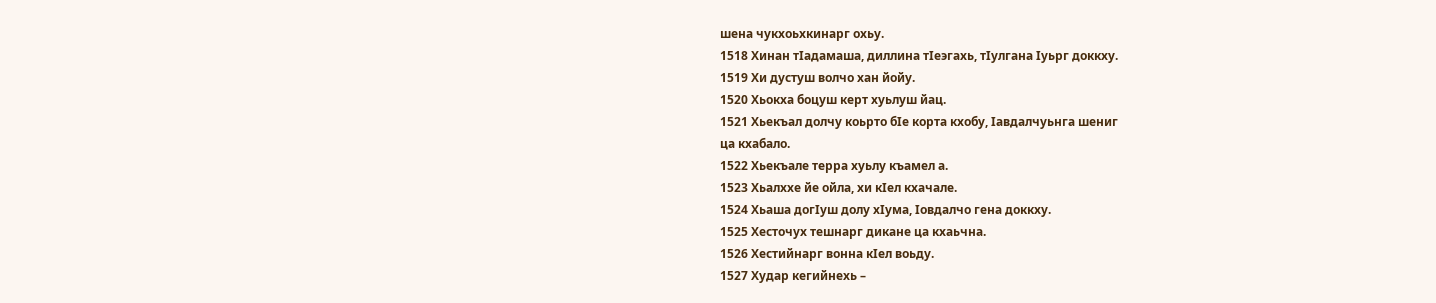шена чукхоьхкинарг охьу.
1518 Хинан тIадамаша, диллина тIеэгахь, тIулгана Iуьрг доккху.
1519 Хи дустуш волчо хан йойу.
1520 Хьокха боцуш керт хуьлуш йац.
1521 Хьекъал долчу коьрто бIе корта кхобу, Iавдалчуьнга шениг
ца кхабало.
1522 Хьекъале терра хуьлу къамел а.
1523 Хьалххе йе ойла, хи кIел кхачале.
1524 Хьаша догIуш долу хIума, Iовдалчо гена доккху.
1525 Хесточух тешнарг дикане ца кхаьчна.
1526 Хестийнарг вонна кIел воьду.
1527 Худар кегийнехь –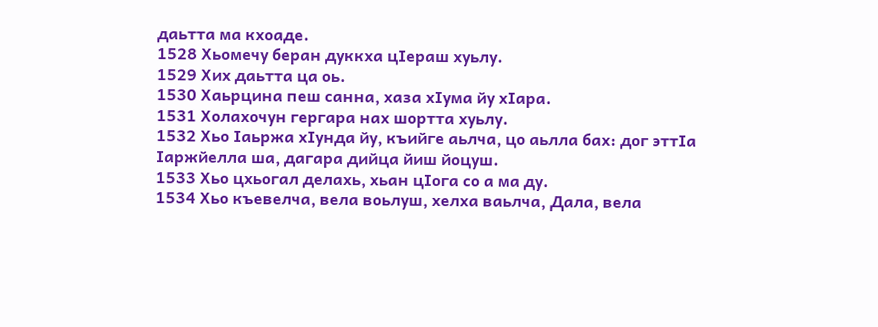даьтта ма кхоаде.
1528 Хьомечу беран дуккха цIераш хуьлу.
1529 Хих даьтта ца оь.
1530 Хаьрцина пеш санна, хаза хIума йу хIара.
1531 Холахочун гергара нах шортта хуьлу.
1532 Хьо Iаьржа хIунда йу, къийге аьлча, цо аьлла бах: дог эттIа
Iаржйелла ша, дагара дийца йиш йоцуш.
1533 Хьо цхьогал делахь, хьан цIога со а ма ду.
1534 Хьо къевелча, вела воьлуш, хелха ваьлча, Дала, вела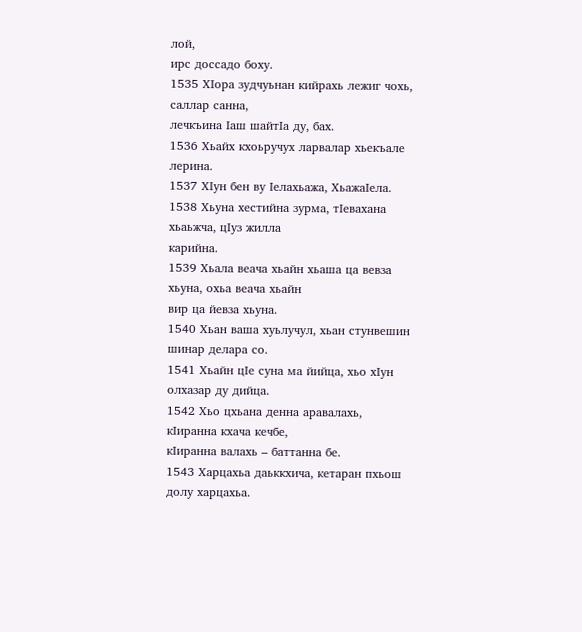лой,
ирс доссадо боху.
1535 ХIора зудчуьнан кийрахь лежиг чохь, саллар санна,
лечкъина Iаш шайтIа ду, бах.
1536 Хьайх кхоьручух ларвалар хьекъале лерина.
1537 ХIун бен ву Iелахьажа, ХьажаIела.
1538 Хьуна хестийна зурма, тIевахана хьаьжча, цIуз жилла
карийна.
1539 Хьала веача хьайн хьаша ца вевза хьуна, охьа веача хьайн
вир ца йевза хьуна.
1540 Хьан ваша хуьлучул, хьан стунвешин шинар делара со.
1541 Хьайн цIе суна ма йийца, хьо хIун олхазар ду дийца.
1542 Хьо цхьана денна аравалахь, кIиранна кхача кечбе,
кIиранна валахь – баттанна бе.
1543 Харцахьа даьккхича, кетаран пхьош долу харцахьа.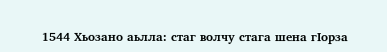1544 Хьозано аьлла: стаг волчу стага шена гIорза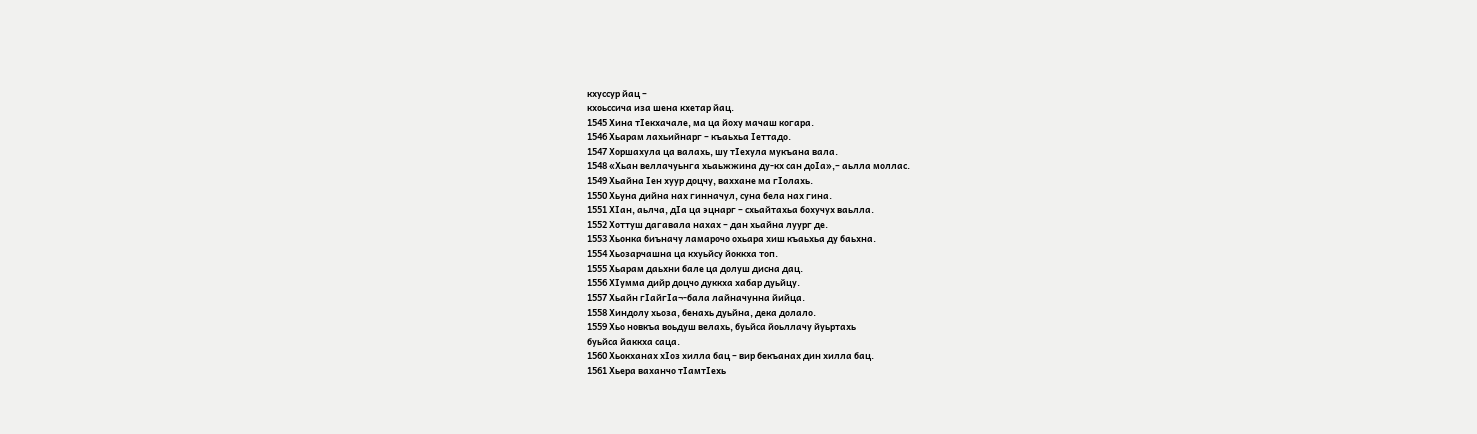кхуссур йац –
кхоьссича иза шена кхетар йац.
1545 Хина тIекхачале, ма ца йоху мачаш когара.
1546 Хьарам лахьийнарг – къаьхьа Iеттадо.
1547 Хоршахула ца валахь, шу тIехула мукъана вала.
1548 «Хьан веллачуьнга хьаьжжина ду-кх сан доIа»,– аьлла моллас.
1549 Хьайна Iен хуур доцчу, ваххане ма гIолахь.
1550 Хьуна дийна нах гинначул, суна бела нах гина.
1551 ХIан, аьлча, дIа ца эцнарг – схьайтахьа бохучух ваьлла.
1552 Хоттуш дагавала нахах – дан хьайна луург де.
1553 Хьонка биъначу ламарочо охьара хиш къаьхьа ду баьхна.
1554 Хьозарчашна ца кхуьйсу йоккха топ.
1555 Хьарам даьхни бале ца долуш дисна дац.
1556 ХIумма дийр доцчо дуккха хабар дуьйцу.
1557 Хьайн гIайгIа¬-бала лайначунна йийца.
1558 Хиндолу хьоза, бенахь дуьйна, дека долало.
1559 Хьо новкъа воьдуш велахь, буьйса йоьллачу йуьртахь
буьйса йаккха саца.
1560 Хьокханах хIоз хилла бац – вир бекъанах дин хилла бац.
1561 Хьера ваханчо тIамтIехь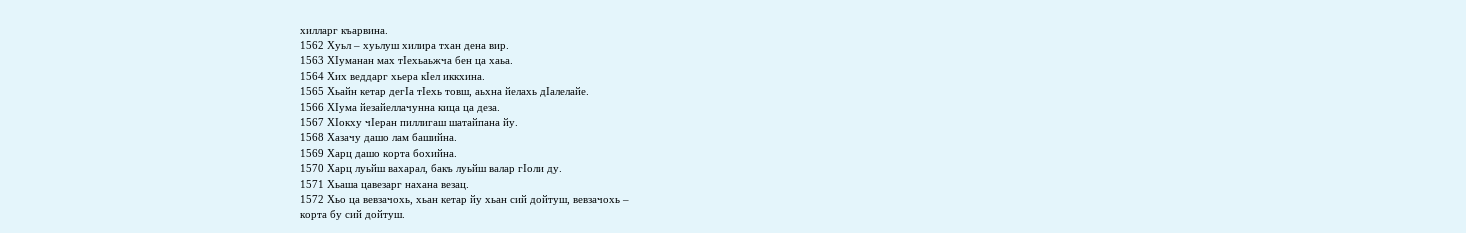хилларг къарвина.
1562 Хуьл – хуьлуш хилира тхан дена вир.
1563 ХIуманан мах тIехьаьжча бен ца хаьа.
1564 Хих веддарг хьера кIел иккхина.
1565 Хьайн кетар дегIа тIехь товш, аьхна йелахь дIалелайе.
1566 ХIума йезайеллачунна кица ца деза.
1567 ХIокху чIеран пиллигаш шатайпана йу.
1568 Хазачу дашо лам башийна.
1569 Харц дашо корта бохийна.
1570 Харц луьйш вахарал, бакъ луьйш валар гIоли ду.
1571 Хьаша цавезарг нахана везац.
1572 Хьо ца вевзачохь, хьан кетар йу хьан сий дойтуш, вевзачохь –
корта бу сий дойтуш.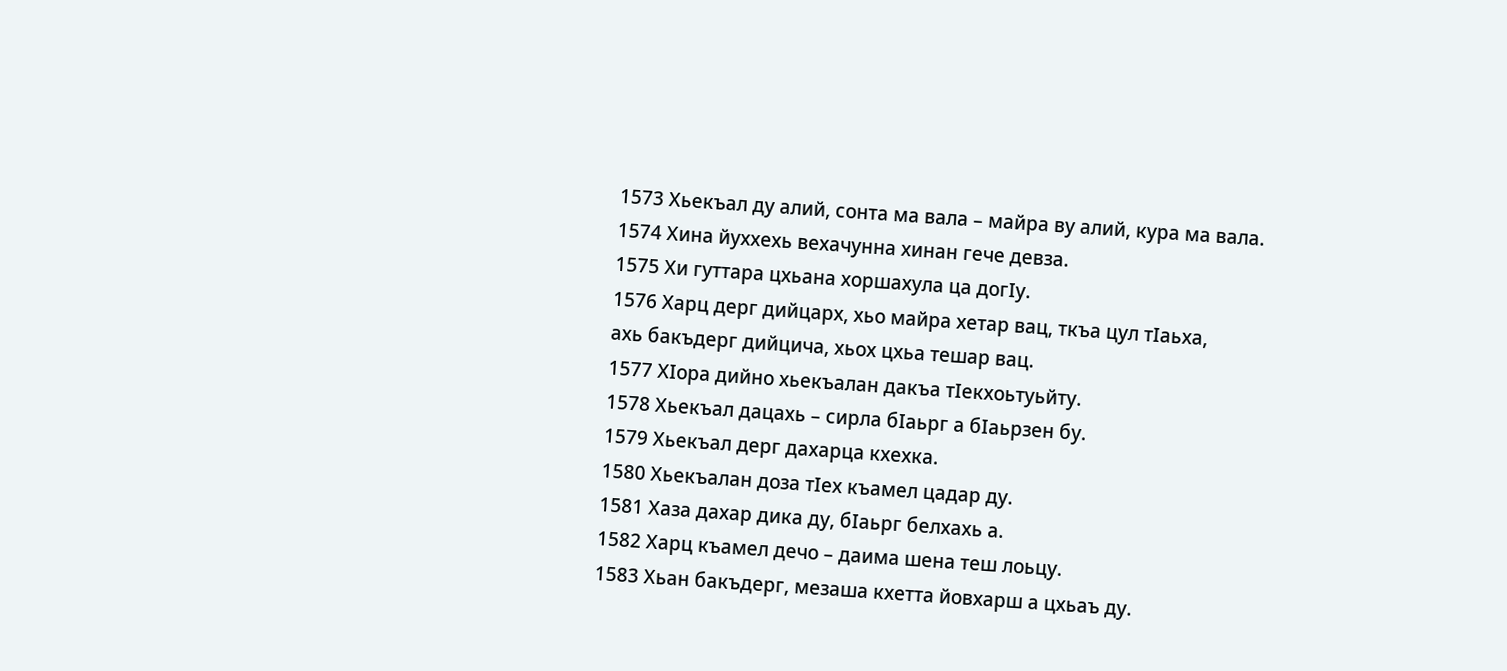1573 Хьекъал ду алий, сонта ма вала – майра ву алий, кура ма вала.
1574 Хина йуххехь вехачунна хинан гече девза.
1575 Хи гуттара цхьана хоршахула ца догIу.
1576 Харц дерг дийцарх, хьо майра хетар вац, ткъа цул тIаьха,
ахь бакъдерг дийцича, хьох цхьа тешар вац.
1577 ХIора дийно хьекъалан дакъа тIекхоьтуьйту.
1578 Хьекъал дацахь – сирла бIаьрг а бIаьрзен бу.
1579 Хьекъал дерг дахарца кхехка.
1580 Хьекъалан доза тIех къамел цадар ду.
1581 Хаза дахар дика ду, бIаьрг белхахь а.
1582 Харц къамел дечо – даима шена теш лоьцу.
1583 Хьан бакъдерг, мезаша кхетта йовхарш а цхьаъ ду.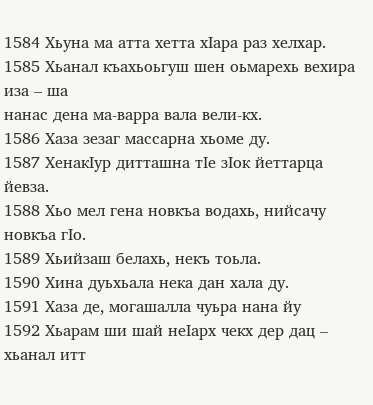1584 Хьуна ма атта хетта хIара раз хелхар.
1585 Хьанал къахьоьгуш шен оьмарехь вехира иза – ша
нанас дена ма-варра вала вели-кх.
1586 Хаза зезаг массарна хьоме ду.
1587 ХенакIур дитташна тIе зIок йеттарца йевза.
1588 Хьо мел гена новкъа водахь, нийсачу новкъа гIо.
1589 Хьийзаш белахь, некъ тоьла.
1590 Хина дуьхьала нека дан хала ду.
1591 Хаза де, могашалла чуьра нана йу
1592 Хьарам ши шай неIарх чекх дер дац – хьанал итт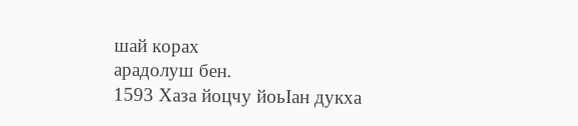шай корах
арадолуш бен.
1593 Хаза йоцчу йоьIан дукха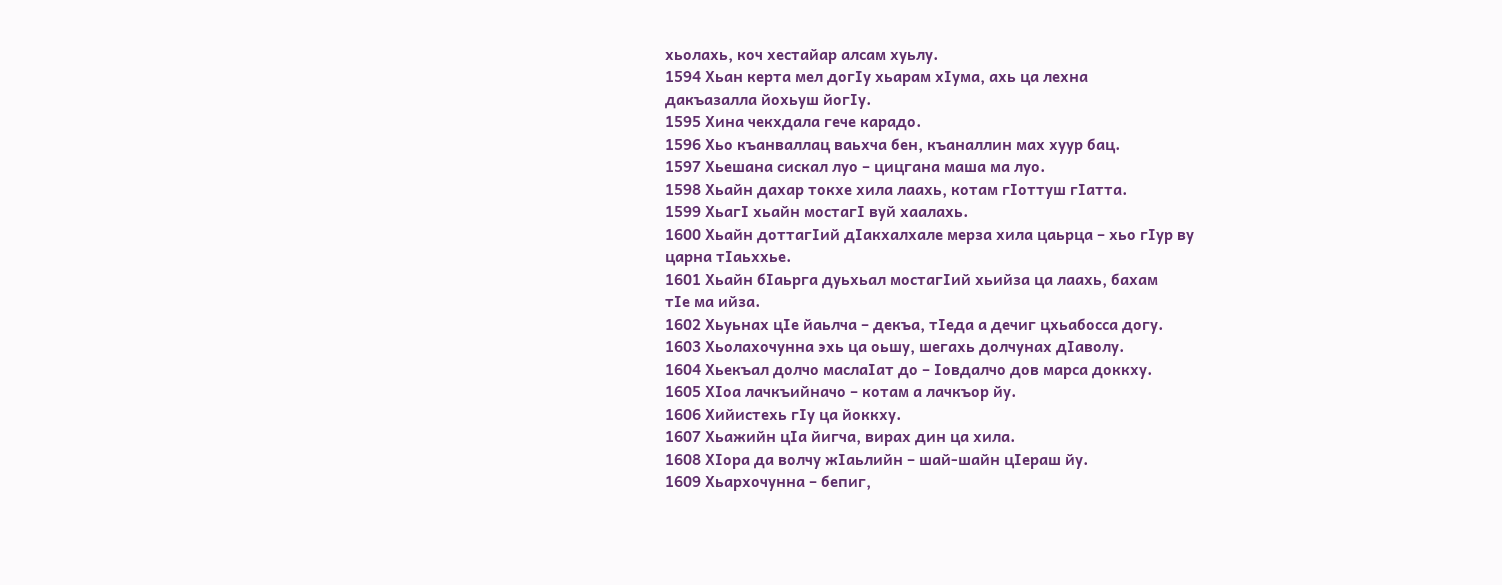хьолахь, коч хестайар алсам хуьлу.
1594 Хьан керта мел догIу хьарам хIума, ахь ца лехна
дакъазалла йохьуш йогIу.
1595 Хина чекхдала гече карадо.
1596 Хьо къанваллац ваьхча бен, къаналлин мах хуур бац.
1597 Хьешана сискал луо – цицгана маша ма луо.
1598 Хьайн дахар токхе хила лаахь, котам гIоттуш гIатта.
1599 ХьагI хьайн мостагI вуй хаалахь.
1600 Хьайн доттагIий дIакхалхале мерза хила цаьрца – хьо гIур ву
царна тIаьххье.
1601 Хьайн бIаьрга дуьхьал мостагIий хьийза ца лаахь, бахам
тIе ма ийза.
1602 Хьуьнах цIе йаьлча – декъа, тIеда а дечиг цхьабосса догу.
1603 Хьолахочунна эхь ца оьшу, шегахь долчунах дIаволу.
1604 Хьекъал долчо маслаIат до – Iовдалчо дов марса доккху.
1605 ХIоа лачкъийначо – котам а лачкъор йу.
1606 Хийистехь гIу ца йоккху.
1607 Хьажийн цIа йигча, вирах дин ца хила.
1608 ХIора да волчу жIаьлийн – шай-шайн цIераш йу.
1609 Хьархочунна – бепиг,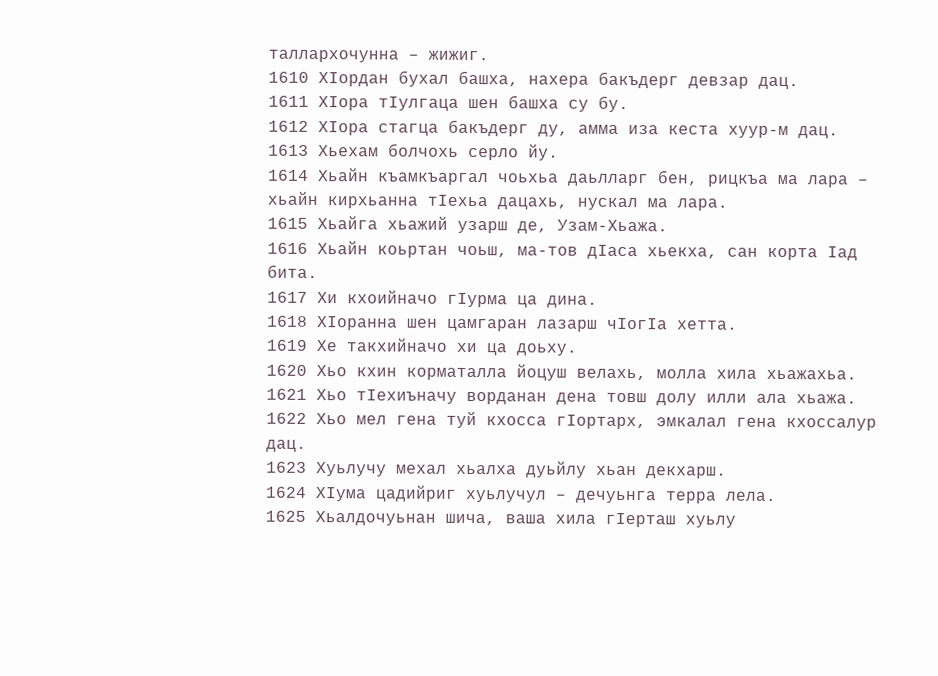таллархочунна – жижиг.
1610 ХIордан бухал башха, нахера бакъдерг девзар дац.
1611 ХIора тIулгаца шен башха су бу.
1612 ХIора стагца бакъдерг ду, амма иза кеста хуур-м дац.
1613 Хьехам болчохь серло йу.
1614 Хьайн къамкъаргал чоьхьа даьлларг бен, рицкъа ма лара –
хьайн кирхьанна тIехьа дацахь, нускал ма лара.
1615 Хьайга хьажий узарш де, Узам-Хьажа.
1616 Хьайн коьртан чоьш, ма-тов дIаса хьекха, сан корта Iад
бита.
1617 Хи кхоийначо гIурма ца дина.
1618 ХIоранна шен цамгаран лазарш чIогIа хетта.
1619 Хе такхийначо хи ца доьху.
1620 Хьо кхин корматалла йоцуш велахь, молла хила хьажахьа.
1621 Хьо тIехиъначу ворданан дена товш долу илли ала хьажа.
1622 Хьо мел гена туй кхосса гIортарх, эмкалал гена кхоссалур
дац.
1623 Хуьлучу мехал хьалха дуьйлу хьан декхарш.
1624 ХIума цадийриг хуьлучул – дечуьнга терра лела.
1625 Хьалдочуьнан шича, ваша хила гIерташ хуьлу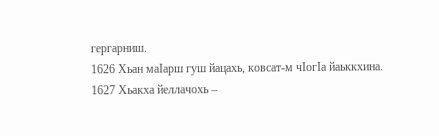гергарниш.
1626 Хьан маIарш гуш йацахь, ковсат-м чIогIа йаьккхина.
1627 Хьакха йеллачохь –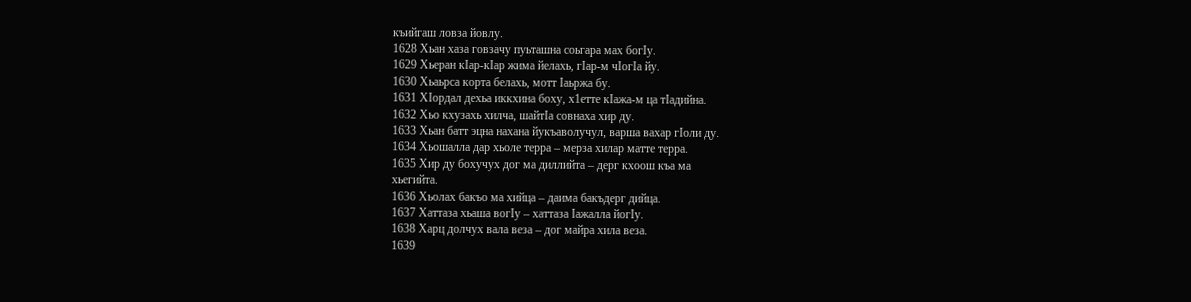къийгаш ловза йовлу.
1628 Хьан хаза говзачу пуьташна соьгара мах богIу.
1629 Хьеран кIар-кIар жима йелахь, гIар-м чIогIа йу.
1630 Хьаьрса корта белахь, мотт Iаьржа бу.
1631 ХIордал дехьа иккхина боху, х1етте кIажа-м ца тIадийна.
1632 Хьо кхузахь хилча, шайтIа совнаха хир ду.
1633 Хьан батт эцна нахана йукъаволучул, варша вахар гIоли ду.
1634 Хьошалла дар хьоле терра – мерза хилар матте терра.
1635 Хир ду бохучух дог ма диллийта – дерг кхоош къа ма
хьегийта.
1636 Хьолах бакъо ма хийца – даима бакъдерг дийца.
1637 Хаттаза хьаша вогIу – хаттаза Iажалла йогIу.
1638 Харц долчух вала веза – дог майра хила веза.
1639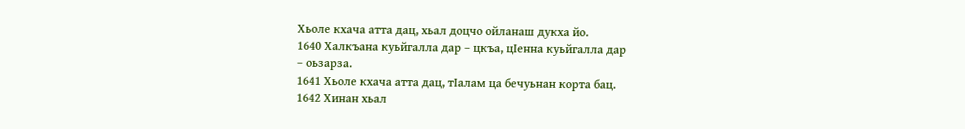Хьоле кхача атта дац, хьал доцчо ойланаш дукха йо.
1640 Халкъана куьйгалла дар – цкъа, цIенна куьйгалла дар
– оьзарза.
1641 Хьоле кхача атта дац, тIалам ца бечуьнан корта бац.
1642 Хинан хьал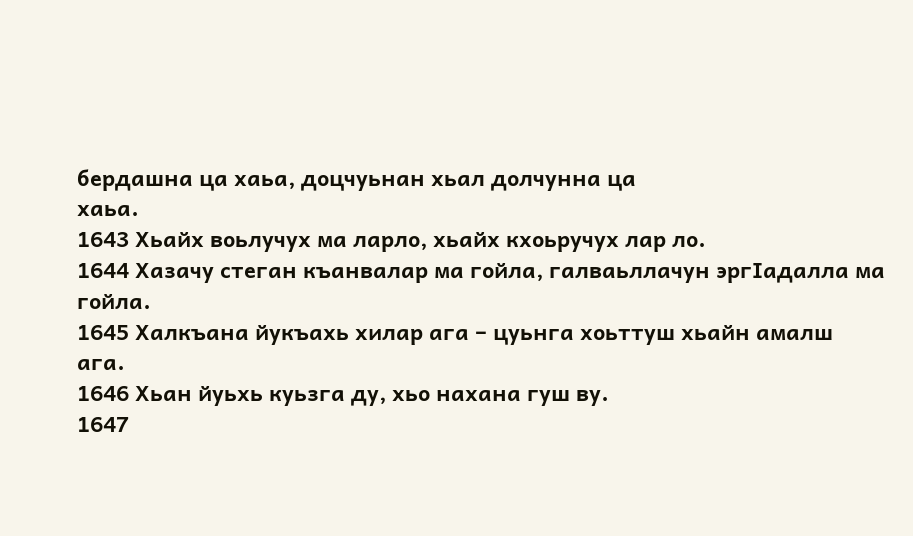бердашна ца хаьа, доцчуьнан хьал долчунна ца
хаьа.
1643 Хьайх воьлучух ма ларло, хьайх кхоьручух лар ло.
1644 Хазачу стеган къанвалар ма гойла, галваьллачун эргIадалла ма
гойла.
1645 Халкъана йукъахь хилар ага – цуьнга хоьттуш хьайн амалш
ага.
1646 Хьан йуьхь куьзга ду, хьо нахана гуш ву.
1647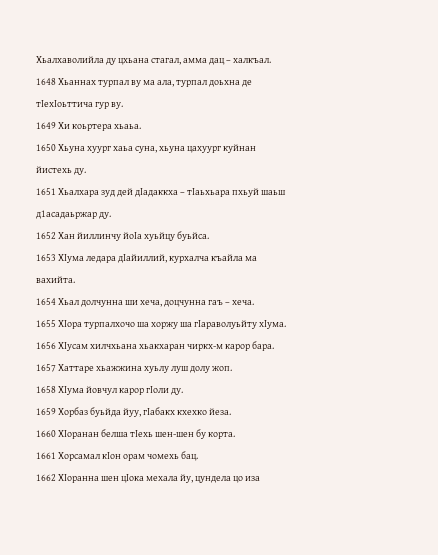Хьалхаволийла ду цхьана стагал, амма дац – халкъал.
1648 Хьаннах турпал ву ма ала, турпал доьхна де тIехIоьттича гур ву.
1649 Хи коьртера хьаьа.
1650 Хьуна хуург хаьа суна, хьуна цахуург куйнан йистехь ду.
1651 Хьалхара зуд дей дIадаккха – тIаьхьара пхьуй шаьш
д1асадаьржар ду.
1652 Хан йиллинчу йоIа хуьйцу буьйса.
1653 ХIума ледара дIайиллий, курхалча къайла ма вахийта.
1654 Хьал долчунна ши хеча, доцчунна гаъ – хеча.
1655 ХIора турпалхочо ша хоржу ша гIараволуьйту хIума.
1656 ХIусам хилчхьана хьакхаран чиркх-м карор бара.
1657 Хаттаре хьажжина хуьлу луш долу жоп.
1658 ХIума йовчул карор гIоли ду.
1659 Хорбаз буьйда йуу, гIабакх кхехко йеза.
1660 ХIоранан белша тIехь шен-шен бу корта.
1661 Хорсамал кIон орам чомехь бац.
1662 ХIоранна шен цIока мехала йу, цундела цо иза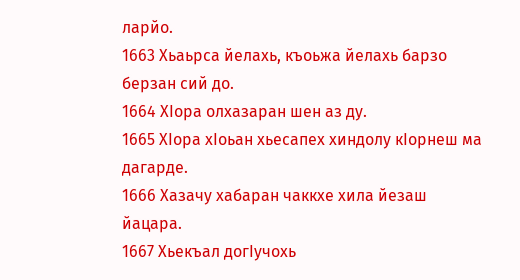ларйо.
1663 Хьаьрса йелахь, къоьжа йелахь барзо берзан сий до.
1664 ХIора олхазаран шен аз ду.
1665 ХIора хIоьан хьесапех хиндолу кIорнеш ма дагарде.
1666 Хазачу хабаран чаккхе хила йезаш йацара.
1667 Хьекъал догIучохь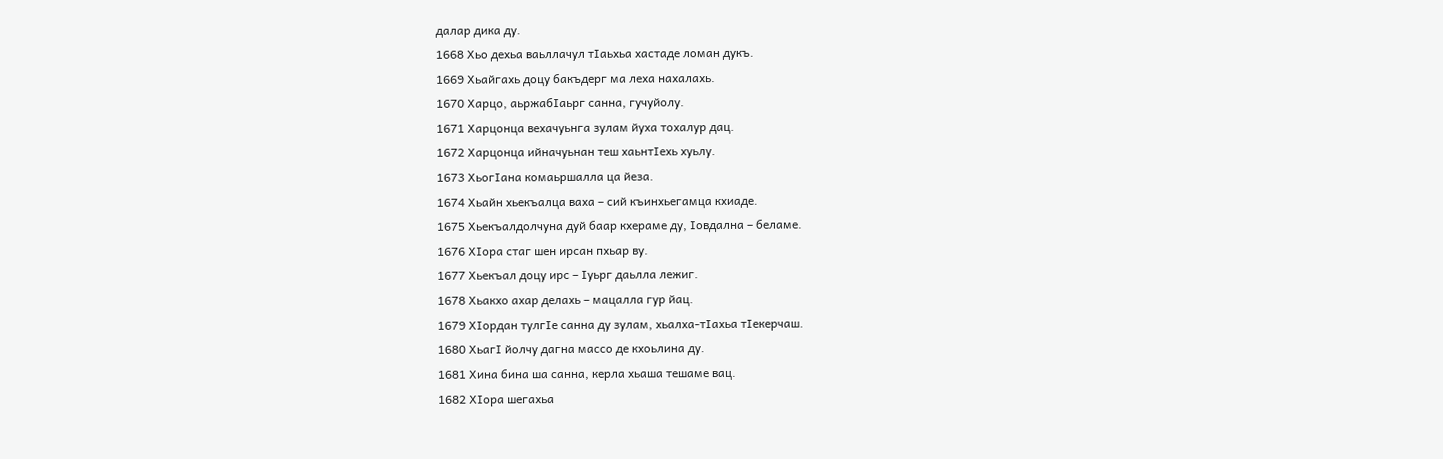далар дика ду.
1668 Хьо дехьа ваьллачул тIаьхьа хастаде ломан дукъ.
1669 Хьайгахь доцу бакъдерг ма леха нахалахь.
1670 Харцо, аьржабIаьрг санна, гучуйолу.
1671 Харцонца вехачуьнга зулам йуха тохалур дац.
1672 Харцонца ийначуьнан теш хаьнтIехь хуьлу.
1673 ХьогIана комаьршалла ца йеза.
1674 Хьайн хьекъалца ваха – сий къинхьегамца кхиаде.
1675 Хьекъалдолчуна дуй баар кхераме ду, Iовдална – беламе.
1676 ХIора стаг шен ирсан пхьар ву.
1677 Хьекъал доцу ирс – Iуьрг даьлла лежиг.
1678 Хьакхо ахар делахь – мацалла гур йац.
1679 ХIордан тулгIе санна ду зулам, хьалха-тIахьа тIекерчаш.
1680 ХьагI йолчу дагна массо де кхоьлина ду.
1681 Хина бина ша санна, керла хьаша тешаме вац.
1682 ХIора шегахьа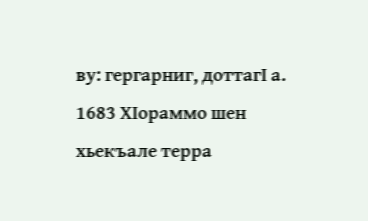ву: гергарниг, доттагI а.
1683 ХIораммо шен хьекъале терра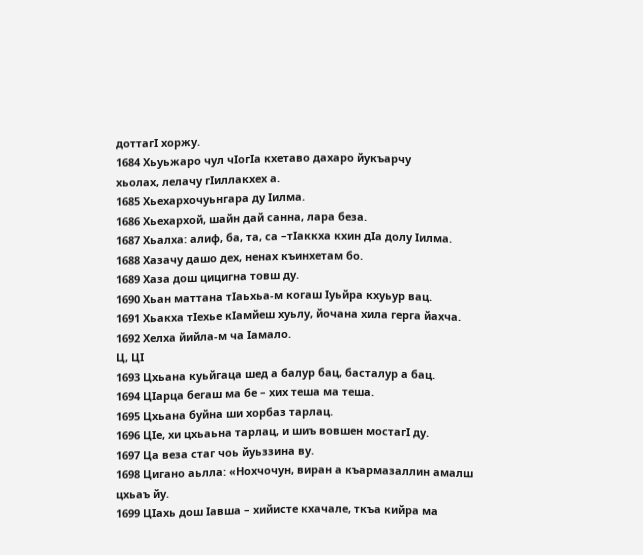доттагI хоржу.
1684 Хьуьжаро чул чIогIа кхетаво дахаро йукъарчу
хьолах, лелачу гIиллакхех а.
1685 Хьехархочуьнгара ду Iилма.
1686 Хьехархой, шайн дай санна, лара беза.
1687 Хьалха: алиф, ба, та, са –тIаккха кхин дIа долу Iилма.
1688 Хазачу дашо дех, ненах къинхетам бо.
1689 Хаза дош цицигна товш ду.
1690 Хьан маттана тIаьхьа-м когаш Iуьйра кхуьур вац.
1691 Хьакха тIехье кIамйеш хуьлу, йочана хила герга йахча.
1692 Хелха йийла-м ча Iамало.
Ц, ЦI
1693 Цхьана куьйгаца шед а балур бац, басталур а бац.
1694 ЦIарца бегаш ма бе – хих теша ма теша.
1695 Цхьана буйна ши хорбаз тарлац.
1696 ЦIе, хи цхьаьна тарлац, и шиъ вовшен мостагI ду.
1697 Ца веза стаг чоь йуьззина ву.
1698 Цигано аьлла: «Нохчочун, виран а къармазаллин амалш
цхьаъ йу.
1699 ЦIахь дош Iавша – хийисте кхачале, ткъа кийра ма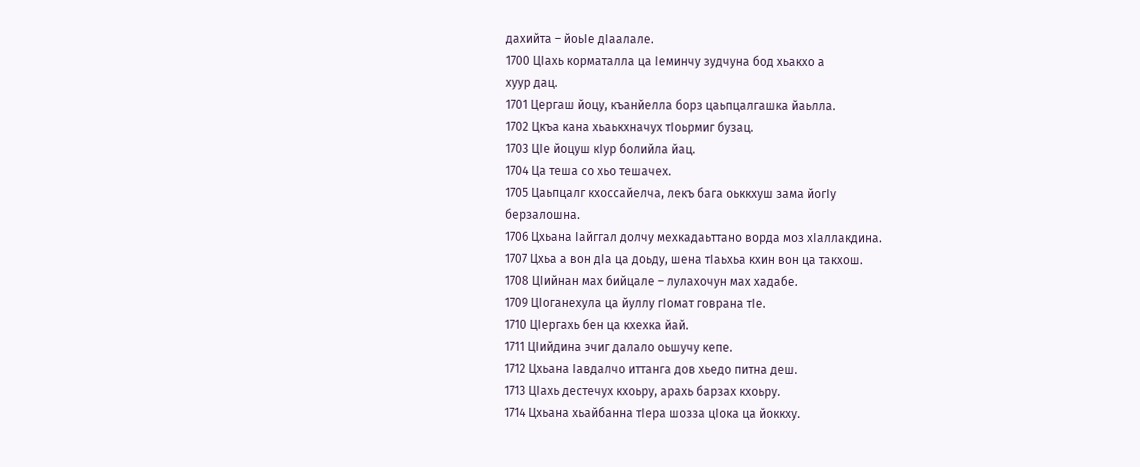дахийта – йоьIе дIаалале.
1700 ЦIахь корматалла ца Iеминчу зудчуна бод хьакхо а
хуур дац.
1701 Цергаш йоцу, къанйелла борз цаьпцалгашка йаьлла.
1702 Цкъа кана хьаькхначух тIоьрмиг бузац.
1703 ЦIе йоцуш кIур болийла йац.
1704 Ца теша со хьо тешачех.
1705 Цаьпцалг кхоссайелча, лекъ бага оьккхуш зама йогIу
берзалошна.
1706 Цхьана Iайггал долчу мехкадаьттано ворда моз хIаллакдина.
1707 Цхьа а вон дIа ца доьду, шена тIаьхьа кхин вон ца такхош.
1708 ЦIийнан мах бийцале – лулахочун мах хадабе.
1709 ЦIоганехула ца йуллу гIомат говрана тIе.
1710 ЦIергахь бен ца кхехка йай.
1711 ЦIийдина эчиг далало оьшучу кепе.
1712 Цхьана Iавдалчо иттанга дов хьедо питна деш.
1713 ЦIахь дестечух кхоьру, арахь барзах кхоьру.
1714 Цхьана хьайбанна тIера шозза цIока ца йоккху.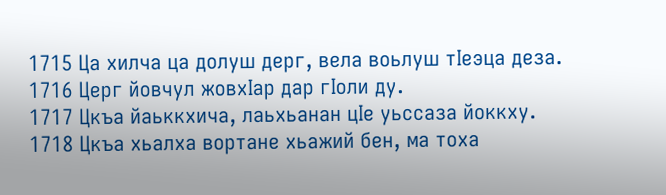1715 Ца хилча ца долуш дерг, вела воьлуш тIеэца деза.
1716 Церг йовчул жовхIар дар гIоли ду.
1717 Цкъа йаьккхича, лаьхьанан цIе уьссаза йоккху.
1718 Цкъа хьалха вортане хьажий бен, ма тоха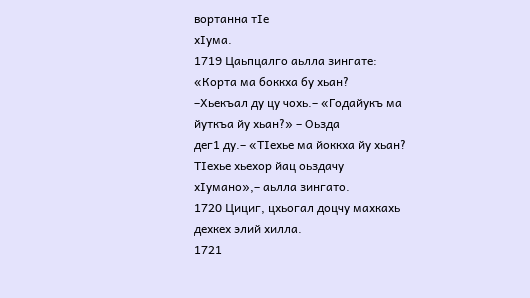вортанна тIе
хIума.
1719 Цаьпцалго аьлла зингате: «Корта ма боккха бу хьан?
–Хьекъал ду цу чохь.– «Годайукъ ма йуткъа йу хьан?» – Оьзда
дег1 ду.– «ТIехье ма йоккха йу хьан? ТIехье хьехор йац оьздачу
хIумано»,– аьлла зингато.
1720 Цициг, цхьогал доцчу махкахь дехкех элий хилла.
1721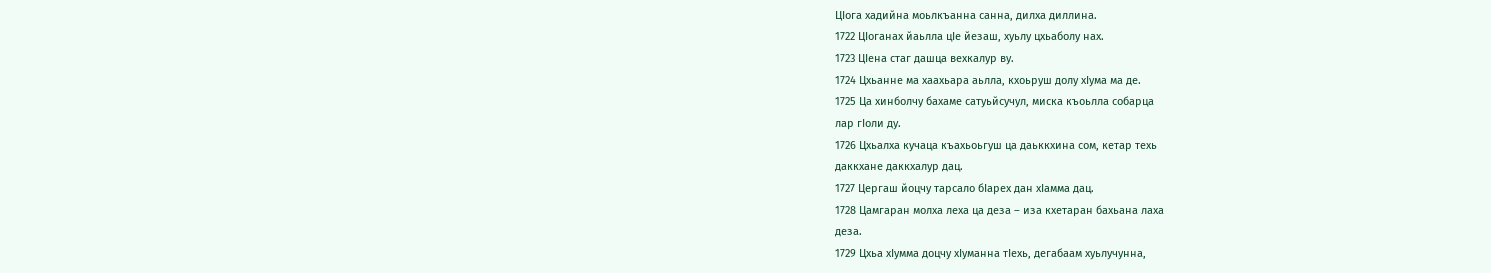ЦIога хадийна моьлкъанна санна, дилха диллина.
1722 ЦIоганах йаьлла цIе йезаш, хуьлу цхьаболу нах.
1723 ЦIена стаг дашца вехкалур ву.
1724 Цхьанне ма хаахьара аьлла, кхоьруш долу хIума ма де.
1725 Ца хинболчу бахаме сатуьйсучул, миска къоьлла собарца
лар гIоли ду.
1726 Цхьалха кучаца къахьоьгуш ца даьккхина сом, кетар техь
даккхане даккхалур дац.
1727 Цергаш йоцчу тарсало бIарех дан хIамма дац.
1728 Цамгаран молха леха ца деза – иза кхетаран бахьана лаха
деза.
1729 Цхьа хIумма доцчу хIуманна тIехь, дегабаам хуьлучунна,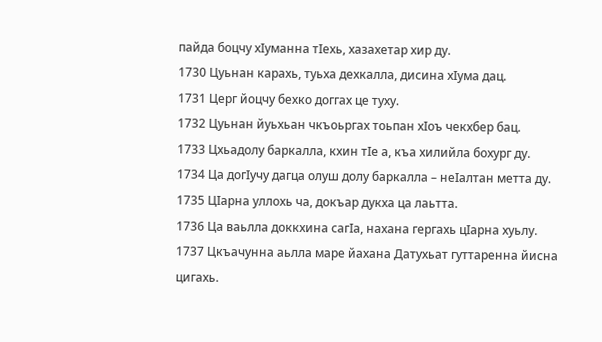пайда боцчу хIуманна тIехь, хазахетар хир ду.
1730 Цуьнан карахь, туьха дехкалла, дисина хIума дац.
1731 Церг йоцчу бехко доггах це туху.
1732 Цуьнан йуьхьан чкъоьргах тоьпан хIоъ чекхбер бац.
1733 Цхьадолу баркалла, кхин тIе а, къа хилийла бохург ду.
1734 Ца догIучу дагца олуш долу баркалла – неIалтан метта ду.
1735 ЦIарна уллохь ча, докъар дукха ца лаьтта.
1736 Ца ваьлла доккхина сагIа, нахана гергахь цIарна хуьлу.
1737 Цкъачунна аьлла маре йахана Датухьат гуттаренна йисна
цигахь.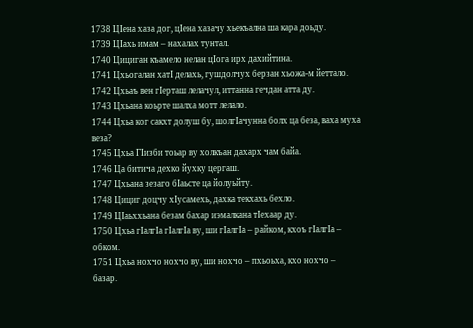1738 ЦIена хаза дог, цIена хазачу хьекъална ша кара доьду.
1739 ЦIахь имам – нахалах тунтал.
1740 Цициган къамело нелан цIога ирх дахийтина.
1741 Цхьогалан хатI делахь, гушдолчух берзан хьожа-м йеттало.
1742 Цхьаъ вен гIерташ лелачул, иттанна гечдан атта ду.
1743 Цхьана коьрте шалха мотт лелало.
1744 Цхьа ког сакхт долуш бу, шолгIачунна болх ца беза, ваха муха
веза?
1745 Цхьа ГIизби тоьар ву холкъан дахарх чам байа.
1746 Ца битича дехко йухку цергаш.
1747 Цхьана зезаго бIаьсте ца йолуьйту.
1748 Цициг доцчу хIусамехь, дахка текхахь бехло.
1749 ЦIаьххьана безам бахар иэмалкана тIехаар ду.
1750 Цхьа гIалгIа гIалгIа ву, ши гIалгIа – райком, кхоъ гIалгIа –
обком.
1751 Цхьа нохчо нохчо ву, ши нохчо – пхьоьха, кхо нохчо –
базар.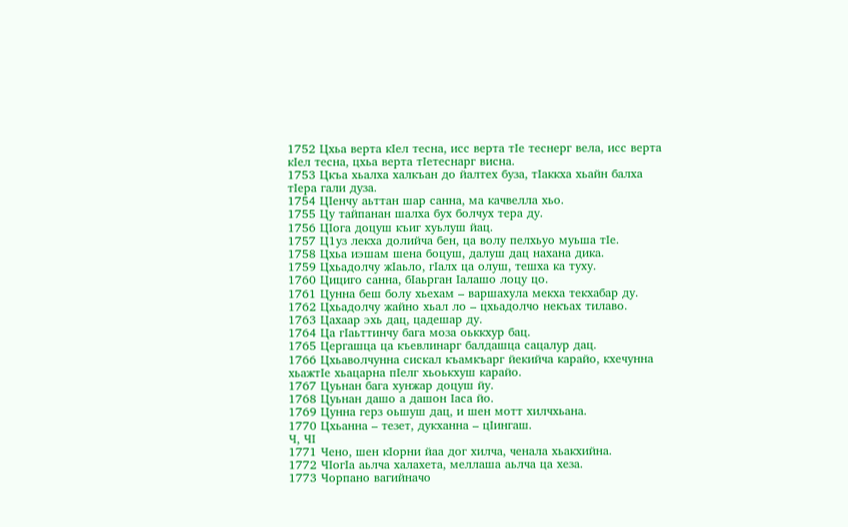1752 Цхьа верта кIел тесна, исс верта тIе теснерг вела, исс верта
кIел тесна, цхьа верта тIетеснарг висна.
1753 Цкъа хьалха халкъан до йалтех буза, тIаккха хьайн балха
тIера гали дуза.
1754 ЦIенчу аьттан шар санна, ма качвелла хьо.
1755 Цу тайпанан шалха бух болчух тера ду.
1756 ЦIога доцуш къиг хуьлуш йац.
1757 Ц1уз лекха долийча бен, ца волу пелхьуо муьша тIе.
1758 Цхьа иэшам шена боцуш, далуш дац нахана дика.
1759 Цхьадолчу жIаьло, гIалх ца олуш, тешха ка туху.
1760 Цициго санна, бIаьрган Iалашо лоцу цо.
1761 Цунна беш болу хьехам – варшахула мекха текхабар ду.
1762 Цхьадолчу жайно хьал ло – цхьадолчо некъах тилаво.
1763 Цахаар эхь дац, цадешар ду.
1764 Ца гIаьттинчу бага моза оьккхур бац.
1765 Цергашца ца къевлинарг балдашца сацалур дац.
1766 Цхьаволчунна сискал къамкъарг йекийча карайо, кхечунна
хьажтIе хьацарна пIелг хьоькхуш карайо.
1767 Цуьнан бага хунжар доцуш йу.
1768 Цуьнан дашо а дашон Iаса йо.
1769 Цунна герз оьшуш дац, и шен мотт хилчхьана.
1770 Цхьанна – тезет, дукханна – цIингаш.
Ч, ЧI
1771 Чено, шен кIорни йаа дог хилча, ченала хьакхийна.
1772 ЧIогIа аьлча халахета, меллаша аьлча ца хеза.
1773 Чорпано вагийначо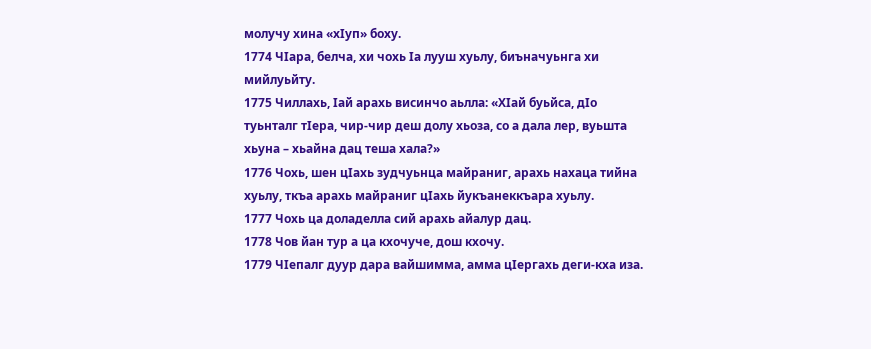молучу хина «хIуп» боху.
1774 ЧIара, белча, хи чохь Iа лууш хуьлу, биъначуьнга хи
мийлуьйту.
1775 Чиллахь, Iай арахь висинчо аьлла: «ХIай буьйса, дIо
туьнталг тIера, чир-чир деш долу хьоза, со а дала лер, вуьшта
хьуна – хьайна дац теша хала?»
1776 Чохь, шен цIахь зудчуьнца майраниг, арахь нахаца тийна
хуьлу, ткъа арахь майраниг цIахь йукъанеккъара хуьлу.
1777 Чохь ца доладелла сий арахь айалур дац.
1778 Чов йан тур а ца кхочуче, дош кхочу.
1779 ЧIепалг дуур дара вайшимма, амма цIергахь деги-кха иза.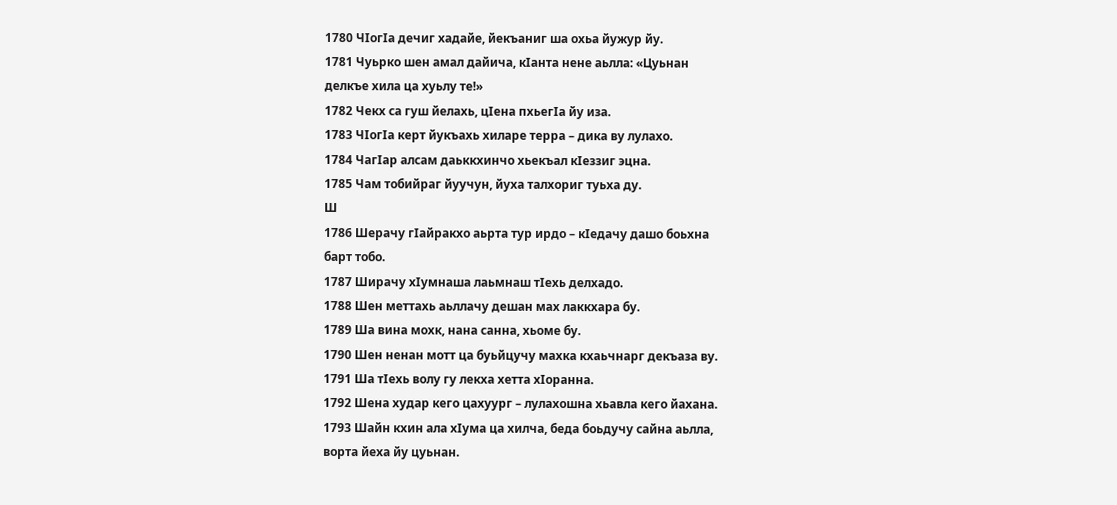1780 ЧIогIа дечиг хадайе, йекъаниг ша охьа йужур йу.
1781 Чуьрко шен амал дайича, кIанта нене аьлла: «Цуьнан
делкъе хила ца хуьлу те!»
1782 Чекх са гуш йелахь, цIена пхьегIа йу иза.
1783 ЧIогIа керт йукъахь хиларе терра – дика ву лулахо.
1784 ЧагIар алсам даьккхинчо хьекъал кIеззиг эцна.
1785 Чам тобийраг йуучун, йуха талхориг туьха ду.
Ш
1786 Шерачу гIайракхо аьрта тур ирдо – кIедачу дашо боьхна
барт тобо.
1787 Ширачу хIумнаша лаьмнаш тIехь делхадо.
1788 Шен меттахь аьллачу дешан мах лаккхара бу.
1789 Ша вина мохк, нана санна, хьоме бу.
1790 Шен ненан мотт ца буьйцучу махка кхаьчнарг декъаза ву.
1791 Ша тIехь волу гу лекха хетта хIоранна.
1792 Шена худар кего цахуург – лулахошна хьавла кего йахана.
1793 Шайн кхин ала хIума ца хилча, беда боьдучу сайна аьлла,
ворта йеха йу цуьнан.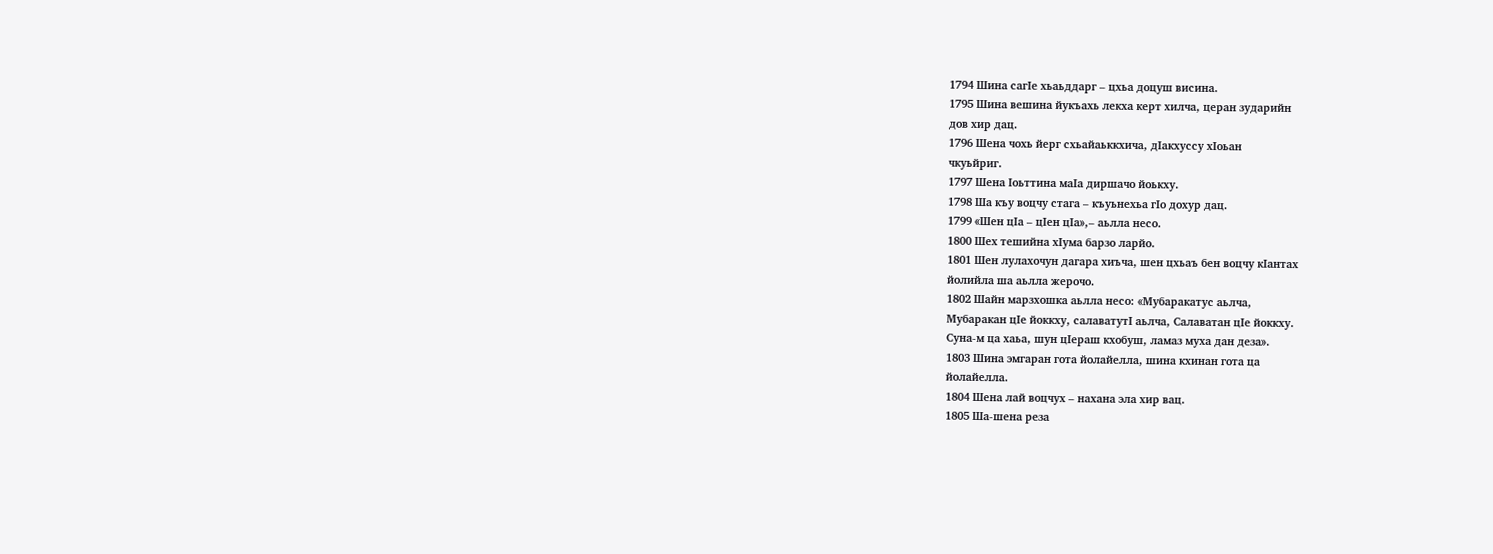1794 Шина сагIе хьаьддарг – цхьа доцуш висина.
1795 Шина вешина йукъахь лекха керт хилча, церан зударийн
дов хир дац.
1796 Шена чохь йерг схьайаьккхича, дIакхуссу хIоьан
чкуьйриг.
1797 Шена Iоьттина маIа диршачо йоькху.
1798 Ша къу воцчу стага – къуьнехьа гIо дохур дац.
1799 «Шен цIа – цIен цIа»,– аьлла несо.
1800 Шех тешийна хIума барзо ларйо.
1801 Шен лулахочун дагара хиъча, шен цхьаъ бен воцчу кIантах
йолийла ша аьлла жерочо.
1802 Шайн марзхошка аьлла несо: «Мубаракатус аьлча,
Мубаракан цIе йоккху, салаватутI аьлча, Салаватан цIе йоккху.
Суна-м ца хаьа, шун цIераш кхобуш, ламаз муха дан деза».
1803 Шина эмгаран гота йолайелла, шина кхинан гота ца
йолайелла.
1804 Шена лай воцчух – нахана эла хир вац.
1805 Ша-шена реза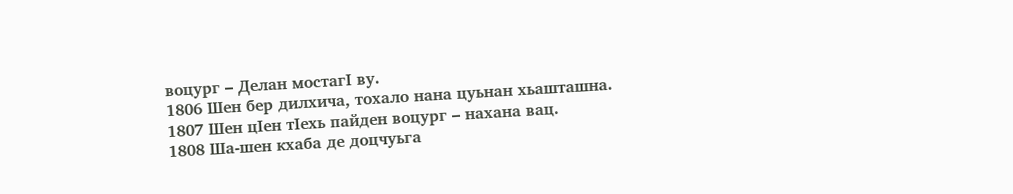воцург – Делан мостагI ву.
1806 Шен бер дилхича, тохало нана цуьнан хьашташна.
1807 Шен цIен тIехь пайден воцург – нахана вац.
1808 Ша-шен кхаба де доцчуьга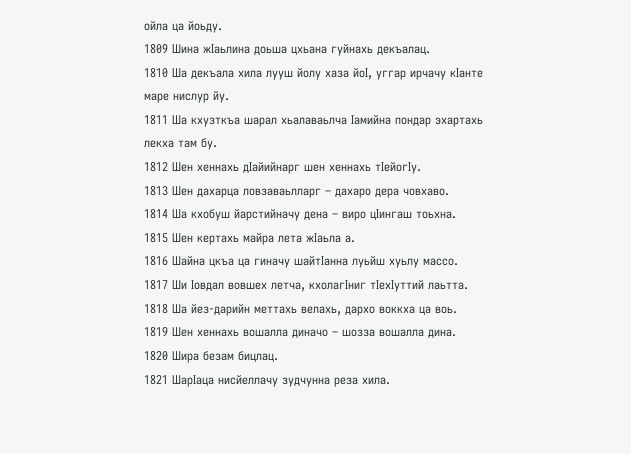ойла ца йоьду.
1809 Шина жIаьлина доьша цхьана гуйнахь декъалац.
1810 Ша декъала хила лууш йолу хаза йоI, уггар ирчачу кIанте
маре нислур йу.
1811 Ша кхузткъа шарал хьалаваьлча Iамийна пондар эхартахь
лекха там бу.
1812 Шен хеннахь дIайийнарг шен хеннахь тIейогIу.
1813 Шен дахарца ловзаваьлларг – дахаро дера човхаво.
1814 Ша кхобуш йарстийначу дена – виро цIингаш тоьхна.
1815 Шен кертахь майра лета жIаьла а.
1816 Шайна цкъа ца гиначу шайтIанна луьйш хуьлу массо.
1817 Ши Iовдал вовшех летча, кхолагIниг тIехIуттий лаьтта.
1818 Ша йез-дарийн меттахь велахь, дархо воккха ца воь.
1819 Шен хеннахь вошалла диначо – шозза вошалла дина.
1820 Шира безам бицлац.
1821 ШарIаца нисйеллачу зудчунна реза хила.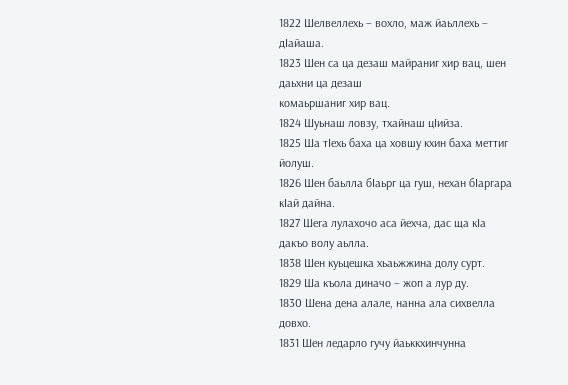1822 Шелвеллехь – вохло, маж йаьллехь – дIайаша.
1823 Шен са ца дезаш майраниг хир вац, шен даьхни ца дезаш
комаьршаниг хир вац.
1824 Шуьнаш ловзу, тхайнаш цIийза.
1825 Ша тIехь баха ца ховшу кхин баха меттиг йолуш.
1826 Шен баьлла бIаьрг ца гуш, нехан бIаргара кIай дайна.
1827 Шега лулахочо аса йехча, дас ща кIа дакъо волу аьлла.
1838 Шен куьцешка хьаьжжина долу сурт.
1829 Ша къола диначо – жоп а лур ду.
1830 Шена дена алале, нанна ала сихвелла довхо.
1831 Шен ледарло гучу йаьккхинчунна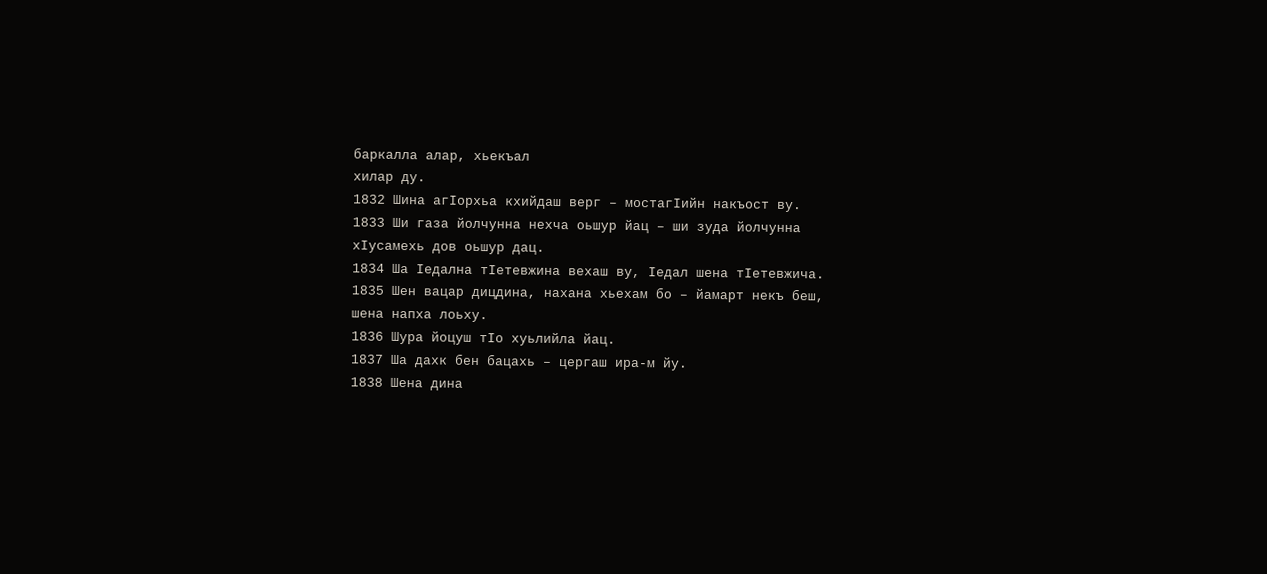баркалла алар, хьекъал
хилар ду.
1832 Шина агIорхьа кхийдаш верг – мостагIийн накъост ву.
1833 Ши газа йолчунна нехча оьшур йац – ши зуда йолчунна
хIусамехь дов оьшур дац.
1834 Ша Iедална тIетевжина вехаш ву, Iедал шена тIетевжича.
1835 Шен вацар дицдина, нахана хьехам бо – йамарт некъ беш,
шена напха лоьху.
1836 Шура йоцуш тIо хуьлийла йац.
1837 Ша дахк бен бацахь – цергаш ира-м йу.
1838 Шена дина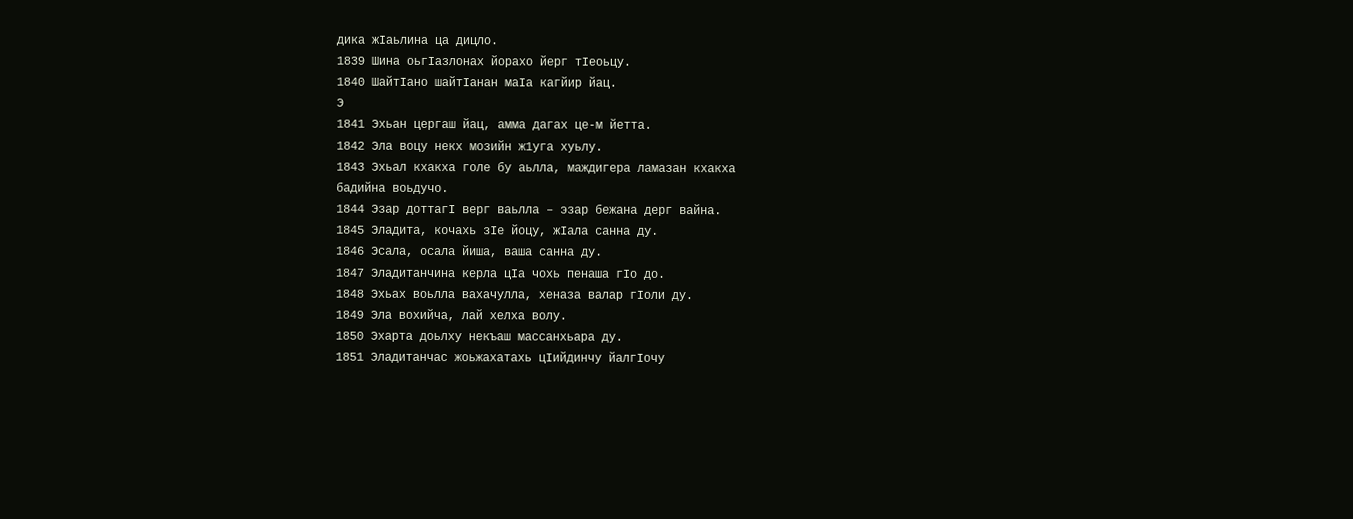дика жIаьлина ца дицло.
1839 Шина оьгIазлонах йорахо йерг тIеоьцу.
1840 ШайтIано шайтIанан маIа кагйир йац.
Э
1841 Эхьан цергаш йац, амма дагах це-м йетта.
1842 Эла воцу некх мозийн ж1уга хуьлу.
1843 Эхьал кхакха голе бу аьлла, маждигера ламазан кхакха
бадийна воьдучо.
1844 Эзар доттагI верг ваьлла – эзар бежана дерг вайна.
1845 Эладита, кочахь зIе йоцу, жIала санна ду.
1846 Эсала, осала йиша, ваша санна ду.
1847 Эладитанчина керла цIа чохь пенаша гIо до.
1848 Эхьах воьлла вахачулла, хеназа валар гIоли ду.
1849 Эла вохийча, лай хелха волу.
1850 Эхарта доьлху некъаш массанхьара ду.
1851 Эладитанчас жоьжахатахь цIийдинчу йалгIочу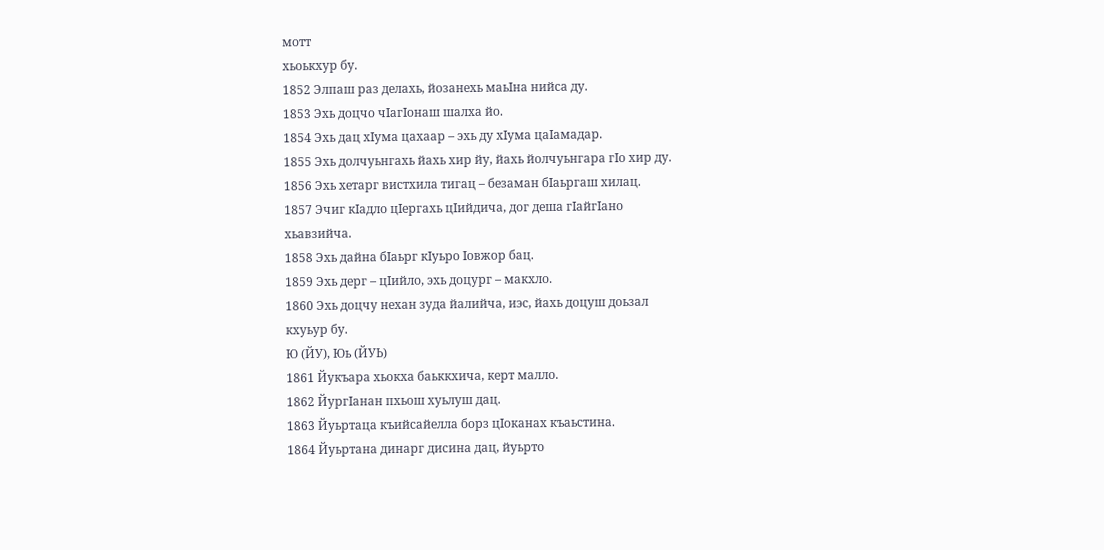мотт
хьоькхур бу.
1852 Элпаш раз делахь, йозанехь маьIна нийса ду.
1853 Эхь доцчо чIагIонаш шалха йо.
1854 Эхь дац хIума цахаар – эхь ду хIума цаIамадар.
1855 Эхь долчуьнгахь йахь хир йу, йахь йолчуьнгара гIо хир ду.
1856 Эхь хетарг вистхила тигац – безаман бIаьргаш хилац.
1857 Эчиг кIадло цIергахь цIийдича, дог деша гIайгIано
хьавзийча.
1858 Эхь дайна бIаьрг кIуьро Iовжор бац.
1859 Эхь дерг – цIийло, эхь доцург – макхло.
1860 Эхь доцчу нехан зуда йалийча, иэс, йахь доцуш доьзал
кхуьур бу.
Ю (ЙУ), Юь (ЙУЬ)
1861 Йукъара хьокха баьккхича, керт малло.
1862 ЙургIанан пхьош хуьлуш дац.
1863 Йуьртаца къийсайелла борз цIоканах къаьстина.
1864 Йуьртана динарг дисина дац, йуьрто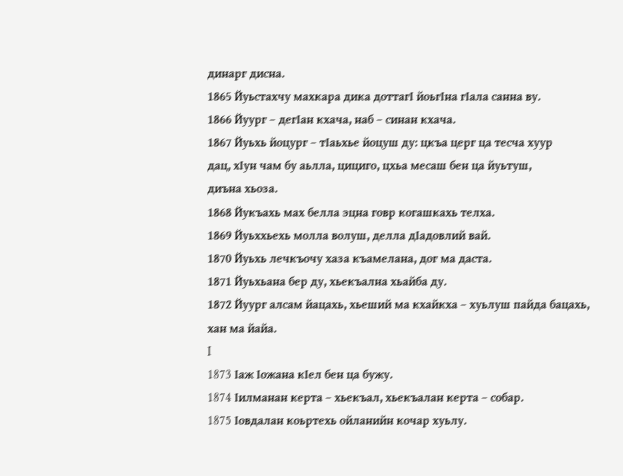динарг дисна.
1865 Йуьстахчу махкара дика доттагI йоьгIна гIала санна ву.
1866 Йуург – дегIан кхача, наб – синан кхача.
1867 Йуьхь йоцург – тIаьхье йоцуш ду: цкъа церг ца тесча хуур
дац, хIун чам бу аьлла, цициго, цхьа месаш бен ца йуьтуш,
диъна хьоза.
1868 Йукъахь мах белла эцна говр когашкахь телха.
1869 Йуьххьехь молла волуш, делла дIадовлий вай.
1870 Йуьхь лечкъочу хаза къамелана, дог ма даста.
1871 Йуьхьана бер ду, хьекъална хьайба ду.
1872 Йуург алсам йацахь, хьеший ма кхайкха – хуьлуш пайда бацахь,
хан ма йайа.
I
1873 Iаж Iожана кIел бен ца бужу.
1874 Iилманан керта – хьекъал, хьекъалан керта – собар.
1875 Iовдалан коьртехь ойланийн кочар хуьлу.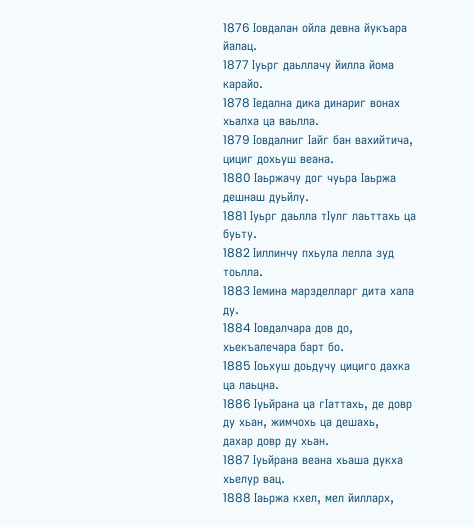1876 Iовдалан ойла девна йукъара йалац.
1877 Iуьрг даьллачу йилла йома карайо.
1878 Iедална дика динариг вонах хьалха ца ваьлла.
1879 Iовдалниг Iайг бан вахийтича, цициг дохьуш веана.
1880 Iаьржачу дог чуьра Iаьржа дешнаш дуьйлу.
1881 Iуьрг даьлла тIулг лаьттахь ца буьту.
1882 Iиллинчу пхьула лелла зуд тоьлла.
1883 Iемина марзделларг дита хала ду.
1884 Iовдалчара дов до, хьекъалечара барт бо.
1885 Iоьхуш доьдучу цициго дахка ца лаьцна.
1886 Iуьйрана ца гIаттахь, де довр ду хьан, жимчохь ца дешахь,
дахар довр ду хьан.
1887 Iуьйрана веана хьаша дукха хьелур вац.
1888 Iаьржа кхел, мел йилларх,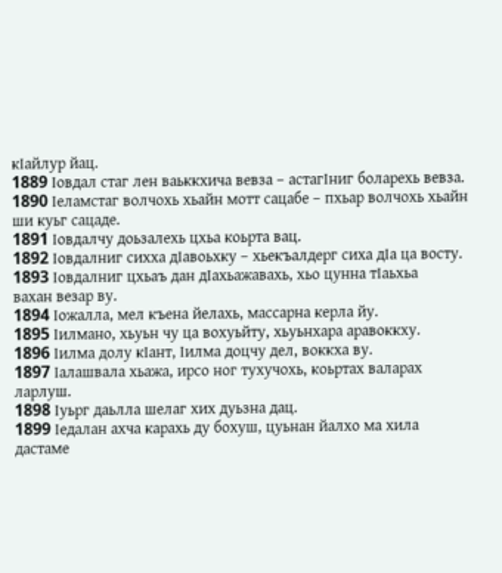кIайлур йац.
1889 Iовдал стаг лен ваьккхича вевза – астагIниг боларехь вевза.
1890 Iеламстаг волчохь хьайн мотт сацабе – пхьар волчохь хьайн
ши куьг сацаде.
1891 Iовдалчу доьзалехь цхьа коьрта вац.
1892 Iовдалниг сихха дIавоьхку – хьекъалдерг сиха дIа ца восту.
1893 Iовдалниг цхьаъ дан дIахьажавахь, хьо цунна тIаьхьа
вахан везар ву.
1894 Iожалла, мел къена йелахь, массарна керла йу.
1895 Iилмано, хьуьн чу ца вохуьйту, хьуьнхара аравоккху.
1896 Iилма долу кIант, Iилма доцчу дел, воккха ву.
1897 Iалашвала хьажа, ирсо ног тухучохь, коьртах валарах
ларлуш.
1898 Iуьрг даьлла шелаг хих дуьзна дац.
1899 Iедалан ахча карахь ду бохуш, цуьнан йалхо ма хила
дастаме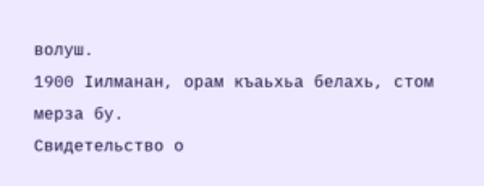волуш.
1900 Iилманан, орам къаьхьа белахь, стом мерза бу.
Свидетельство о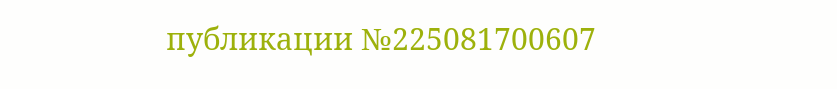публикации №225081700607